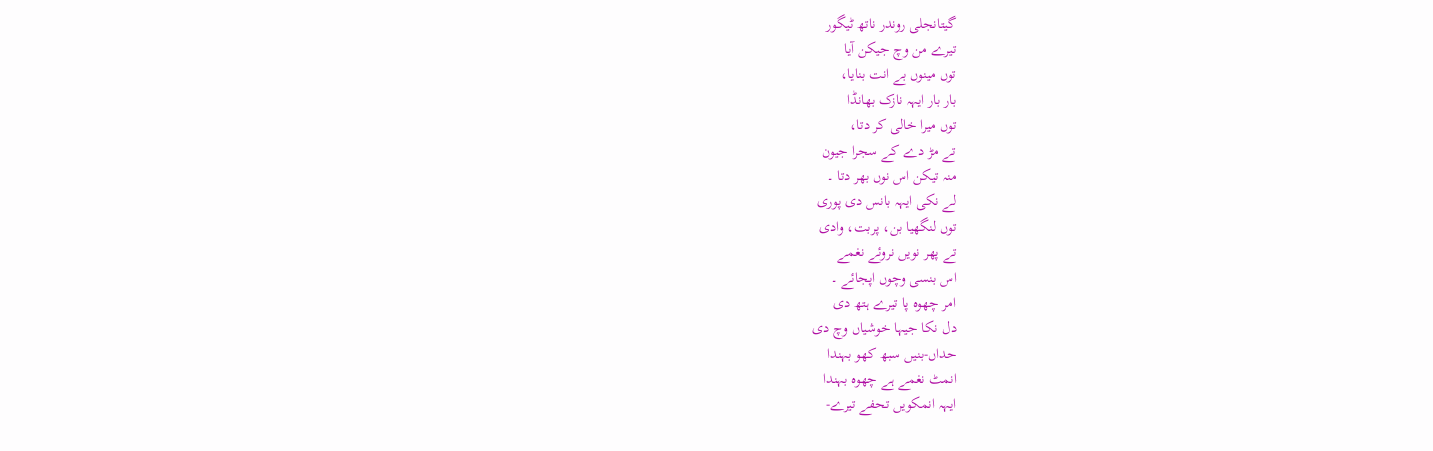گیتانجلی روندر ناتھ ٹیگور
تیرے من وچ جیکن آیا
توں مینوں بے انت بنایا،
بار بار ایہہ نازک بھانڈا
توں میرا خالی کر دتا،
تے مڑ دے کے سجرا جیون
منہ تیکن اس نوں بھر دتا ۔
لے نکی ایہہ بانس دی پوری
توں لنگھیا بن، پربت، وادی
تے پھر نویں نروئے نغمے
اس بنسی وچوں اپجائے ۔
امر چھوہ پا تیرے ہتھ دی
دل نکا جیہا خوشیاں وچ دی
حداں-بنیں سبھ کھو بہندا
انمٹ نغمے ہے چھوہ بہندا
ایہہ انمکویں تحفے تیرے-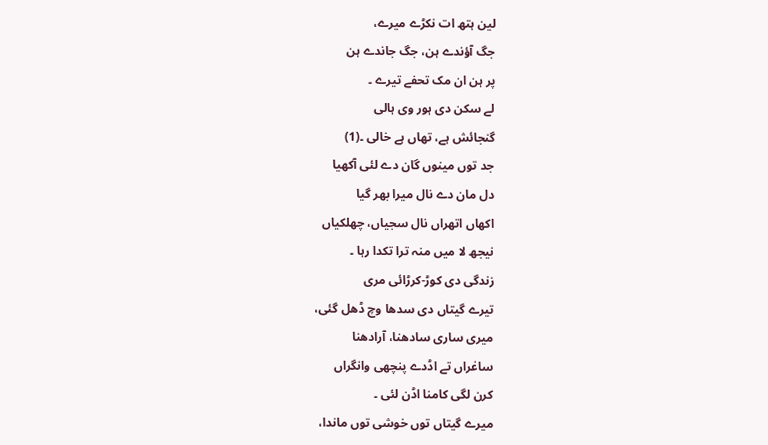لین ہتھ ات نکڑے میرے،
جگ آؤندے ہن، جگ جاندے ہن
پر ہن ان مک تحفے تیرے ۔
لے سکن دی ہور وی ہالی
گنجائش ہے، تھاں ہے خالی ۔(1)
جد توں مینوں گان دے لئی آکھیا
دل مان دے نال میرا بھر گیا
اکھاں اتھراں نال سجیاں، چھلکیاں
نیجھ لا میں منہ ترا تکدا رہا ۔
زندگی دی کوڑ-کرڑائی مری
تیرے گیتاں دی سدھا وچ ڈھل گئی،
میری ساری سادھنا، آرادھنا
ساغراں تے اڈدے پنچھی وانگراں
کرن لگی کامنا اڈن لئی ۔
میرے گیتاں توں خوشی توں ماندا،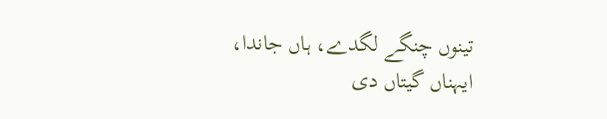تینوں چنگے لگدے، ہاں جاندا،
ایہناں گیتاں دی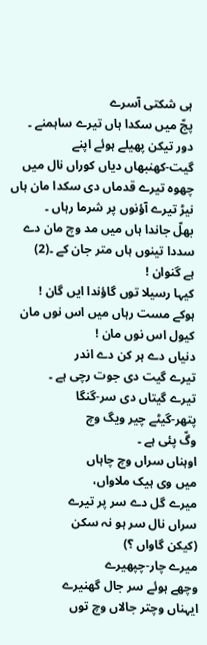ہی شکتی آسرے
پجّ میں سکدا ہاں تیرے ساہمنے ۔
دور تیکن پھیلے ہوئے اپنے
گیت-کھنبھاں دیاں کوراں نال میں
چھوہ تیرے قدماں دی سکدا مان ہاں
نیڑ تیرے آؤنوں پر شرما رہاں ۔
بھلّ جاندا ہاں میں مد وچ مان دے
سددا تینوں ہاں متر جان کے ۔(2)
ہے گنوان !
کیہا رسیلا توں گاؤندا ایں گان !
ہوکے مست رہاں میں اس نوں مان
کیول اس نوں مان !
دنیاں دے ہر کن دے اندر
تیرے گیت دی جوت رچی ہے ۔
تیرے گیتاں دی سر-گنگا
پتھر-گیٹے چیر ویگ وچ
وگّ پئی ہے ۔
اوہناں سراں وچ چاہاں
میں وی ہیک ملاواں،
میرے گل دے سر پر تیرے
سراں نال سر ہو نہ سکن
(کیکن گاواں ؟)
میرے چار-چپھیرے
وچھے ہوئے سر جال گھنیرے
ایہناں وچتر جالاں وچ توں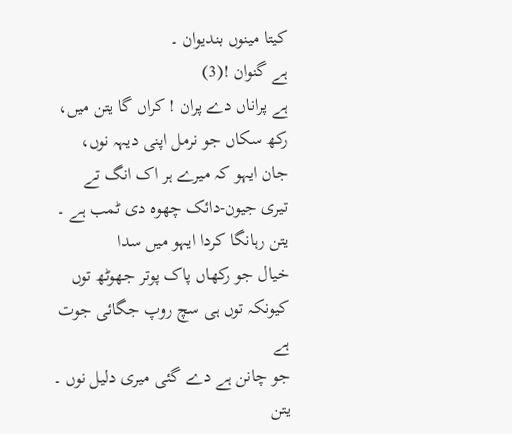کیتا مینوں بندیوان ۔
ہے گنوان !(3)
ہے پراناں دے پران ! کراں گا یتن میں،
رکھ سکاں جو نرمل اپنی دیہہ نوں،
جان ایہو کہ میرے ہر اک انگ تے
تیری جیون-دائک چھوہ دی ٹمب ہے ۔
یتن رہانگا کردا ایہو میں سدا
خیال جو رکھاں پاک پوتر جھوٹھ توں
کیونکہ توں ہی سچ روپ جگائی جوت ہے
جو چانن ہے دے گئی میری دلیل نوں ۔
یتن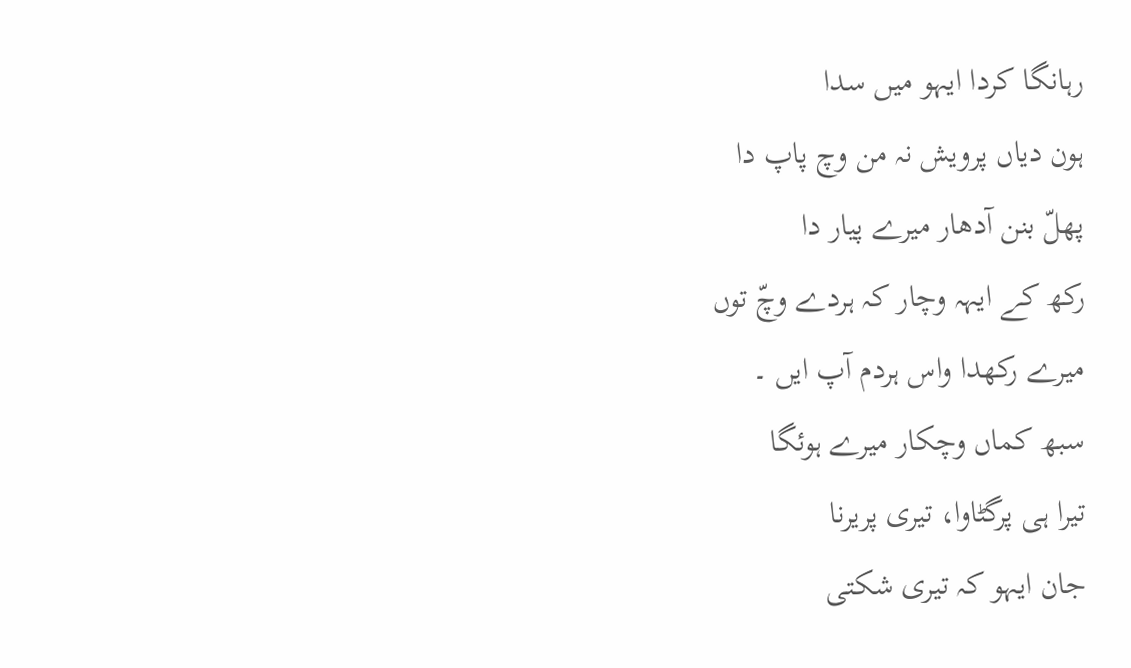رہانگا کردا ایہو میں سدا
ہون دیاں پرویش نہ من وچ پاپ دا
پھلّ بنن آدھار میرے پیار دا
رکھ کے ایہہ وچار کہ ہردے وچّ توں
میرے رکھدا واس ہردم آپ ایں ۔
سبھ کماں وچکار میرے ہوئگا
تیرا ہی پرگٹاوا، تیری پریرنا
جان ایہو کہ تیری شکتی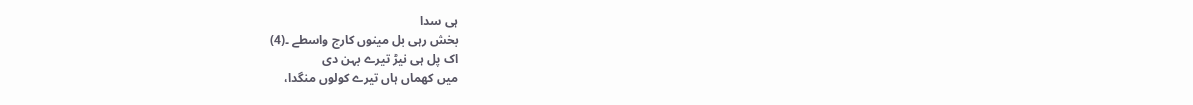ہی سدا
بخش رہی بل مینوں کارج واسطے ۔(4)
اک پل ہی نیڑ تیرے بہن دی
میں کھماں ہاں تیرے کولوں منگدا،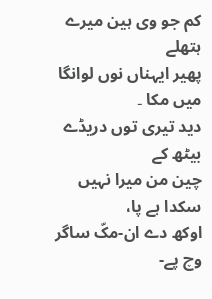کم جو وی ہین میرے ہتھلے
پھیر ایہناں نوں لوانگا میں مکا ۔
دید تیری توں دریڈے بیٹھ کے
چین من میرا نہیں سکدا ہے پا،
اوکھ دے ان-مکّ ساگر وچ پے-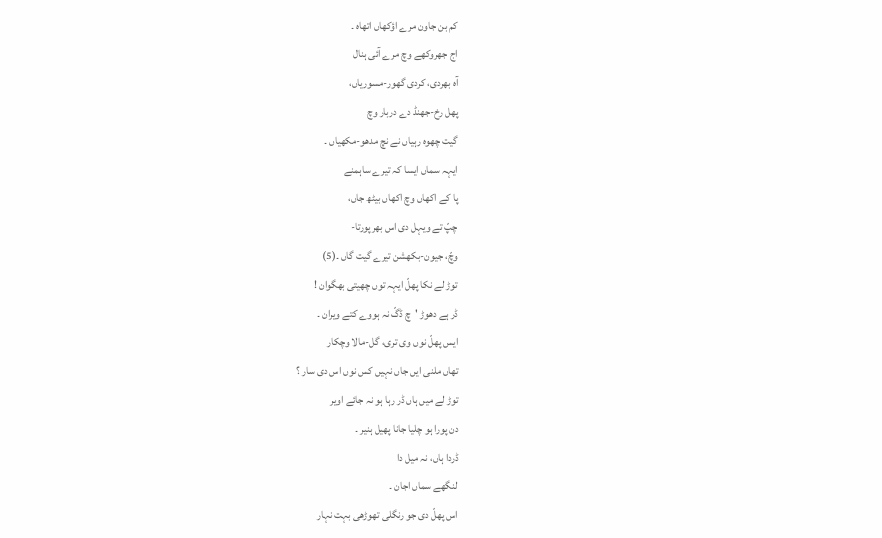کم بن جاون مرے اؤکھاں اتھاہ ۔
اج جھروکھے وچ مرے آئی ہنال
آہ بھردی، کردی گھور-مسوریاں،
پھل رخ-جھنڈ دے دربار وچ
گیت چھوہ رہیاں نے نچ مدھو-مکھیاں ۔
ایہہ سماں ایسا کہ تیرے ساہمنے
پا کے اکھاں وچ اکھاں بیٹھ جاں،
چپّ تے ویہل دی اس بھرپورتا-
وچّ، جیون-بکھشن تیرے گیت گاں ۔(5)
توڑ لے نکا پھلّ ایہہ توں چھیتی بھگوان !
ڈر ہے دھوڑ 'چ ڈگّ نہ ہووے کتے ویران ۔
ایس پھلّ نوں وی تری، گل-مالا وچکار
تھاں ملنی ایں جاں نہیں کس نوں اس دی سار ؟
توڑ لے میں ہاں ڈر رہا ہو نہ جائے اویر
دن پورا ہو چلیا جانا پھیل ہنیر ۔
ڈردا ہاں، نہ میل دا
لنگھے سماں اجان ۔
اس پھلّ دی جو رنگلی تھوڑھی بہت نہار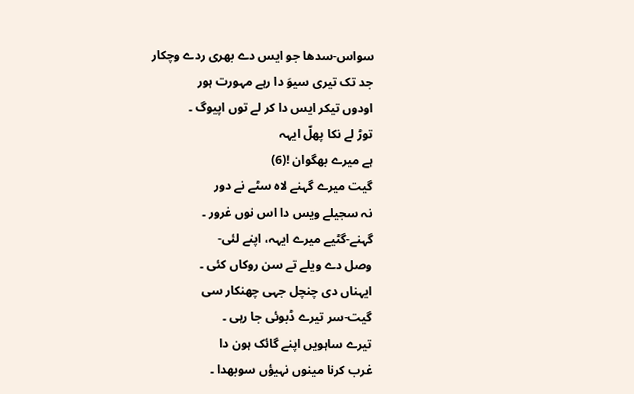سواس-سدھا جو ایس دے بھری ردے وچکار
جد تک تیری سیوَ دا رہے مہورت ہور
اودوں تیکر ایس دا کر لے توں اپیوگ ۔
توڑ لے نکا پھلّ ایہہ
ہے میرے بھگوان !(6)
گیت میرے گہنے لاہ سٹے نے دور
نہ سجیلے ویس دا اس نوں غرور ۔
گہنے-گٹیے میرے ایہہ، اپنے لئی-
وصل دے ویلے تے سن روکاں کئی ۔
ایہناں دی چنچل جہی چھنکار سی
گیت-سر تیرے ڈبوئی جا رہی ۔
تیرے ساہویں اپنے گائک ہون دا
غرب کرنا مینوں نہیؤں سوبھدا ۔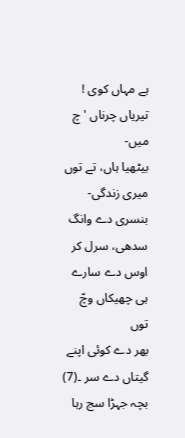ہے مہاں کوی ! تیریاں چرناں 'چ میں-
بیٹھیا ہاں، تے توں میری زندگی-
بنسری دے وانگ سدھی، سرل کر
اوس دے سارے ہی چھیکاں وچّ توں
بھر دے کوئی اپنے گیتاں دے سر ۔(7)
بچہ جہڑا سج رہا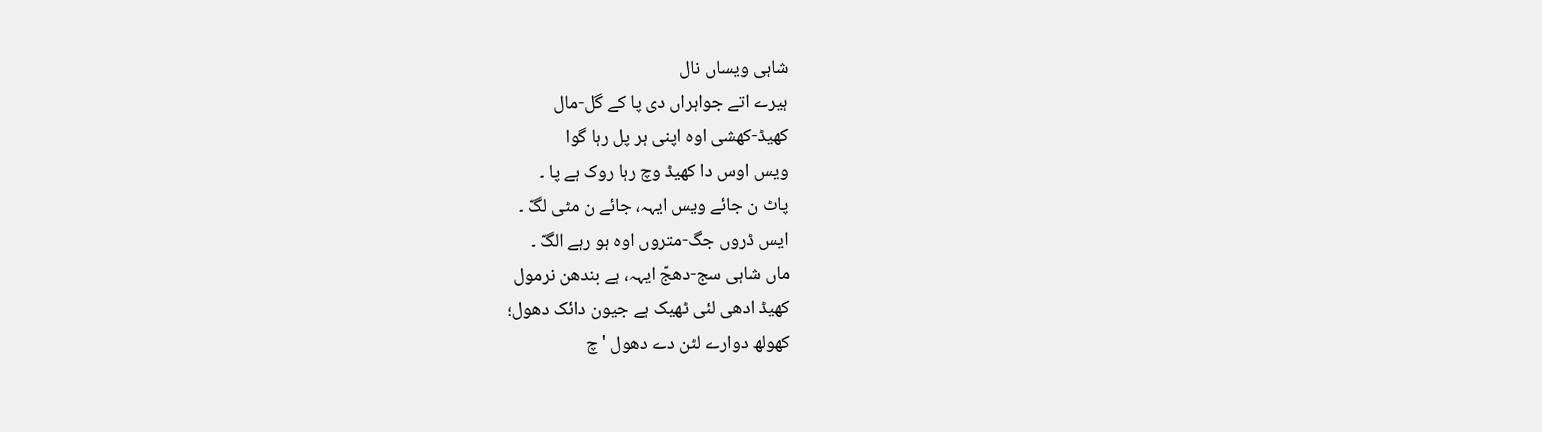شاہی ویساں نال
ہیرے اتے جواہراں دی پا کے گل-مال
کھیڈ-کھشی اوہ اپنی ہر پل رہا گوا
ویس اوس دا کھیڈ وچ رہا روک ہے پا ۔
پاٹ ن جائے ویس ایہہ، جائے ن مٹی لگّ ۔
ایس ڈروں جگ-متروں اوہ ہو رہے الگّ ۔
ماں شاہی سج-دھجّ ایہہ، ہے بندھن نرمول
کھیڈ ادھی لئی ٹھیک ہے جیون دائک دھول؛
کھولھ دوارے لٹن دے دھول 'چ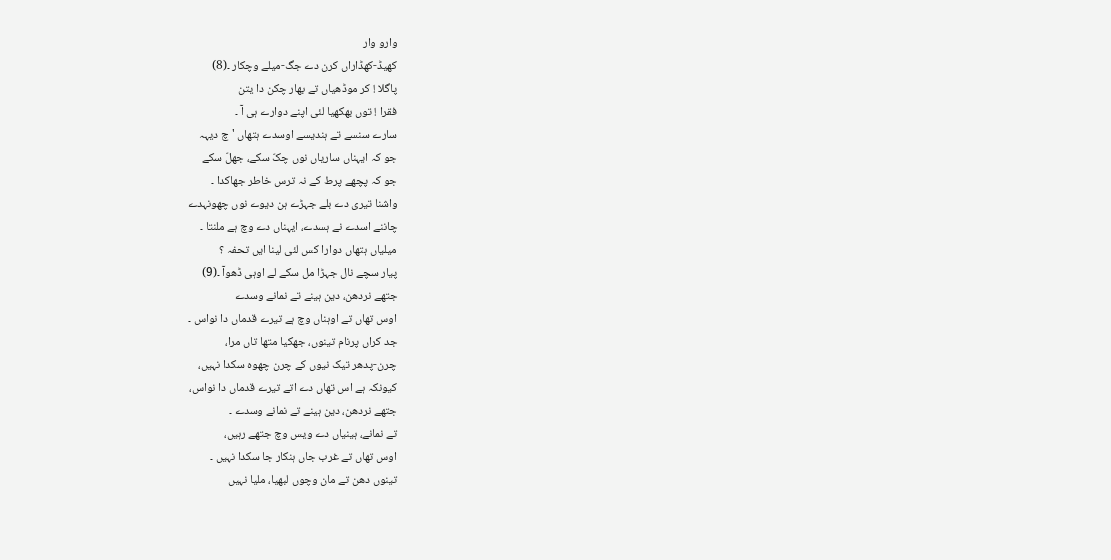وارو وار
کھیڈ-کھڈاراں کرن دے جگ-میلے وچکار ۔(8)
پاگلا ! کر موڈھیاں تے بھار چکن دا یتن
فقرا ! توں بھکھیا لئی اپنے دوارے ہی آ ۔
سارے سنسے تے ہندیسے اوسدے ہتھاں 'چ دیہہ
جو کہ ایہناں ساریاں نوں چکّ سکے، جھلّ سکے
جو کہ پچھے پرط کے نہ ترس خاطر جھاکدا ۔
واشنا تیری دے بلے جہڑے ہن دیوے نوں چھونہدے
چاننے اسدے نے ہسدے، ایہناں دے وچ ہے ملنتا ۔
میلیاں ہتھاں دوارا کس لئی لینا ایں تحفہ ؟
پیار سچے نال جہڑا مل سکے لے اوہی ڈھوآ ۔(9)
جتھے نردھن، دین ہینے تے نمانے وسدے
اوس تھاں تے اوہناں وچ ہے تیرے قدماں دا نواس ۔
جد کراں پرنام تینوں، جھکیا متھا تاں مرا،
چرن-پدھر تیک نیوں کے چرن چھوہ سکدا نہیں،
کیونکہ ہے اس تھاں دے اتے تیرے قدماں دا نواس،
جتھے نردھن، دین ہینے تے نمانے وسدے ۔
تے نمانے، ہینیاں دے ویس وچ جتھے رہیں،
اوس تھاں تے غرب جاں ہنکار جا سکدا نہیں ۔
تینوں دھن تے مان وچوں لبھیا، ملیا نہیں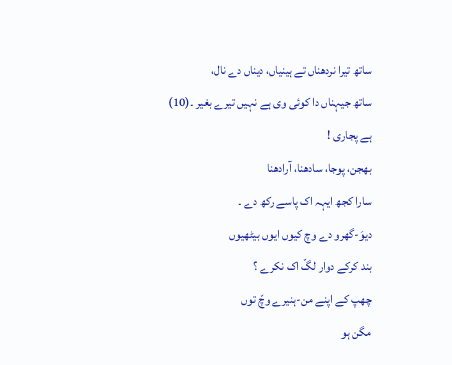ساتھ تیرا نردھناں تے ہینیاں، دیناں دے نال،
ساتھ جیہناں دا کوئی وی ہے نہیں تیرے بغیر ۔(10)
ہے پجاری !
بھجن، پوجا، سادھنا، آرادھنا
سارا کجھ ایہہ اک پاسے رکھ دے ۔
دیوَ-گھرو دے وچ کیوں ایوں بیٹھیوں
بند کرکے دوار لگّ اک نکرے ؟
چھپ کے اپنے من-ہنیرے وچّ توں
مگن ہو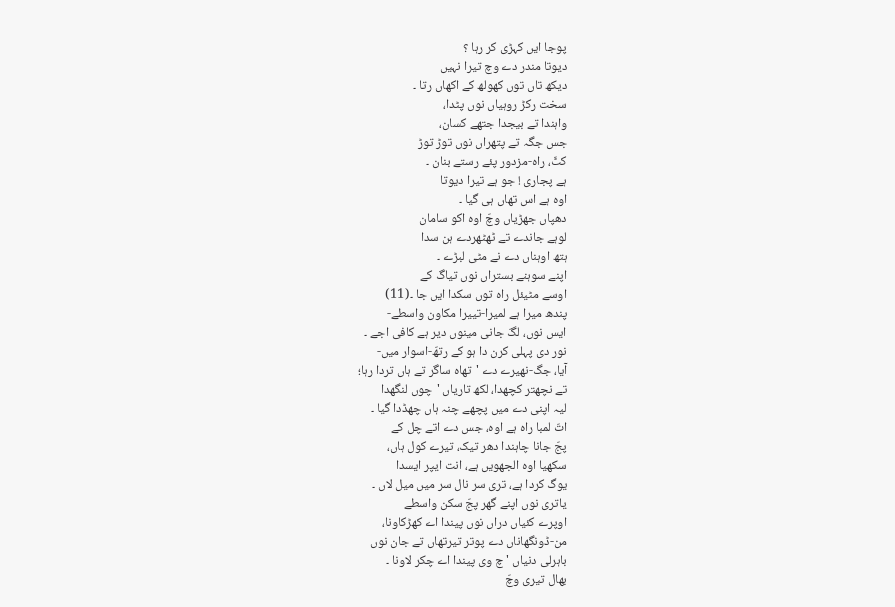پوجا ایں کہڑی کر رہا ؟
دیوتا مندر دے وچ تیرا نہیں
دیکھ تاں توں کھولھ کے اکھاں رتا ۔
سخت رکڑ روہیاں نوں پٹدا،
واہندا تے بیجدا جتھے کسان،
جس جگہ تے پتھراں نوں توڑ توڑ
کٹّ، راہ-مزدور پئے رستے بنان ۔
ہے پجاری ! جو ہے تیرا دیوتا
اوہ ہے اس تھاں ہی گیا ۔
دھپاں جھڑیاں وچّ اوہ اکو سامان
لوہے جاندے تے ٹھٹھردے ہن سدا
ہتھ اوہناں دے نے مٹی لبڑے ۔
اپنے سوہنے بستراں نوں تیاگ کے
اوسے مٹیئل راہ توں سکدا ایں جا ۔(11)
پندھ میرا ہے لمیرا-تییرا مکاون واسطے-
ایس نوں، لگّ جانی مینوں دیر ہے کافی اجے ۔
نور دی پہلی کرن دا ہو کے رتھّ-اسوار میں-
آیا، جگ-نھیرے دے 'تھاہ ساگر تے ہاں تردا رہا؛
تے نچھتر کچھدا، لکھ تاریاں 'چوں لنگھدا
لیہ اپنی دے میں پچھے چنہ ہاں چھڈدا گیا ۔
اتّ لمبا راہ ہے اوہ، جس دے اتے چل کے
پجّ جانا چاہندا دھر تیک، تیرے کول ہاں،
سکھیا اوہ الجھویں ہے، انت ایپر ایسدا
یوگ کردا ہے، تری سر نال سر میں میل لاں ۔
یاتری نوں اپنے گھر پجّ سکن واسطے
اوپرے کئیاں دراں نوں پیندا اے کھڑکاونا،
من-ڈونگھاناں دے پوتر تیرتھاں تے جان نوں
باہرلی دنیاں 'چ وی پیندا اے چکر لاونا ۔
بھال تیری وچّ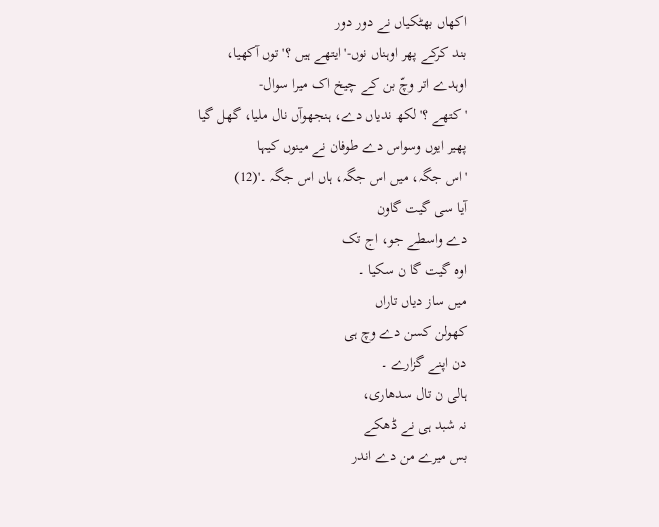اکھاں بھٹکیاں نے دور دور
بند کرکے پھر اوہناں نوں-'ایتھے ہیں ؟' توں آکھیا،
اوہدے اتر وچّ بن کے چیخ اک میرا سوال-
'کتھے ؟' لکھ ندیاں دے، ہنجھوآں نال ملیا، گھل گیا
پھیر ایوں وسواس دے طوفان نے مینوں کیہا
'اس جگہ، میں اس جگہ، ہاں اس جگہ ۔'(12)
آیا سی گیت گاون
دے واسطے جو، اج تک
اوہ گیت گا ن سکیا ۔
میں ساز دیاں تاراں
کھولن کسن دے وچ ہی
دن اپنے گزارے ۔
ہالی ن تال سدھاری،
نہ شبد ہی نے ڈھکے
بس میرے من دے اندر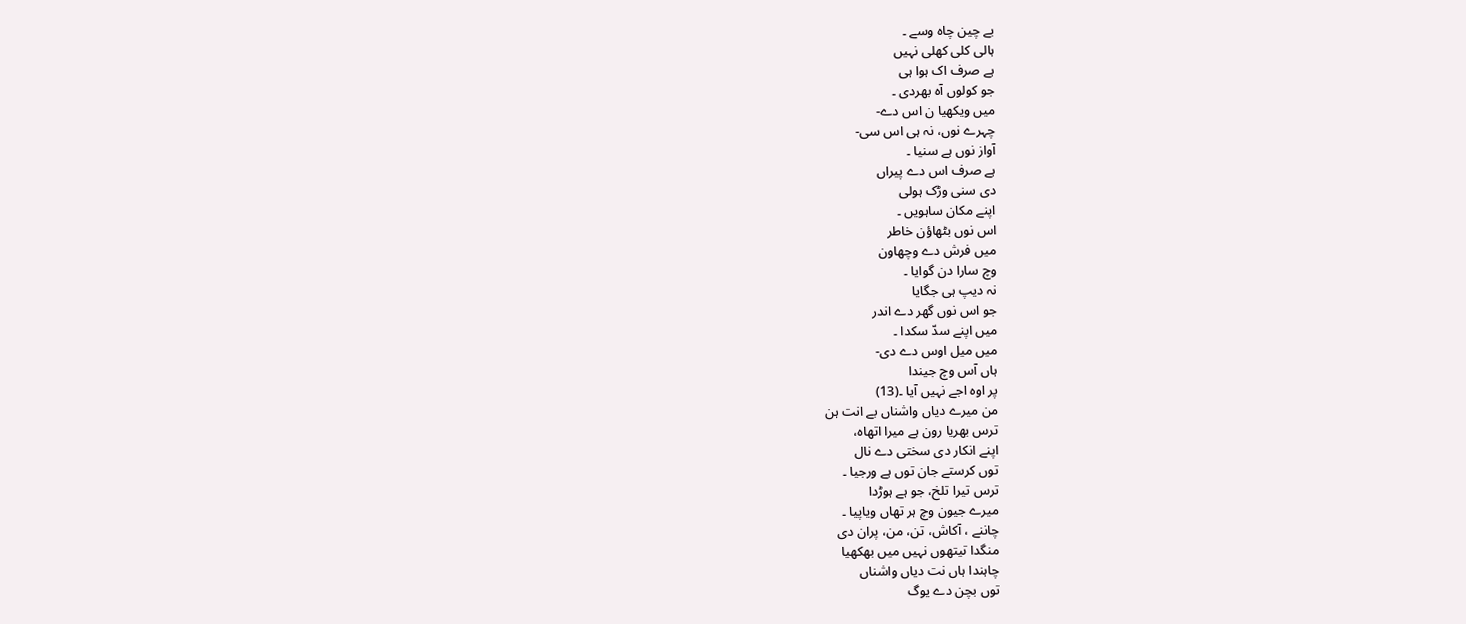بے چین چاہ وسے ۔
ہالی کلی کھلی نہیں
ہے صرف اک ہوا ہی
جو کولوں آہ بھردی ۔
میں ویکھیا ن اس دے-
چہرے نوں، نہ ہی اس سی-
آواز نوں ہے سنیا ۔
ہے صرف اس دے پیراں
دی سنی وڑک ہولی
اپنے مکان ساہویں ۔
اس نوں بٹھاؤن خاطر
میں فرش دے وچھاون
وچ سارا دن گوایا ۔
نہ دیپ ہی جگایا
جو اس نوں گھر دے اندر
میں اپنے سدّ سکدا ۔
میں میل اوس دے دی-
ہاں آس وچ جیندا
پر اوہ اجے نہیں آیا ۔(13)
من میرے دیاں واشناں بے انت ہن
ترس بھریا رون ہے میرا اتھاہ،
اپنے انکار دی سختی دے نال
توں کرستے جان توں ہے ورجیا ۔
ترس تیرا تلخ، جو ہے ہوڑدا
میرے جیون وچ ہر تھاں ویاپیا ۔
چاننے ، آکاش، تن، من، پران دی
منگدا تیتھوں نہیں میں بھکھیا
چاہندا ہاں نت دیاں واشناں
توں بچن دے یوگ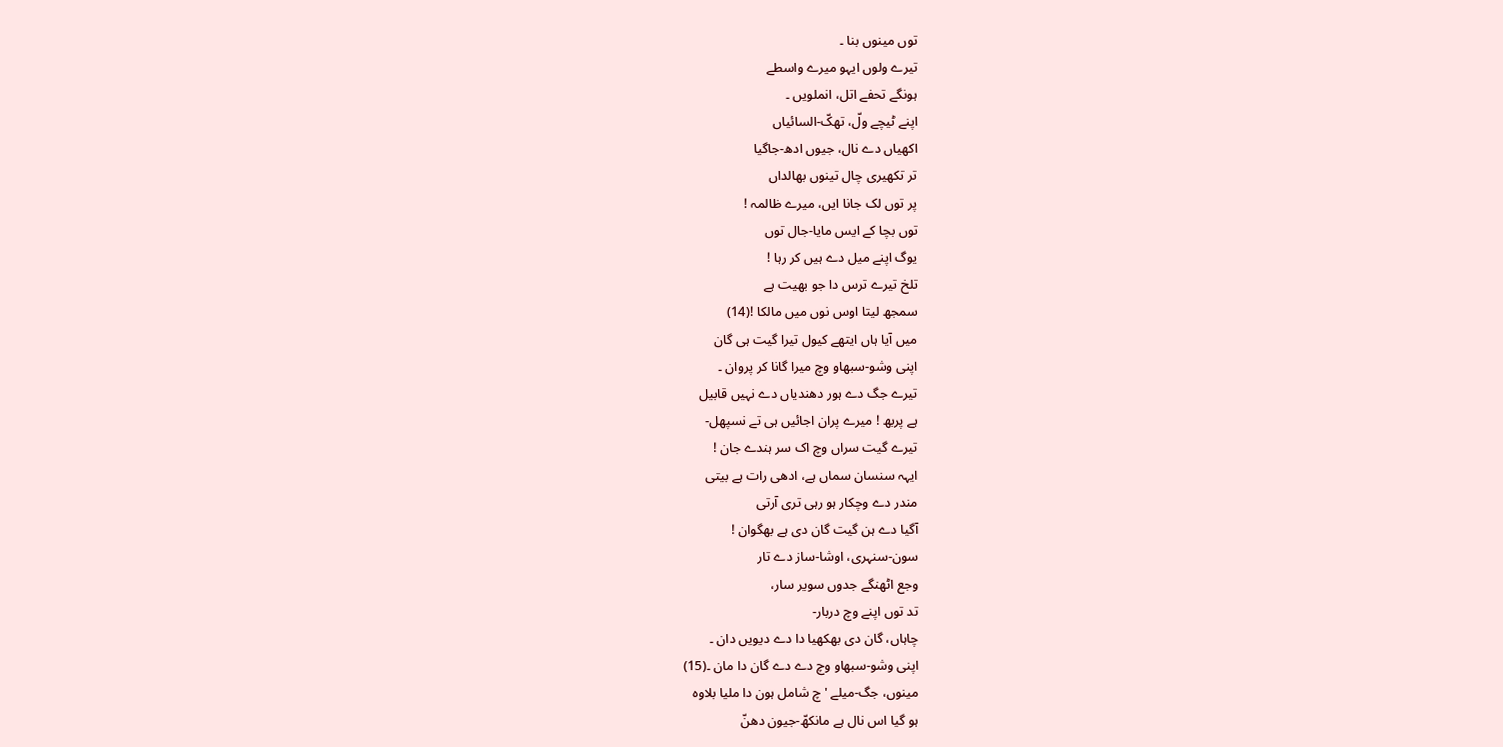توں مینوں بنا ۔
تیرے ولوں ایہو میرے واسطے
ہونگے تحفے اتل، انملویں ۔
اپنے ٹیچے ولّ، تھکّ-السائیاں
اکھیاں دے نال، جیوں ادھ-جاگیا
تر تکھیری چال تینوں بھالداں
پر توں لک جانا ایں، میرے ظالمہ !
توں بچا کے ایس مایا-جال توں
یوگ اپنے میل دے ہیں کر رہا !
تلخ تیرے ترس دا جو بھیت ہے
سمجھ لیتا اوس نوں میں مالکا !(14)
میں آیا ہاں ایتھے کیول تیرا گیت ہی گان
اپنی وشو-سبھاو وچ میرا گانا کر پروان ۔
تیرے جگ دے ہور دھندیاں دے نہیں قابیل
ہے پربھ ! میرے پران اجائیں ہی تے نسپھل-
تیرے گیت سراں وچ اک سر ہندے جان !
ایہہ سنسان سماں ہے، ادھی رات ہے بیتی
مندر دے وچکار ہو رہی تری آرتی
آگیا دے ہن گیت گان دی ہے بھگوان !
سون-سنہری، اوشا-ساز دے تار
وجع اٹھنگے جدوں سویر سار،
تد توں اپنے وچ دربار-
چاہاں، گان دی بھکھیا دا دے دیویں دان ۔
اپنی وشو-سبھاو وچ دے دے گان دا مان ۔(15)
مینوں، جگ-میلے 'چ شامل ہون دا ملیا بلاوہ
ہو گیا اس نال ہے مانکھّ-جیون دھنّ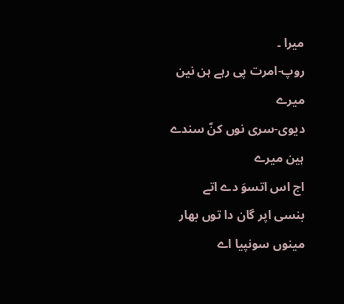میرا ۔
روپ-امرت پی رہے ہن نین میرے
دیوی-سری نوں کنّ سندے ہین میرے
اج اس اتسوَ دے اتے
بنسی اپر گان دا توں بھار مینوں سونپیا اے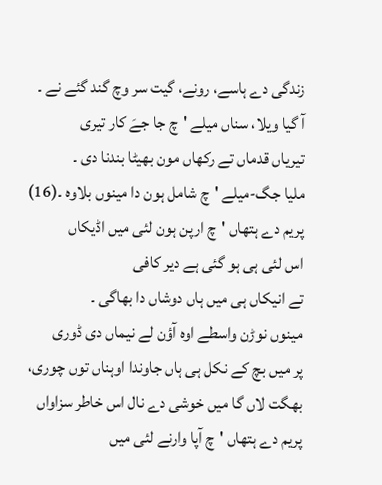زندگی دے ہاسے، رونے، گیت سر وچ گند گئے نے ۔
آ گیا ویلا، سناں میلے 'چ جا جےَ کار تیری
تیریاں قدماں تے رکھاں مون بھیٹا بندنا دی ۔
ملیا جگ-میلے 'چ شامل ہون دا مینوں بلاوہ ۔(16)
پریم دے ہتھاں 'چ ارپن ہون لئی میں اڈیکاں
اس لئی ہی ہو گئی ہے دیر کافی
تے انیکاں ہی میں ہاں دوشاں دا بھاگی ۔
مینوں نوڑن واسطے اوہ آؤن لے نیماں دی ڈوری
پر میں بچ کے نکل ہی ہاں جاوندا اوہناں توں چوری،
بھگت لاں گا میں خوشی دے نال اس خاطر سزاواں
پریم دے ہتھاں 'چ آپا وارنے لئی میں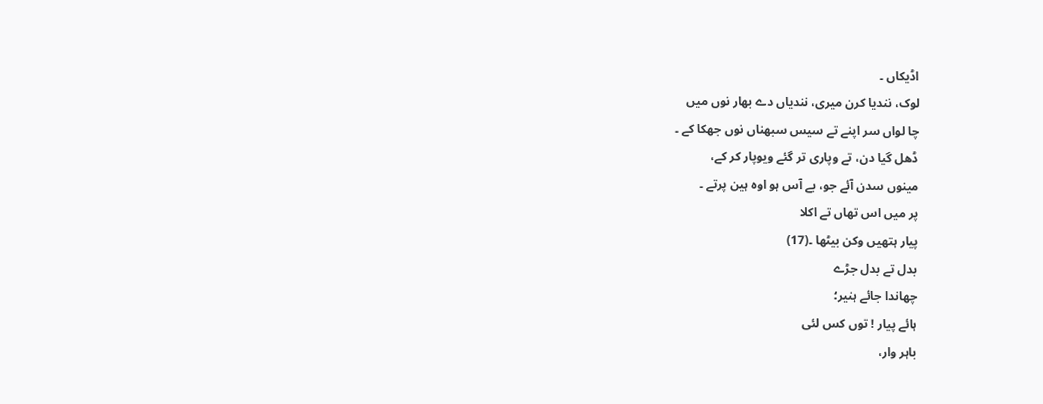اڈیکاں ۔
لوک، نندیا کرن میری، نندیاں دے بھار نوں میں
چا لواں سر اپنے تے سیس سبھناں نوں جھکا کے ۔
ڈھل گیا دن، تے وپاری تر گئے ویوپار کر کے،
مینوں سدن آئے جو، بے آس ہو اوہ ہین پرتے ۔
پر میں اس تھاں تے اکلا
پیار ہتھیں وکن بیٹھا ۔(17)
بدل تے بدل جڑے
چھاندا جائے ہنیر؛
ہائے پیار ! توں کس لئی
باہر وار،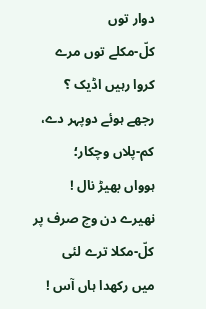دوار توں
کلّ-مکلے توں مرے
کروا رہیں اڈیک ؟
رجھے ہوئے دوپہر دے،
کم-پلاں وچکار؛
ہوواں بھیڑ نال !
نھیرے دن وچ صرف پر
کلّ-مکلا ترے لئی
میں رکھدا ہاں آس !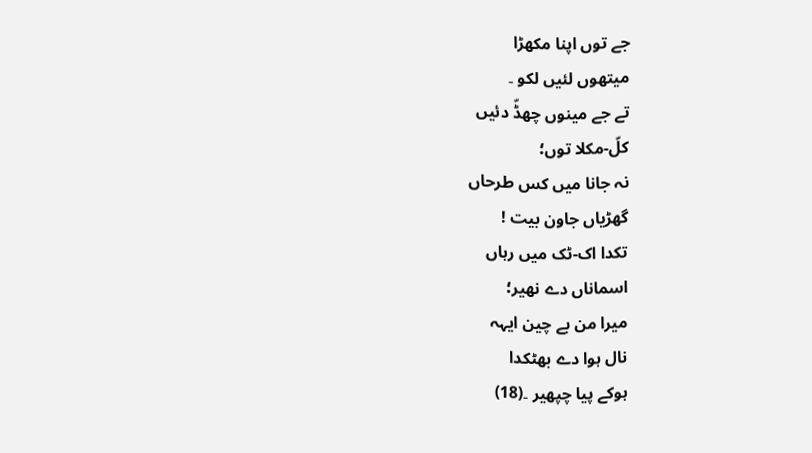جے توں اپنا مکھڑا
میتھوں لئیں لکو ۔
تے جے مینوں چھڈّ دئیں
کلّ-مکلا توں؛
نہ جانا میں کس طرحاں
گھڑیاں جاون بیت !
تکدا اک-ٹک میں رہاں
اسماناں دے نھیر؛
میرا من بے چین ایہہ
نال ہوا دے بھٹکدا
ہوکے پیا چپھیر ۔(18)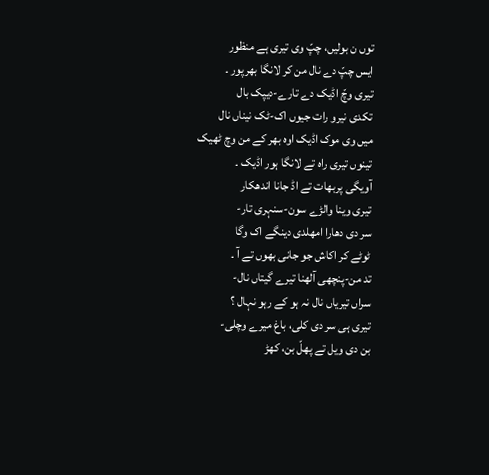توں ن بولیں، چپّ وی تیری ہے منظور
ایس چپّ دے نال من کر لانگا بھرپور ۔
تیری وچّ اڈیک دے تارے-دیپک بال
تکدی نیرو رات جیوں اک-ٹک نیناں نال
میں وی موک اڈیک اوہ بھر کے من وچ ٹھیک
تینوں تیری راہ تے لانگا ہور اڈیک ۔
آویگی پربھات تے اڈ جانا اندھکار
تیری وینا والڑے سون-سنہری تار-
سر دی دھارا امھلدی دینگے اک وگا
ٹوٹے کر اکاش جو جانی بھوں تے آ ۔
تد من-پنچھی آلھنا تیرے گیتاں نال-
سراں تیریاں نال نہ ہو کے رہو نہال ؟
تیری ہی سر دی کلی، باغ میرے وچلی-
بن دی ویل تے پھلّ بن، کھڑ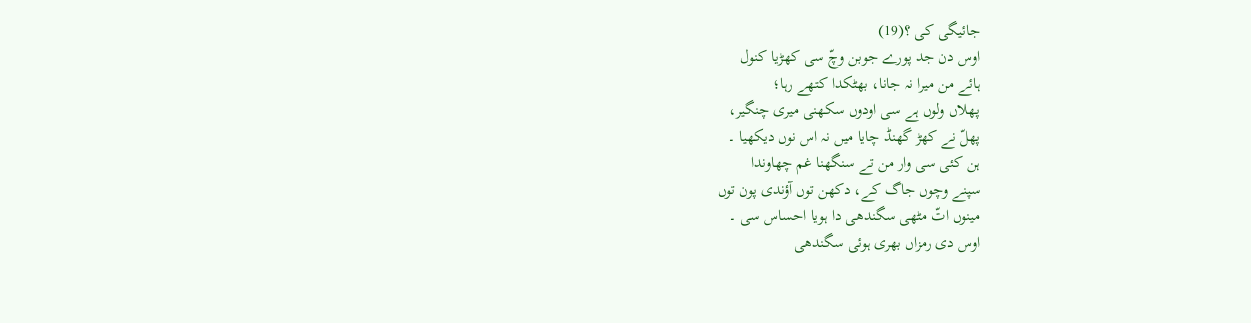جائیگی کی ؟(19)
اوس دن جد پورے جوبن وچّ سی کھڑیا کنول
ہائے من میرا نہ جانا، بھٹکدا کتھے رہا؛
پھلاں ولوں ہے سی اودوں سکھنی میری چنگیر،
پھلّ نے کھڑ گھنڈ چایا میں نہ اس نوں دیکھیا ۔
ہن کئی سی وار من تے سنگھنا غم چھاوندا
سپنے وچوں جاگ کے، دکھن توں آؤندی پون توں
مینوں اتّ مٹھی سگندھی دا ہویا احساس سی ۔
اوس دی رمزاں بھری ہوئی سگندھی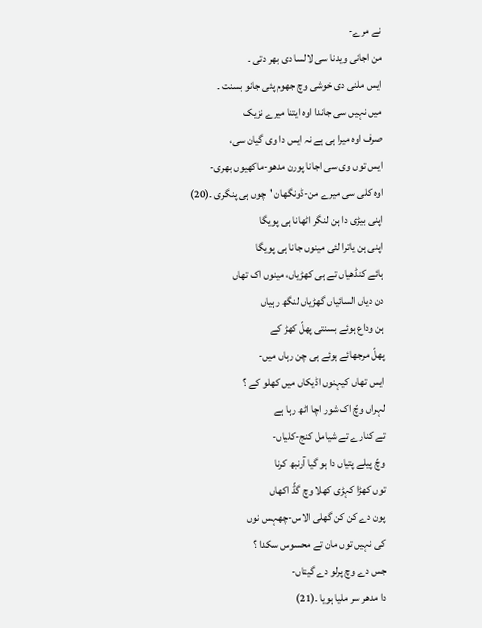نے مرے-
من اجانی ویدنا سی لالسا دی بھر دتی ۔
ایس ملنی دی خوشی وچ جھوم پئی جانو بسنت ۔
میں نہیں سی جاندا اوہ ایتنا میرے نزیک
صرف اوہ میرا ہی ہے نہ ایس دا وی گیان سی،
ایس توں وی سی اجانا پورن مدھو-ماکھیوں بھری-
اوہ کلی سی میرے من-ڈونگھان 'چوں ہی پنگری ۔(20)
اپنی بیڑی دا ہن لنگر اٹھانا ہی پویگا
اپنی ہن یاترا لئی مینوں جانا ہی پویگا
ہائے کنڈھیاں تے ہی کھڑیاں، مینوں اک تھاں
دن دیاں السائیاں گھڑیاں لنگھ رہیاں
ہن وداع ہوئے بسنتی پھلّ کھڑ کے
پھلّ مرجھائے ہوئے ہی چن رہاں میں-
ایس تھاں کیہنوں اڈیکاں میں کھلو کے ؟
لہراں وچّ اک شور اچا اٹھ رہا ہے
تے کنارے تے شیامل کنج-کلیاں-
وچّ پیلے پتیاں دا ہو گیا آرنبھ کرنا
توں کھڑا کہڑی کھلا وچ گڈّ اکھاں
پون دے کن کن گھلی الاس-چھہس نوں
کی نہیں توں مان تے محسوس سکدا ؟
جس دے وچ پرلو دے گیتاں-
دا مدھر سر ملیا ہویا ۔(21)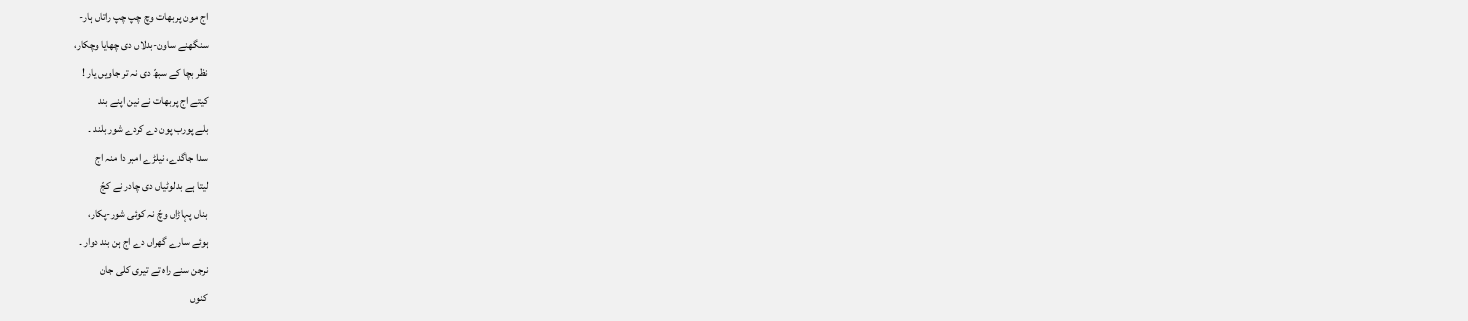اج مون پربھات وچ چپ چپ راتاں ہار-
سنگھنے ساون-بدلاں دی چھایا وچکار،
نظر بچا کے سبھّ دی نہ تر جاویں یار !
کیتے اج پربھات نے نین اپنے بند
بلے پورب پون دے کردے شور بلند ۔
سدا جاگدے، نیلڑے امبر دا منہ اج
لیتا ہے بدلوٹیاں دی چادر نے کجّ
بناں پہاڑاں وچّ نہ کوئی شور-پکار،
ہوئے سارے گھراں دے اج ہن بند دوار ۔
نرجن سنے راہ تے تیری کلی جان
کنوں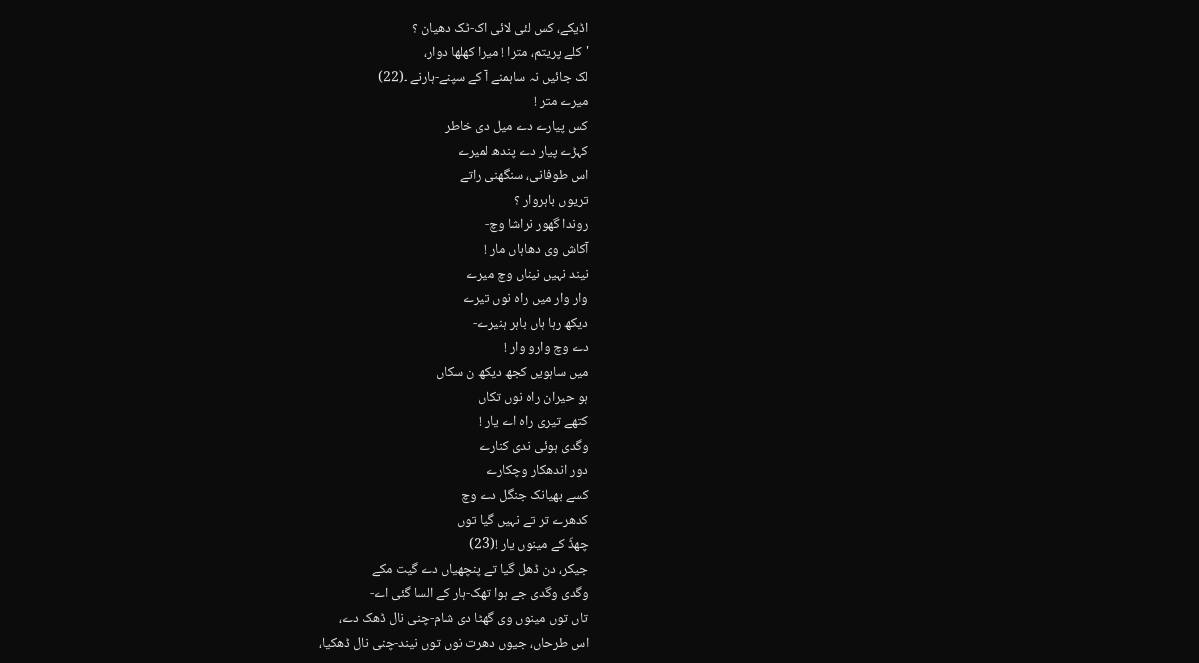اڈیکے، کس لئی لائی اک-ٹک دھیان ؟
'کلے پریتم، مترا ! میرا کھلھا دوار،
لک جائیں نہ ساہمنے آ کے سپنے-ہارنے ۔(22)
میرے متر !
کس پیارے دے میل دی خاطر
کہڑے پیار دے پندھ لمیرے
اس طوفانی، سنگھنی راتے
تریوں باہروار ؟
روندا گھور نراشا وچ-
آکاش وی دھاہاں مار !
نیند نہیں نیناں وچ میرے
وار وار میں راہ نوں تیرے
دیکھ رہا ہاں باہر ہنیرے-
دے وچ وارو وار !
میں ساہویں کجھ دیکھ ن سکاں
ہو حیران راہ نوں تکاں
کتھے تیری راہ اے یار !
وگدی ہوئی ندی کنارے
دور اندھکار وچکارے
کسے بھیانک جنگل دے وچ
کدھرے تر تے نہیں گیا توں
چھڈّ کے مینوں یار !(23)
جیکر، دن ڈھل گیا تے پنچھیاں دے گیت مکے
وگدی وگدی جے ہوا تھک-ہار کے السا گئی اے-
تاں توں مینوں وی گھٹا دی شام-چنی نال ڈھک دے،
اس طرحاں، جیوں دھرت نوں توں نیند-چنی نال ڈھکیا،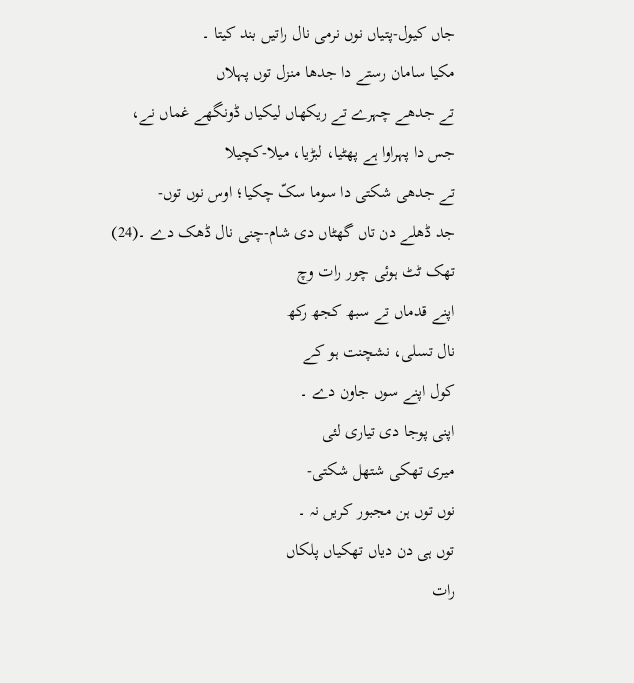جاں کیول-پتیاں نوں نرمی نال راتیں بند کیتا ۔
مکیا سامان رستے دا جدھا منزل توں پہلاں
تے جدھے چہرے تے ریکھاں لیکیاں ڈونگھے غماں نے،
جس دا پہراوا ہے پھٹیا، لبڑیا، میلا-کچیلا
تے جدھی شکتی دا سوما سکّ چکیا؛ اوس نوں توں-
جد ڈھلے دن تاں گھٹاں دی شام-چنی نال ڈھک دے ۔(24)
تھک ٹٹ ہوئی چور رات وچ
اپنے قدماں تے سبھ کجھ رکھ
نال تسلی، نشچنت ہو کے
کول اپنے سوں جاون دے ۔
اپنی پوجا دی تیاری لئی
میری تھکی شتھل شکتی-
نوں توں ہن مجبور کریں نہ ۔
توں ہی دن دیاں تھکیاں پلکاں
رات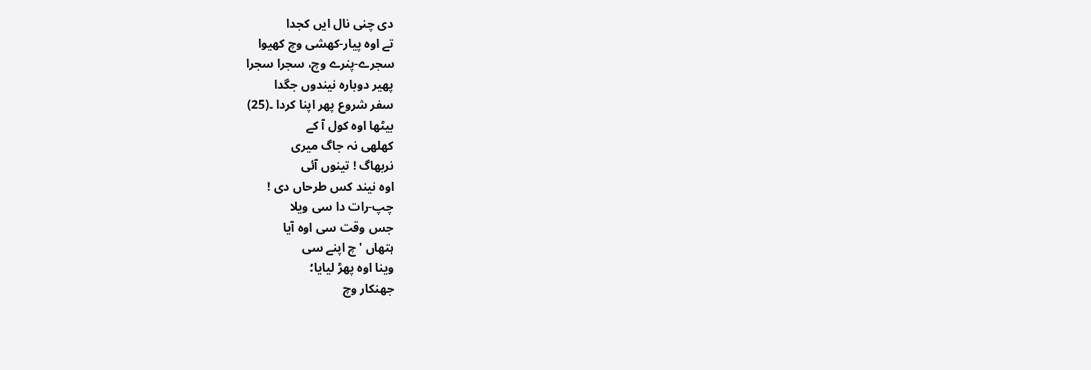دی چنی نال ایں کجدا
تے اوہ پیار-کھشی وچ کھیوا
سجرے-پنرے وچ، سجرا سجرا
پھیر دوبارہ نیندوں جگدا
سفر شروع پھر اپنا کردا ۔(25)
بیٹھا اوہ کول آ کے
کھلھی نہ جاگ میری
نربھاگ ! تینوں آئی
اوہ نیند کس طرحاں دی !
چپ-رات دا سی ویلا
جس وقت سی اوہ آیا
ہتھاں 'چ اپنے سی
وینا اوہ پھڑ لیایا؛
جھنکار وچ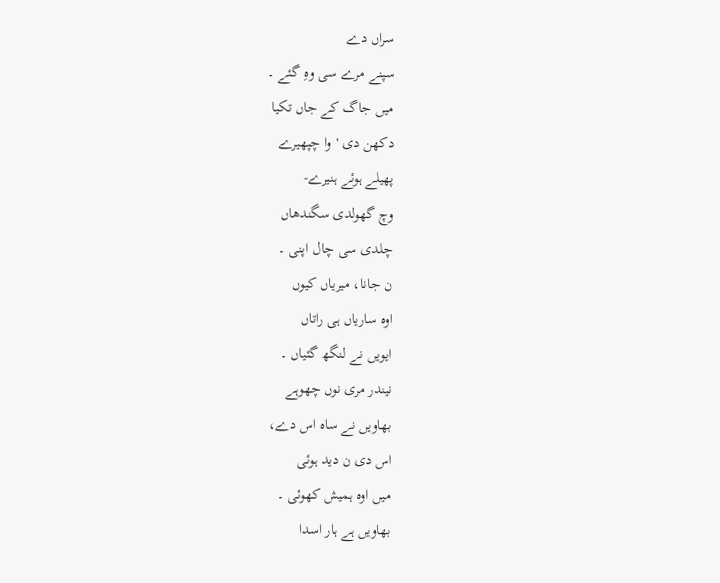سراں دے
سپنے مرے سی وہِ گئے ۔
میں جاگ کے جاں تکیا
دکھن دی 'وا چپھیرے
پھیلے ہوئے ہنیرے-
وچ گھولدی سگندھاں
چلدی سی چال اپنی ۔
ن جانا، میریاں کیوں
اوہ ساریاں ہی راتاں
ایویں نے لنگھ گئیاں ۔
نیندر مری نوں چھوہے
بھاویں نے ساہ اس دے،
اس دی ن دید ہوئی
میں اوہ ہمیش کھوئی ۔
بھاویں ہے ہار اسدا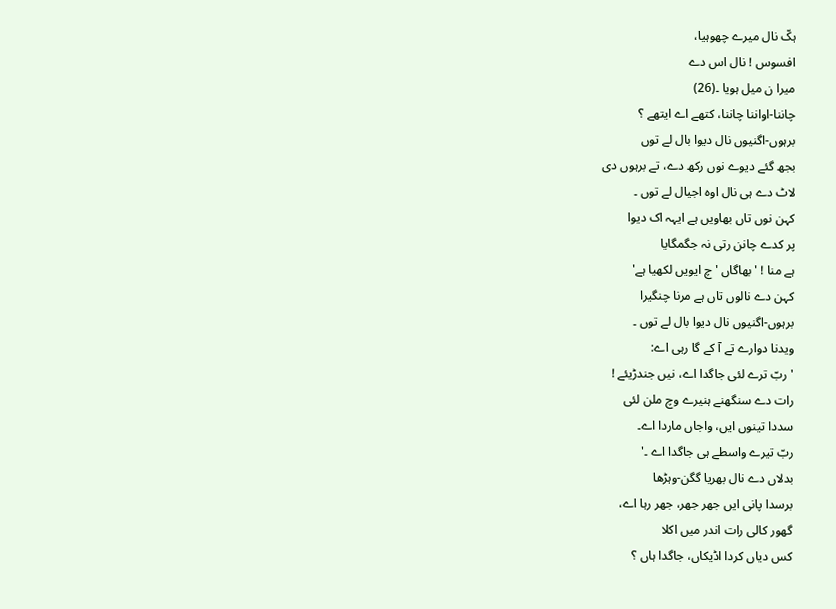ہکّ نال میرے چھوہیا،
افسوس ! نال اس دے
میرا ن میل ہویا ۔(26)
چاننا-اواننا چاننا، کتھے اے ایتھے ؟
برہوں-اگنیوں نال دیوا بال لے توں
بجھ گئے دیوے نوں رکھ دے، تے برہوں دی
لاٹ دے ہی نال اوہ اجیال لے توں ۔
کہن نوں تاں بھاویں ہے ایہہ اک دیوا
پر کدے چانن رتی نہ جگمگایا
ہے منا ! 'بھاگاں 'چ ایویں لکھیا ہے'
کہن دے نالوں تاں ہے مرنا چنگیرا
برہوں-اگنیوں نال دیوا بال لے توں ۔
ویدنا دوارے تے آ کے گا رہی اے:
'ربّ ترے لئی جاگدا اے، نیں جندڑیئے !
رات دے سنگھنے ہنیرے وچ ملن لئی
سددا تینوں ایں، واجاں ماردا اے۔
ربّ تیرے واسطے ہی جاگدا اے ۔'
بدلاں دے نال بھریا گگن-وہڑھا
برسدا پانی ایں جھر جھر، جھر رہا اے،
گھور کالی رات اندر میں اکلا
کس دیاں کردا اڈیکاں، جاگدا ہاں ؟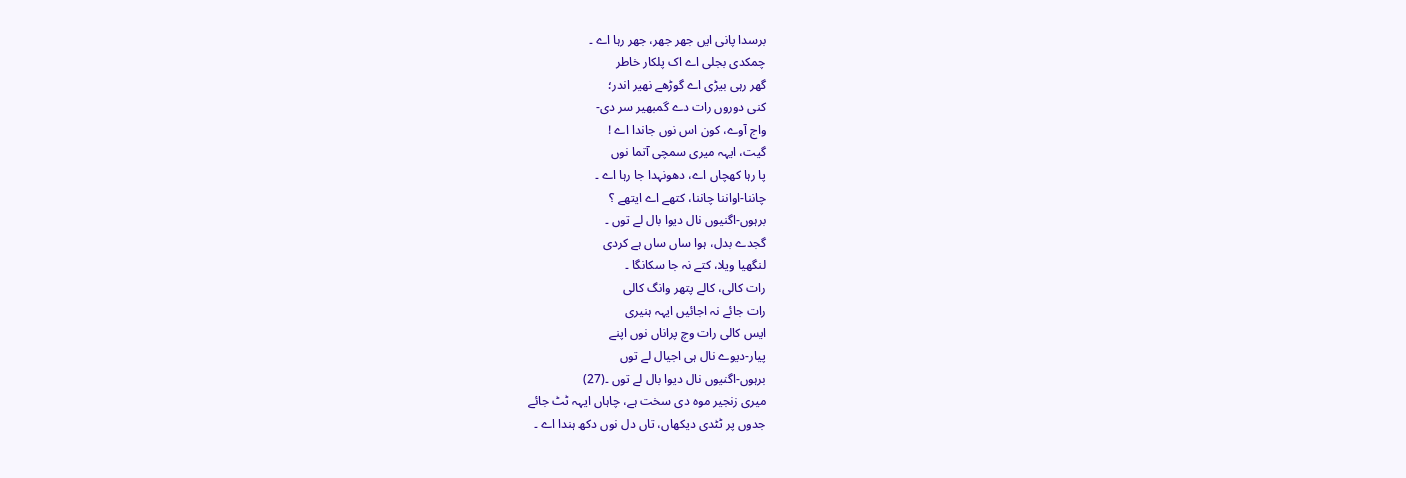برسدا پانی ایں جھر جھر، جھر رہا اے ۔
چمکدی بجلی اے اک پلکار خاطر
گھر رہی بیڑی اے گوڑھے نھیر اندر؛
کنی دوروں رات دے گمبھیر سر دی-
واج آوے، کون اس نوں جاندا اے !
گیت، ایہہ میری سمچی آتما نوں
پا رہا کھچاں اے، دھونہدا جا رہا اے ۔
چاننا-اواننا چاننا، کتھے اے ایتھے ؟
برہوں-اگنیوں نال دیوا بال لے توں ۔
گجدے بدل، ہوا ساں ساں ہے کردی
لنگھیا ویلا، کتے نہ جا سکانگا ۔
رات کالی، کالے پتھر وانگ کالی
رات جائے نہ اجائیں ایہہ ہنیری
ایس کالی رات وچ پراناں نوں اپنے
پیار-دیوے نال ہی اجیال لے توں
برہوں-اگنیوں نال دیوا بال لے توں ۔(27)
میری زنجیر موہ دی سخت ہے، چاہاں ایہہ ٹٹ جائے
جدوں پر ٹٹدی دیکھاں، تاں دل نوں دکھ ہندا اے ۔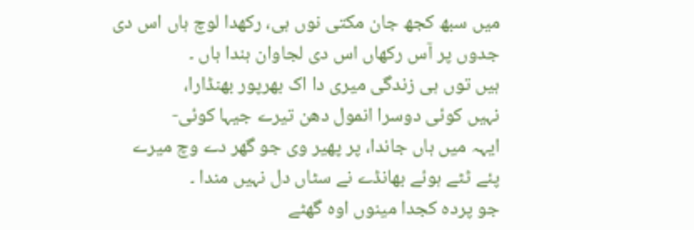میں سبھ کجھ جان مکتی نوں ہی، رکھدا لوچ ہاں اس دی
جدوں پر آس رکھاں اس دی لجاوان ہندا ہاں ۔
ہیں توں ہی زندگی میری دا اک بھرپور بھنڈارا،
نہیں کوئی دوسرا انمول دھن تیرے جیہا کوئی-
ایہہ میں ہاں جاندا، پر پھیر وی جو گھر دے وچ میرے
پئے ٹٹے ہوئے بھانڈے نے سٹاں دل نہیں مندا ۔
جو پردہ کجدا مینوں اوہ گھٹے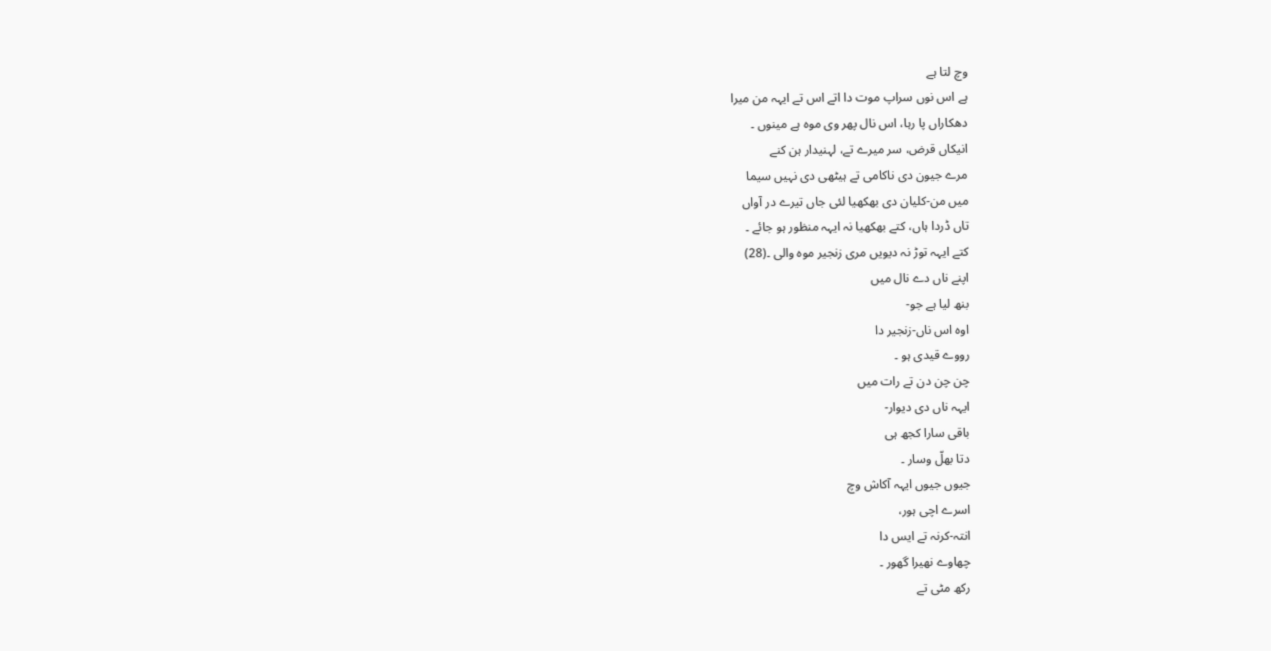وچ لتا ہے
ہے اس نوں سراپ موت دا اتے اس تے ایہہ من میرا
دھکاراں پا رہا، اس نال پھر وی موہ ہے مینوں ۔
انیکاں قرض، سر میرے تے، لہنیدار ہن کنے
مرے جیون دی ناکامی تے ہیٹھی دی نہیں سیما
میں من-کلیان دی بھکھیا لئی جاں تیرے در آواں
تاں ڈردا ہاں، کتے بھکھیا نہ ایہہ منظور ہو جائے ۔
کتے ایہہ توڑ نہ دیویں مری زنجیر موہ والی ۔(28)
اپنے ناں دے نال میں
بنھ لیا ہے جو-
اوہ اس ناں-زنجیر دا
رووے قیدی ہو ۔
چن چن دن تے رات میں
ایہہ ناں دی دیوار-
باقی سارا کجھ ہی
دتا بھلّ وسار ۔
جیوں جیوں ایہہ آکاش وچ
اسرے اچی ہور،
انتہ-کرنہ تے ایس دا
چھاوے نھیرا گھور ۔
رکھ مٹی تے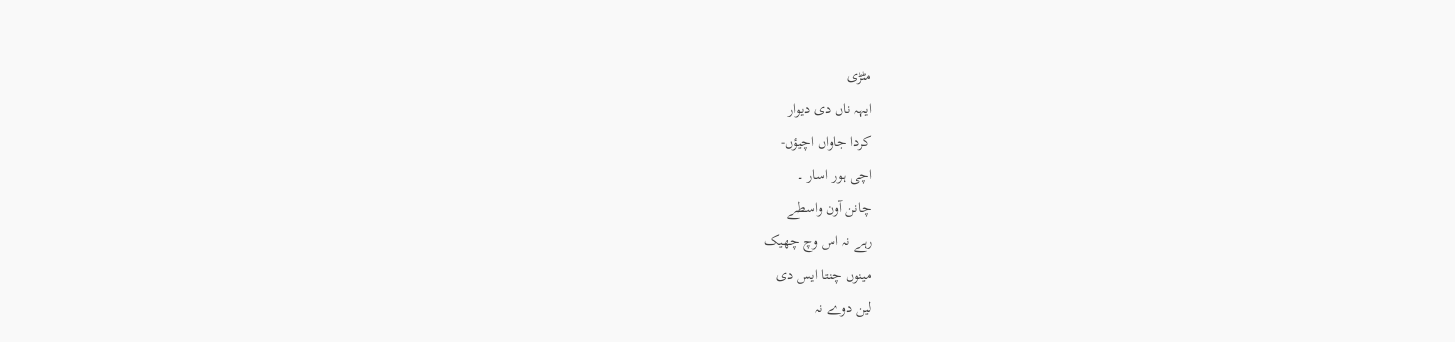مٹڑی
ایہہ ناں دی دیوار
کردا جاواں اچیؤں-
اچی ہور اسار ۔
چانن آون واسطے
رہے نہ اس وچ چھیک
مینوں چنتا ایس دی
لین دوے نہ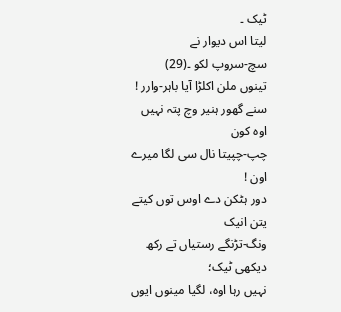ٹیک ۔
لیتا اس دیوار نے
سچ-سروپ لکو ۔(29)
تینوں ملن اکلڑا آیا باہر-وارر !
سنے گھور ہنیر وچ پتہ نہیں اوہ کون
چپ-چپیتا نال سی لگا میرے اون !
دور ہٹکن دے اوس توں کیتے یتن انیک
ونگ-تڑنگے رستیاں تے رکھ دیکھی ٹیک؛
نہیں رہا اوہ، لگیا مینوں ایوں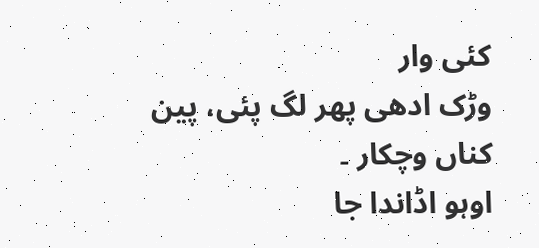کئی وار
وڑک ادھی پھر لگ پئی، پین کناں وچکار ۔
اوہو اڈاندا جا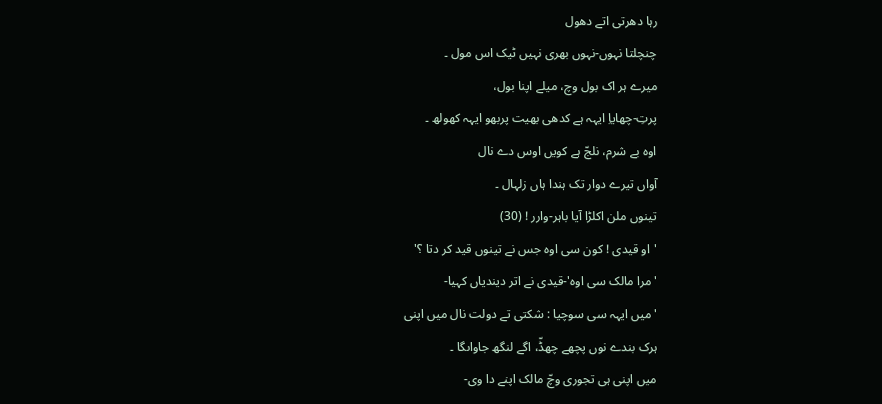رہا دھرتی اتے دھول
چنچلتا نہوں-نہوں بھری نہیں ٹیک اس مول ۔
میرے ہر اک بول وچ، میلے اپنا بول،
پرتِ-چھایاِ ایہہ ہے کدھی بھیت پربھو ایہہ کھولھ ۔
اوہ بے شرم، نلجّ ہے کویں اوس دے نال
آواں تیرے دوار تک ہندا ہاں زلہال ۔
تینوں ملن اکلڑا آیا باہر-وارر ! (30)
'او قیدی ! کون سی اوہ جس نے تینوں قید کر دتا ؟'
'مرا مالک سی اوہ'-قیدی نے اتر دیندیاں کہیا-
'میں ایہہ سی سوچیا : شکتی تے دولت نال میں اپنی
ہرک بندے نوں پچھے چھڈّ، اگے لنگھ جاواںگا ۔
میں اپنی ہی تجوری وچّ مالک اپنے دا وی-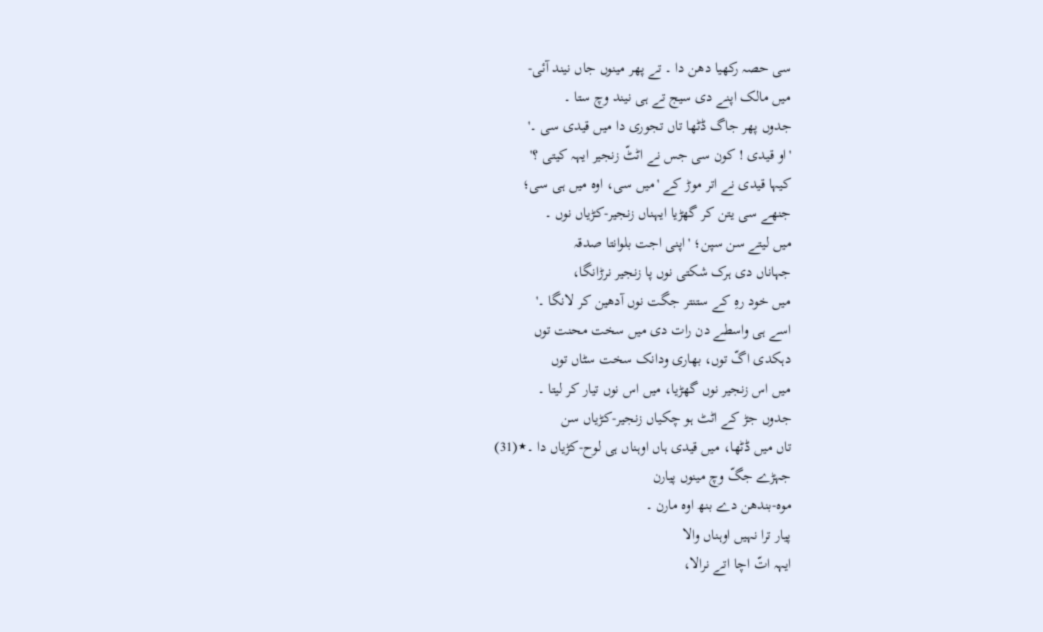سی حصہ رکھیا دھن دا ۔ تے پھر مینوں جاں نیند آئی-
میں مالک اپنے دی سیج تے ہی نیند وچ ستا ۔
جدوں پھر جاگ ڈٹھا تاں تجوری دا میں قیدی سی ۔'
'او قیدی ! کون سی جس نے اٹٹّ زنجیر ایہہ کیتی ؟'
کیہا قیدی نے اتر موڑ کے 'میں سی، اوہ میں ہی سی؛
جنھے سی یتن کر گھڑیا ایہناں زنجیر-کڑیاں نوں ۔
میں لیتے سن سپن؛ 'اپنی اجت بلوانتا صدقہ
جہاناں دی ہرک شکتی نوں پا زنجیر نرڑانگا،
میں خود رہِ کے ستنتر جگت نوں آدھین کر لانگا ۔'
اسے ہی واسطے دن رات دی میں سخت محنت توں
دہکدی اگّ توں، بھاری ودانک سخت سٹاں توں
میں اس زنجیر نوں گھڑیا، میں اس نوں تیار کر لیتا ۔
جدوں جڑ کے اٹٹ ہو چکیاں زنجیر-کڑیاں سن
تاں میں ڈٹھا، میں قیدی ہاں اوہناں ہی لوح-کڑیاں دا ۔٭(31)
جہڑے جگّ وچ مینوں پیارن
موہ-بندھن دے بنھ اوہ مارن ۔
پیار ترا نہیں اوہناں والا
ایہہ اتّ اچا اتے نرالا،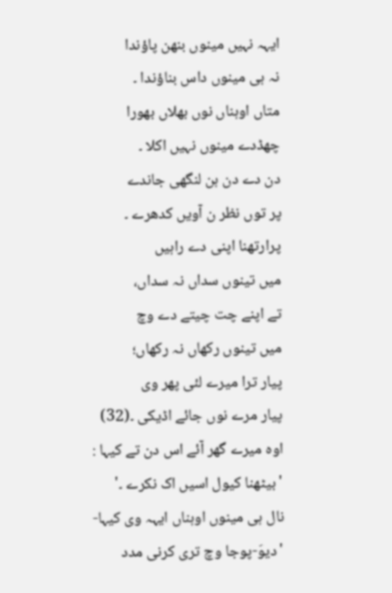ایہہ نہیں مینوں بنھن پاؤندا
نہ ہی مینوں داس بناؤندا ۔
متاں اوہناں نوں بھلاں بھورا
چھڈدے مینوں نہیں اکلا ۔
دن دے دن ہن لنگھی جاندے
پر توں نظر ن آویں کدھرے ۔
پرارتھنا اپنی دے راہیں
میں تینوں سداں نہ سداں،
تے اپنے چت چیتے دے وچ
میں تینوں رکھاں نہ رکھاں؛
پیار ترا میرے لئی پھر وی
پیار مرے نوں جائے اڈیکی ۔(32)
اوہ میرے گھر آئے اس دن تے کیہا :
'بیٹھنا کیول اسیں اک نکرے ۔'
نال ہی مینوں اوہناں ایہہ وی کیہا-
'دیوَ-پوجا وچ تری کرنی مدد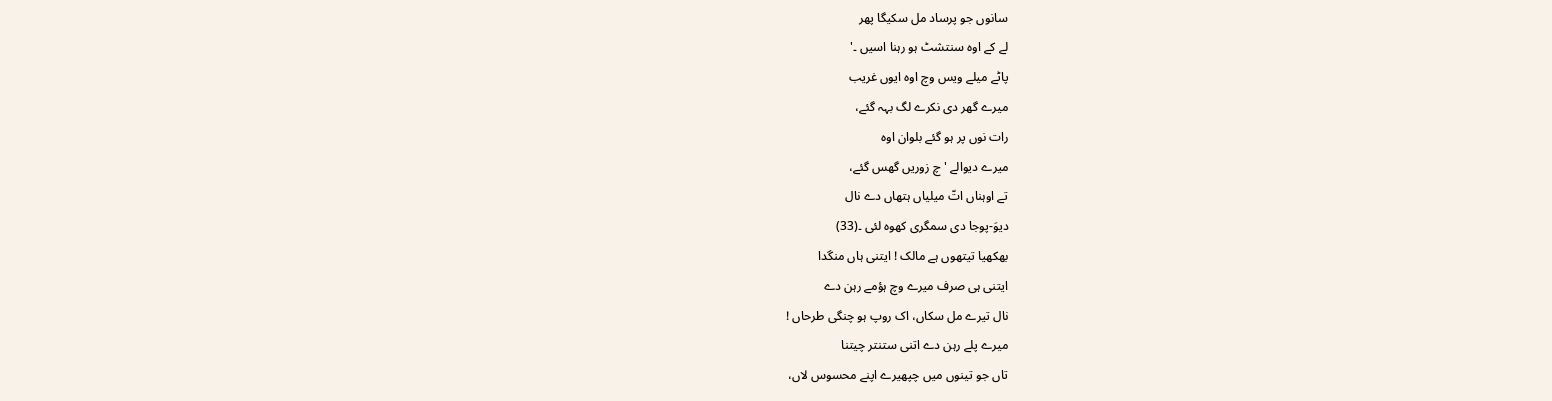سانوں جو پرساد مل سکیگا پھر
لے کے اوہ سنتشٹ ہو رہنا اسیں ۔'
پاٹے میلے ویس وچ اوہ ایوں غریب
میرے گھر دی نکرے لگ بہہ گئے،
رات نوں پر ہو گئے بلوان اوہ
میرے دیوالے 'چ زوریں گھس گئے،
تے اوہناں اتّ میلیاں ہتھاں دے نال
دیوَ-پوجا دی سمگری کھوہ لئی ۔(33)
بھکھیا تیتھوں ہے مالک ! ایتنی ہاں منگدا
ایتنی ہی صرف میرے وچ ہؤمے رہن دے
نال تیرے مل سکاں، اک روپ ہو چنگی طرحاں !
میرے پلے رہن دے اتنی ستنتر چیتنا
تاں جو تینوں میں چپھیرے اپنے محسوس لاں،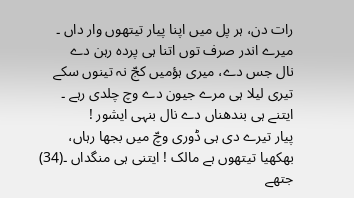رات دن، ہر پل میں اپنا پیار تیتھوں وار داں ۔
میرے اندر صرف توں اتنا ہی پردہ رہن دے
نال جس دے، میری ہؤمیں کجّ نہ تینوں سکے
تیری لیلا ہی مرے جیون دے وچ چلدی رہے ۔
ایتنے ہی بندھناں دے نال بنہی ایشور !
پیار تیرے دی ہی ڈوری وچّ میں بجھا رہاں،
بھکھیا تیتھوں ہے مالک ! ایتنی ہی منگداں ۔(34)
جتھے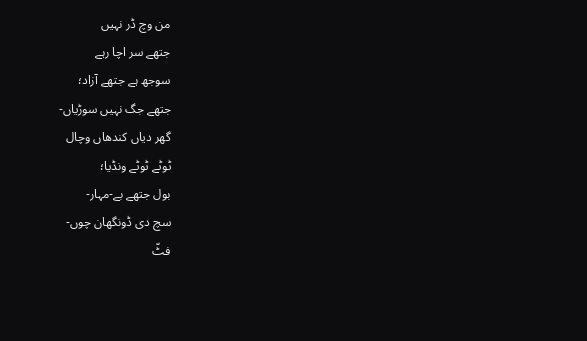من وچ ڈر نہیں
جتھے سر اچا رہے
سوجھ ہے جتھے آزاد؛
جتھے جگ نہیں سوڑیاں-
گھر دیاں کندھاں وچال
ٹوٹے ٹوٹے ونڈیا؛
بول جتھے بے-مہار-
سچ دی ڈونگھان چوں-
فٹّ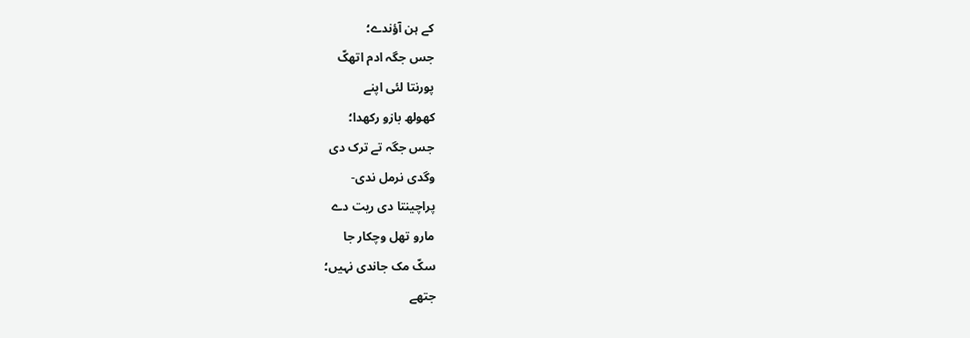کے ہن آؤندے؛
جس جگہ ادم اتھکّ
پورنتا لئی اپنے
کھولھ بازو رکھدا؛
جس جگہ تے ترک دی
وگدی نرمل ندی-
پراچینتا دی ریت دے
مارو تھل وچکار جا
سکّ مک جاندی نہیں؛
جتھے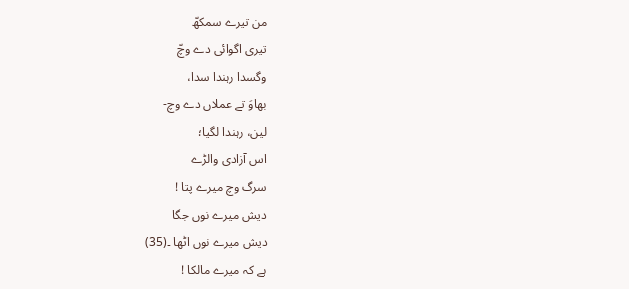من تیرے سمکھّ
تیری اگوائی دے وچّ
وگسدا رہندا سدا،
بھاوَ تے عملاں دے وچ-
لین، رہندا لگیا؛
اس آزادی والڑے
سرگ وچ میرے پتا !
دیش میرے نوں جگا
دیش میرے نوں اٹھا ۔(35)
ہے کہ میرے مالکا !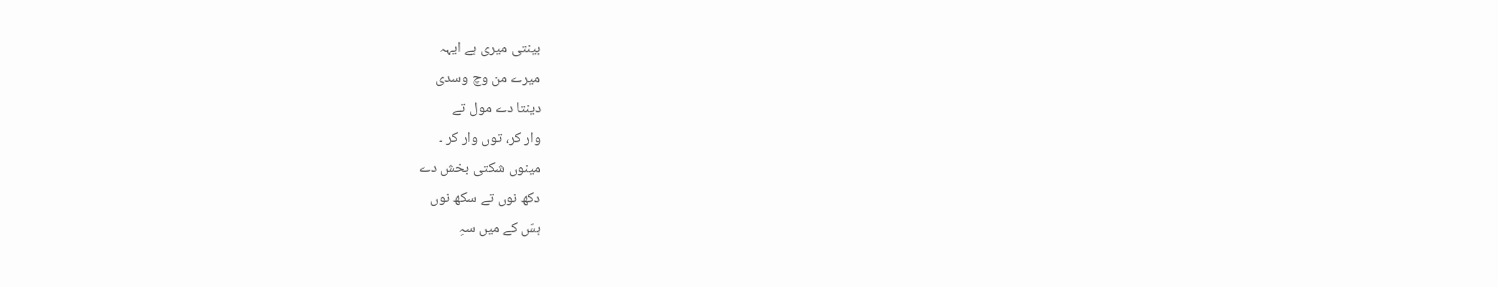بینتی میری ہے ایہہ
میرے من وچ وسدی
دینتا دے مول تے
وار کر، توں وار کر ۔
مینوں شکتی بخش دے
دکھ نوں تے سکھ نوں
ہسّ کے میں سہِ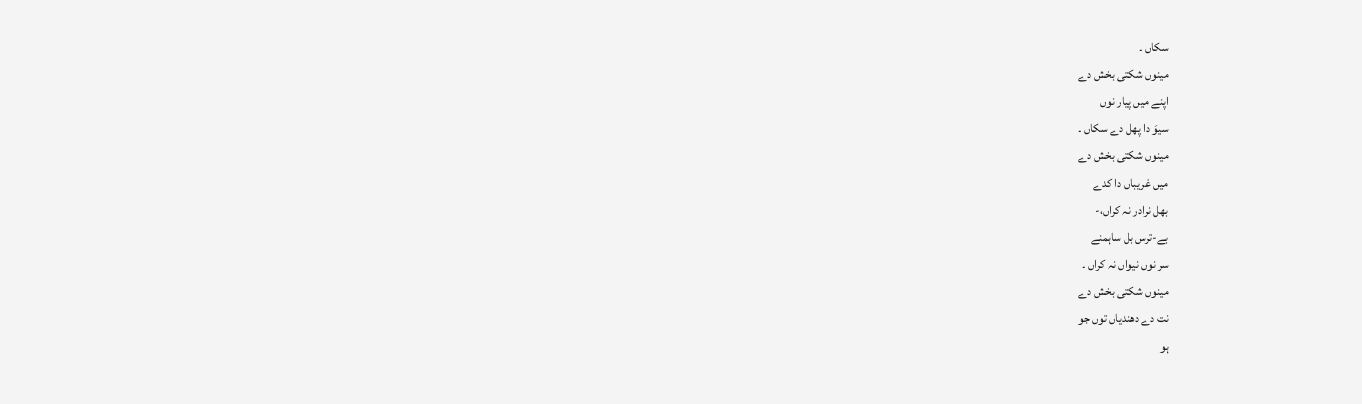سکاں ۔
مینوں شکتی بخش دے
اپنے میں پیار نوں
سیوَ دا پھل دے سکاں ۔
مینوں شکتی بخش دے
میں غریباں دا کدے
بھل نرادر نہ کراں،-
بے-ترس بل ساہمنے
سر نوں نیواں نہ کراں ۔
مینوں شکتی بخش دے
نت دے دھندیاں توں جو
ہو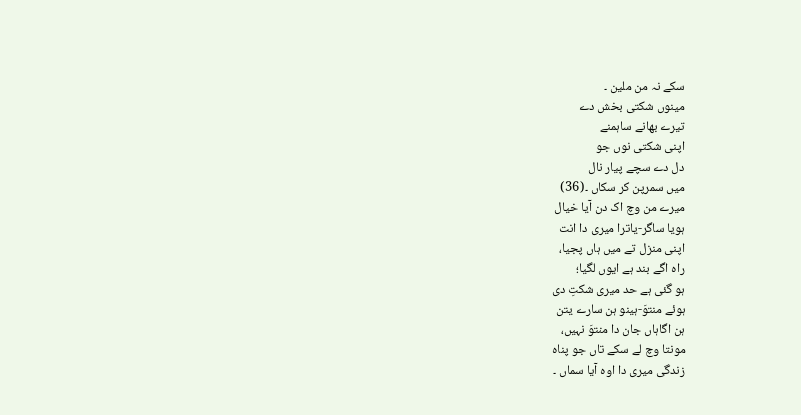سکے نہ من ملین ۔
مینوں شکتی بخش دے
تیرے بھانے ساہمنے
اپنی شکتی نوں جو
دل دے سچے پیار نال
میں سمرپن کر سکاں ۔(36)
میرے من وچ اک دن آیا خیال
ہویا ساگر-یاترا میری دا انت
اپنی منزل تے میں ہاں پجیا،
راہ اگے بند ہے ایوں لگیا؛
ہو گئی ہے حد میری شکتِ دی
ہوئے منتوَ-ہینو ہن سارے یتن
ہن اگاہاں جان دا منتوَ نہیں،
مونتا وچ لے سکے تاں جو پناہ
زندگی میری دا اوہ آیا سماں ۔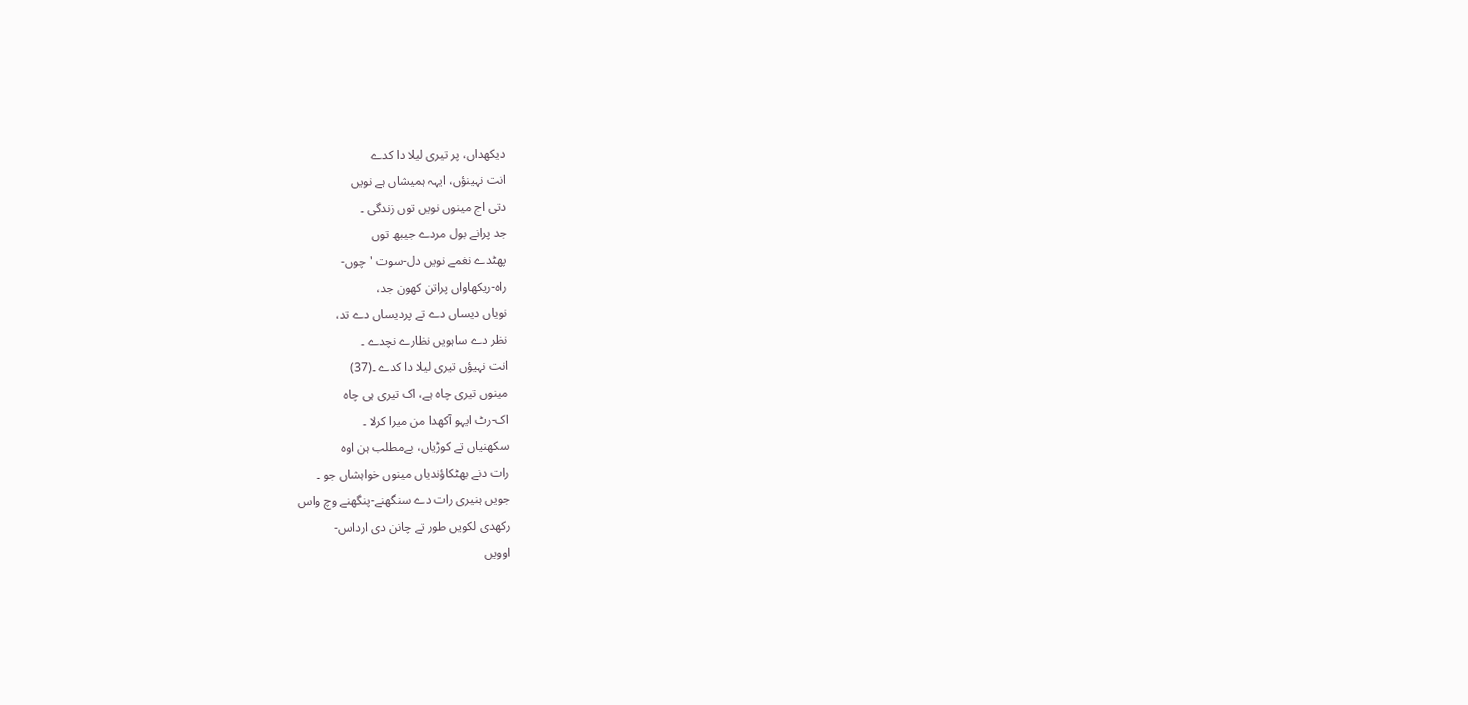دیکھداں، پر تیری لیلا دا کدے
انت نہینؤں، ایہہ ہمیشاں ہے نویں
دتی اج مینوں نویں توں زندگی ۔
جد پرانے بول مردے جیبھ توں
پھٹدے نغمے نویں دل-سوت 'چوں-
راہ-ریکھاواں پراتن کھون جد،
نویاں دیساں دے تے پردیساں دے تد،
نظر دے ساہویں نظارے نچدے ۔
انت نہیؤں تیری لیلا دا کدے ۔(37)
مینوں تیری چاہ ہے، اک تیری ہی چاہ
اک-رٹ ایہو آکھدا من میرا کرلا ۔
سکھنیاں تے کوڑیاں، بےمطلب ہن اوہ
رات دنے بھٹکاؤندیاں مینوں خواہشاں جو ۔
جویں ہنیری رات دے سنگھنے-پنگھنے وچ واس
رکھدی لکویں طور تے چانن دی ارداس-
اوویں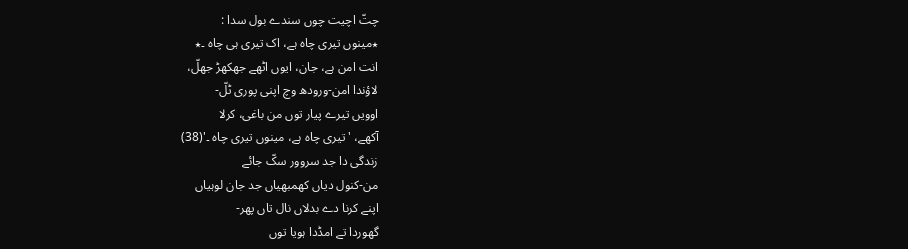چتّ اچیت چوں سندے بول سدا :
٭مینوں تیری چاہ ہے، اک تیری ہی چاہ ۔٭
انت امن ہے، جان، ایوں اٹھے جھکھڑ جھلّ،
لاؤندا امن-ورودھ وچ اپنی پوری ٹلّ-
اوویں تیرے پیار توں من باغی، کرلا
آکھے، 'تیری چاہ ہے، مینوں تیری چاہ ۔'(38)
زندگی دا جد سروور سکّ جائے
من-کنول دیاں کھمبھیاں جد جان لوہیاں
اپنے کرنا دے بدلاں نال تاں پھر-
گھوردا تے امڈدا ہویا توں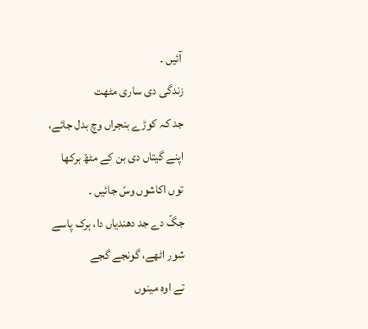آئیں ۔
زندگی دی ساری مٹھت
جد کہ کوڑے بنجراں وچ بدل جائے،
اپنے گیتاں دی بن کے مٹھّ برکھا
توں اکاشوں وسّ جائیں ۔
جگّ دے جد دھندیاں دا، ہرک پاسے
شور اٹھے، گونجے گجے
تے اوہ مینوں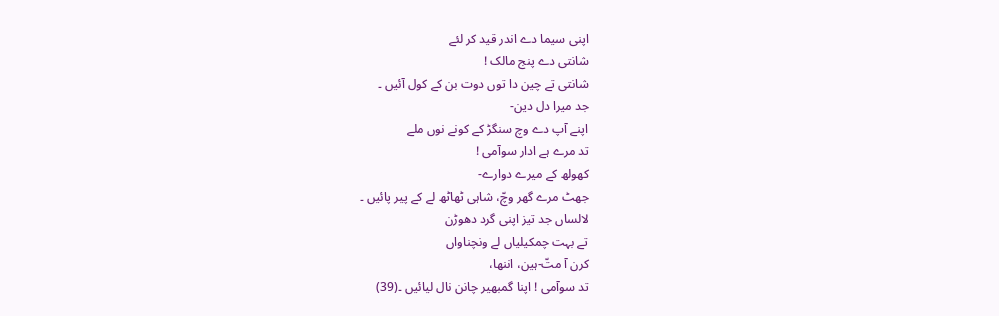اپنی سیما دے اندر قید کر لئے
شانتی دے پنج مالک !
شانتی تے چین دا توں دوت بن کے کول آئیں ۔
جد میرا دل دین-
اپنے آپ دے وچ سنگڑ کے کونے نوں ملے
تد مرے ہے ادار سوآمی !
کھولھ کے میرے دوارے-
جھٹ مرے گھر وچّ، شاہی ٹھاٹھ لے کے پیر پائیں ۔
لالساں جد تیز اپنی گرد دھوڑن
تے بہت چمکیلیاں لے ونچناواں
کرن آ متّ-ہین، اننھا،
تد سوآمی ! اپنا گمبھیر چانن نال لیائیں ۔(39)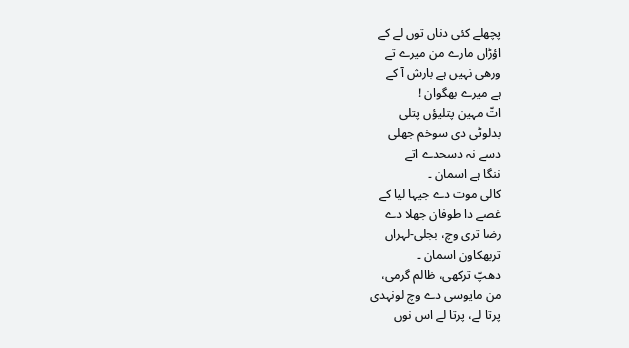پچھلے کئی دناں توں لے کے
اؤڑاں مارے من میرے تے
ورھی نہیں ہے بارش آ کے
ہے میرے بھگوان !
اتّ مہین پتلیؤں پتلی
بدلوٹی دی سوخم جھلی
دسے نہ دسحدے اتے
ننگا ہے اسمان ۔
کالی موت دے جیہا لیا کے
غصے دا طوفان جھلا دے
رضا تری وچ، بجلی-لہراں
تربھکاون اسمان ۔
دھپّ ترکھی، ظالم گرمی،
من مایوسی دے وچ لونہدی
پرتا لے، پرتا لے اس نوں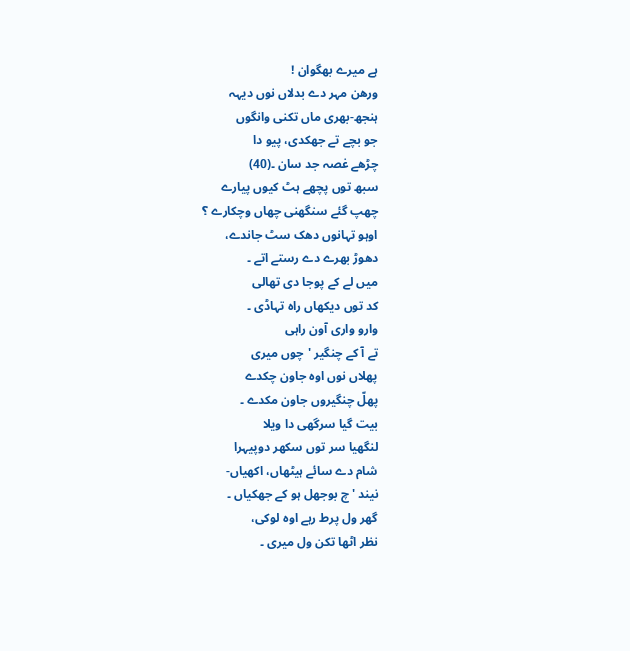ہے میرے بھگوان !
ورھن مہر دے بدلاں نوں دیہہ
ہنجھ-بھری ماں تکنی وانگوں
جو بچے تے جھکدی، پیو دا
چڑھے غصہ جد سان ۔(40)
سبھ توں پچھے ہٹ کیوں پیارے
چھپ گئے سنگھنی چھاں وچکارے ؟
اوہو تہانوں دھک سٹ جاندے،
دھوڑ بھرے دے رستے اتے ۔
میں لے کے پوجا دی تھالی
کد توں دیکھاں راہ تہاڈی ۔
وارو واری آون راہی
تے آ کے چنگیر 'چوں میری
پھلاں نوں اوہ جاون چکدے
پھلّ چنگیروں جاون مکدے ۔
بیت گیا سرگھی دا ویلا
لنگھیا سر توں سکھر دوپیہرا
شام دے سائے ہیٹھاں، اکھیاں-
نیند 'چ بوجھل ہو کے جھکیاں ۔
گھر ول پرط رہے اوہ لوکی،
نظر اٹھا تکن ول میری ۔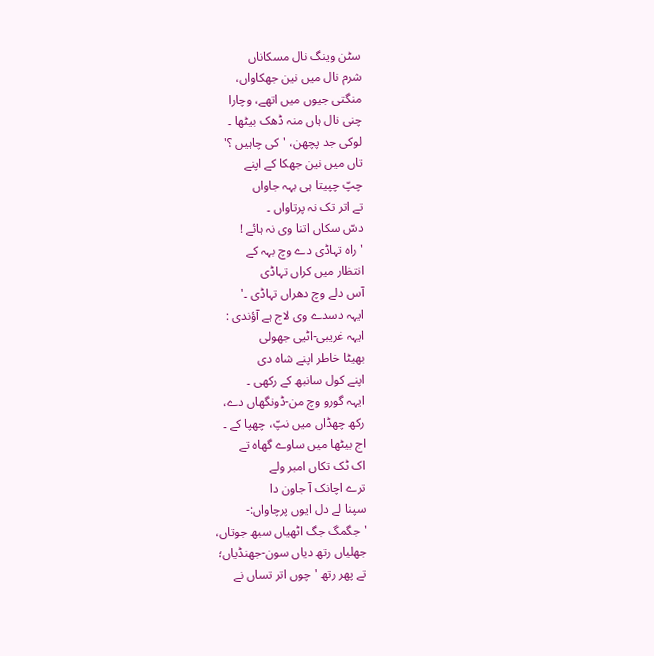سٹن وینگ نال مسکاناں
شرم نال میں نین جھکاواں،
منگتی جیوں میں اتھے، وچارا
چنی نال ہاں منہ ڈھک بیٹھا ۔
لوکی جد پچھن، 'کی چاہیں ؟'
تاں میں نین جھکا کے اپنے
چپّ چپیتا ہی بہہ جاواں
تے اتر تک نہ پرتاواں ۔
دسّ سکاں اتنا وی نہ ہائے !
'راہ تہاڈی دے وچ بہہ کے
انتظار میں کراں تہاڈی
آس دلے وچ دھراں تہاڈی ۔'
ایہہ دسدے وی لاج ہے آؤندی :
ایہہ غریبی-اٹیی جھولی
بھیٹا خاطر اپنے شاہ دی
اپنے کول سانبھ کے رکھی ۔
ایہہ گورو وچ من-ڈونگھاں دے،
رکھ چھڈاں میں نپّ، چھپا کے ۔
اج بیٹھا میں ساوے گھاہ تے
اک ٹک تکاں امبر ولے
ترے اچانک آ جاون دا
سپنا لے دل ایوں پرچاواں:-
'جگمگ جگ اٹھیاں سبھ جوتاں،
جھلیاں رتھ دیاں سون-جھنڈیاں؛
تے پھر رتھ 'چوں اتر تساں نے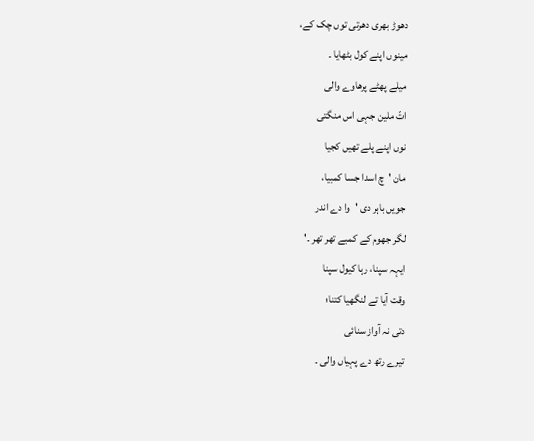دھوڑ بھری دھرتی توں چک کے،
مینوں اپنے کول بٹھایا ۔
میلے پھٹے پرھاوے والی
اتّ ملین جہی اس منگتی
نوں اپنے پلے تھیں کجیا
مان 'چ اسدا جسا کمبیا،
جویں باہر دی 'وا دے اندر
لگر جھوم کے کمبے تھر تھر ۔'
ایہہ سپنا، رہا کیول سپنا
وقت آیا تے لنگھیا کتنا؛
دتی نہ آواز سنائی
تیرے رتھ دے پہیاں والی ۔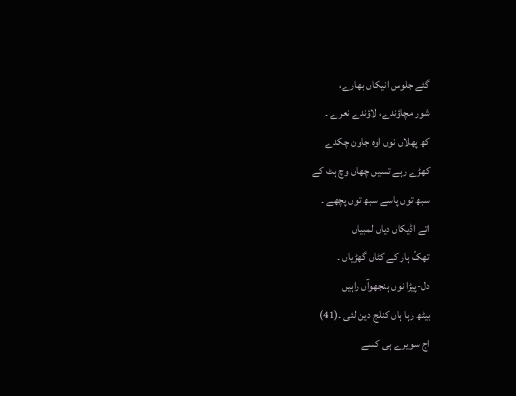گئے جلوس انیکاں بھارے،
شور مچاؤندے، لاؤندے نعرے ۔
کھ پھلاں نوں اوہ جاون چکدے
کھڑے رہے تسیں چھاں وچ ہٹ کے
سبھ توں پاسے سبھ توں پچھے ۔
اتے اڈیکاں دیاں لمبیاں
تھکّ ہار کے کٹاں گھڑیاں ۔
دل-پیڑا نوں ہنجھوآں راہیں
بیٹھ رہا ہاں کنلج دین لئی ۔(41)
اج سویرے ہی کسے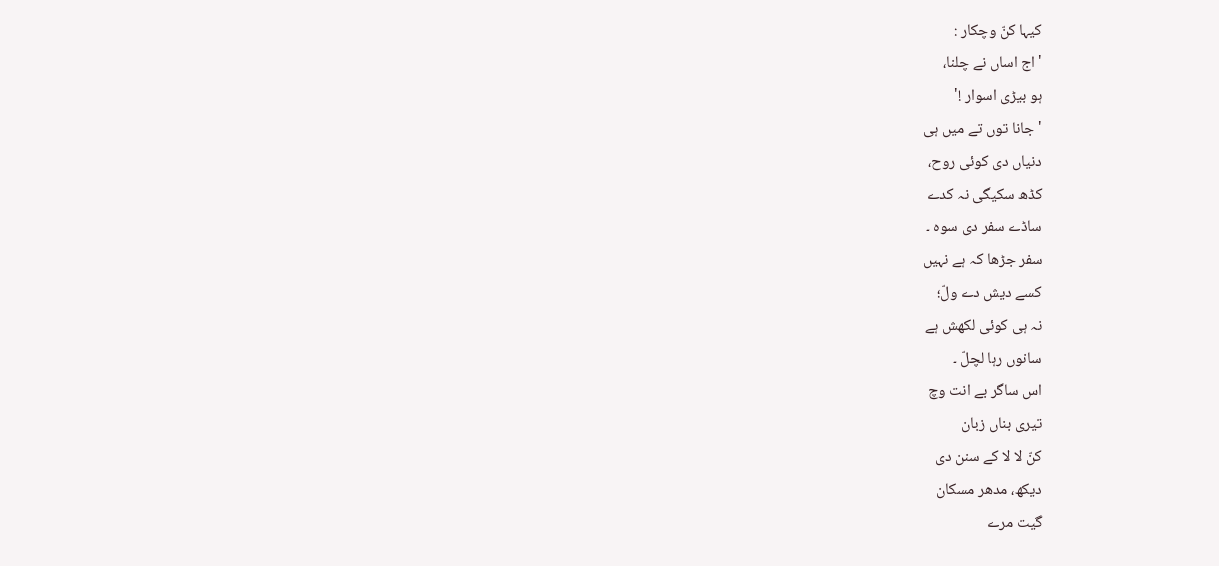کیہا کنّ وچکار :
'اج اساں نے چلنا،
ہو بیڑی اسوار !'
'جانا توں تے میں ہی
دنیاں دی کوئی روح،
کڈھ سکیگی نہ کدے
ساڈے سفر دی سوہ ۔
سفر جڑھا کہ ہے نہیں
کسے دیش دے ولّ؛
نہ ہی کوئی لکھش ہے
سانوں رہا لچلّ ۔
اس ساگر بے انت وچ
تیری بناں زبان
کنّ لا لا کے سنن دی
دیکھ، مدھر مسکان
گیت مرے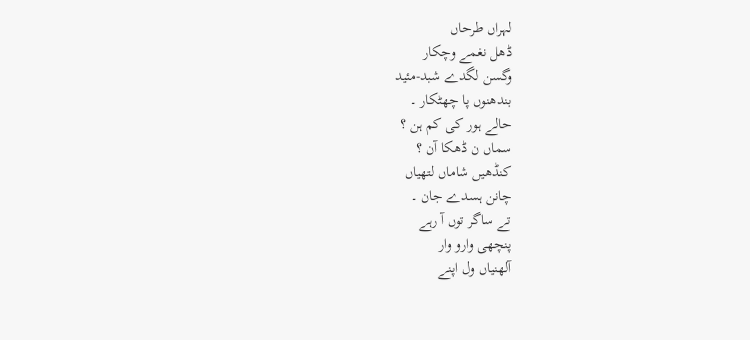لہراں طرحاں
ڈھل نغمے وچکار
وگسن لگدے شبد-مئید
بندھنوں پا چھٹکار ۔
حالے ہور کی کم ہن ؟
سماں ن ڈھکا آن ؟
کنڈھیں شاماں لتھیاں
چانن ہسدے جان ۔
تے ساگر توں آ رہے
پنچھی وارو وار
آلھنیاں ول اپنے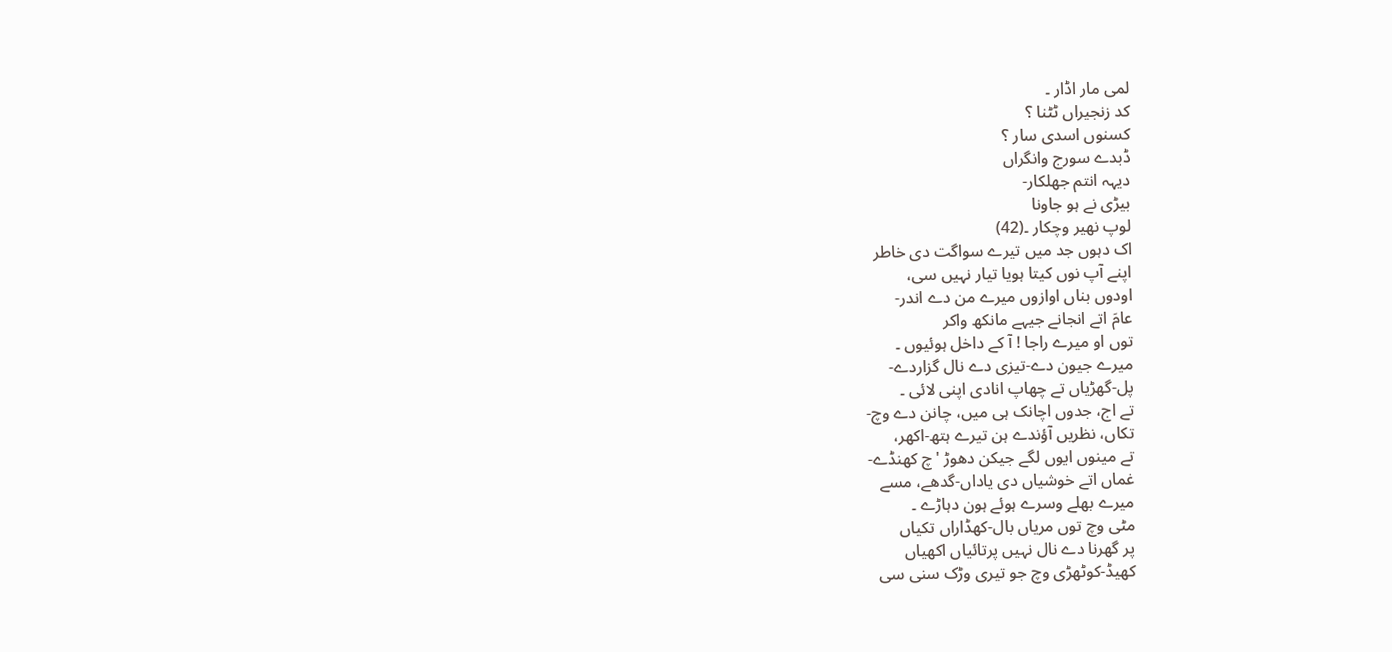لمی مار اڈار ۔
کد زنجیراں ٹٹنا ؟
کسنوں اسدی سار ؟
ڈبدے سورج وانگراں
دیہہ انتم جھلکار-
بیڑی نے ہو جاونا
لوپ نھیر وچکار ۔(42)
اک دہوں جد میں تیرے سواگت دی خاطر
اپنے آپ نوں کیتا ہویا تیار نہیں سی،
اودوں بناں اوازوں میرے من دے اندر-
عامَ اتے انجانے جیہے مانکھ واکر
توں او میرے راجا ! آ کے داخل ہوئیوں ۔
میرے جیون دے-تیزی دے نال گزاردے-
پل-گھڑیاں تے چھاپ انادی اپنی لائی ۔
تے اج، جدوں اچانک ہی میں، چانن دے وچ-
تکاں، نظریں آؤندے ہن تیرے ہتھ-اکھر،
تے مینوں ایوں لگے جیکن دھوڑ 'چ کھنڈے-
غماں اتے خوشیاں دی یاداں-گدھے، مسے
میرے بھلے وسرے ہوئے ہون دہاڑے ۔
مٹی وچ توں مریاں بال-کھڈاراں تکیاں
پر گھرنا دے نال نہیں پرتائیاں اکھیاں
کھیڈ-کوٹھڑی وچ جو تیری وڑک سنی سی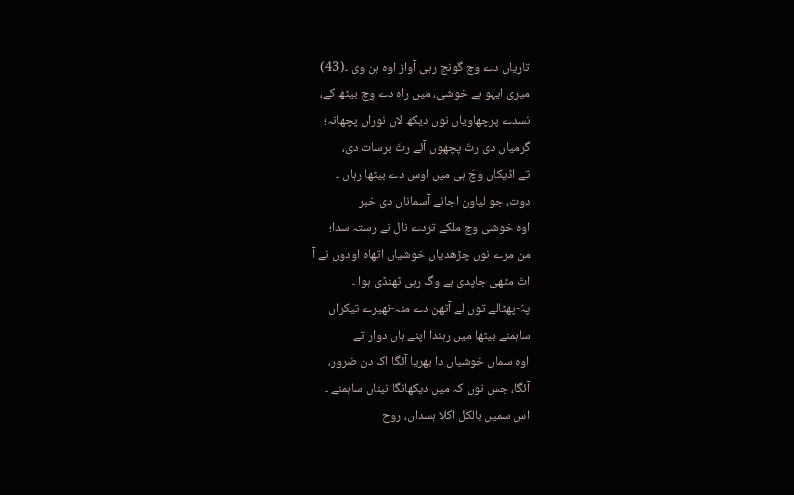تاریاں دے وچ گونج رہی آواز اوہ ہن وی ۔(43)
میری ایہو ہے خوشی، میں راہ دے وچ بیٹھ کے،
نسدے پرچھاویاں نوں دیکھ لاں نوراں پچھانہ؛
گرمیاں دی رتّ پچھوں آئے رتّ برسات دی،
تے اڈیکاں وچّ ہی میں اوس دے بیٹھا رہاں ۔
دوت، جو لیاون اجانے آسماناں دی خبر
اوہ خوشی وچ ملکے تردے نال نے رستہ سدا؛
من مرے نوں چڑھدیاں خوشیاں اتھاہ اودوں نے آ
اتّ مٹھی جاپدی ہے وگ رہی ٹھنڈی ہوا ۔
پہُ-پھٹالے توں لے آتھن دے منہ-نھیرے تیکراں
ساہمنے بیٹھا میں رہندا اپنے ہاں دوار تے
اوہ سماں خوشیاں دا بھریا آئگا اک دن ضرور،
آئگا، جس نوں کہ میں دیکھانگا نیناں ساہمنے ۔
اس سمیں بالکل اکلا ہسداں، روح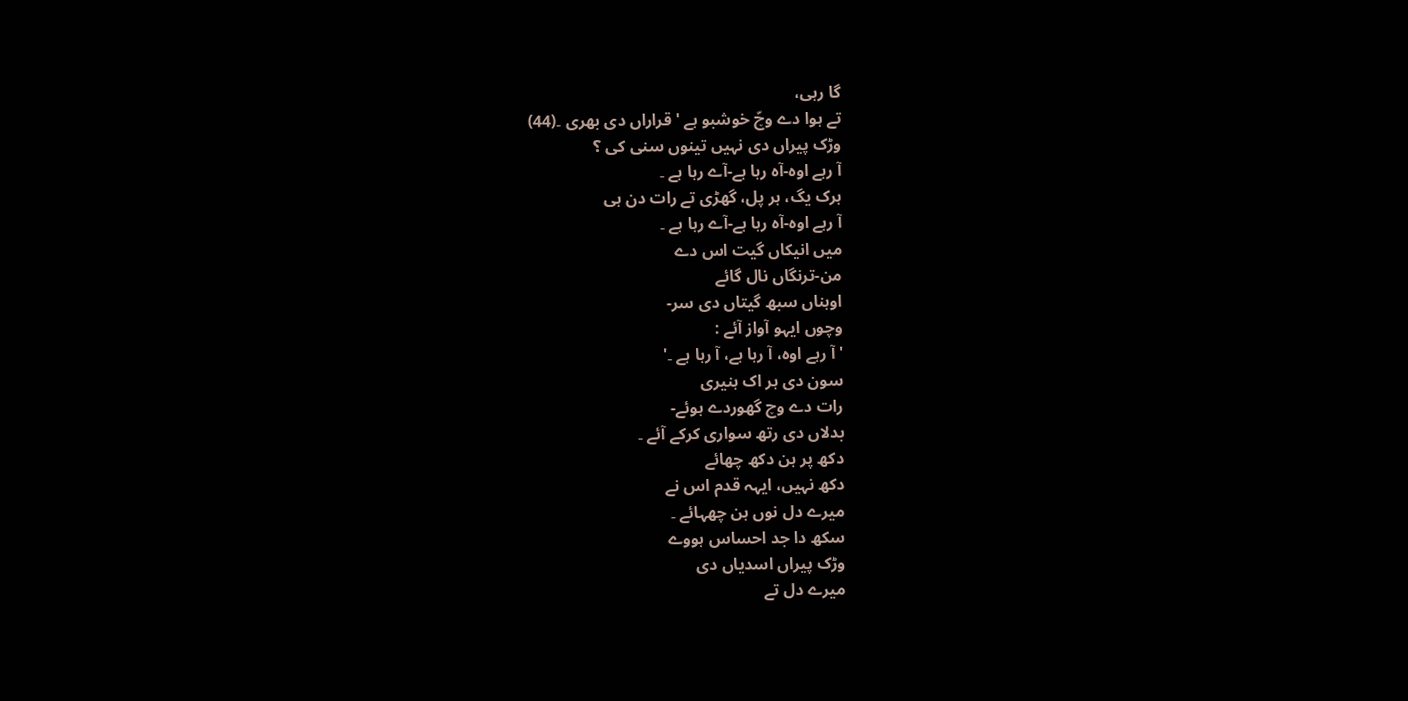گا رہی،
تے ہوا دے وچّ خوشبو ہے 'قراراں دی بھری ۔(44)
وڑک پیراں دی نہیں تینوں سنی کی ؟
آ رہے اوہ-آہ رہا ہے-آے رہا ہے ۔
ہرک یگ، ہر پل، گھڑی تے رات دن ہی
آ رہے اوہ-آہ رہا ہے-آے رہا ہے ۔
میں انیکاں گیت اس دے
من-ترنگاں نال گائے
اوہناں سبھ گیتاں دی سر-
وچوں ایہو آواز آئے :
'آ رہے اوہ، آ رہا ہے، آ رہا ہے ۔'
سون دی ہر اک ہنیری
رات دے وچ گھوردے ہوئے-
بدلاں دی رتھ سواری کرکے آئے ۔
دکھ پر ہن دکھ چھائے
دکھ نہیں، ایہہ قدم اس نے
میرے دل نوں ہن چھہائے ۔
سکھ دا جد احساس ہووے
وڑک پیراں اسدیاں دی
میرے دل تے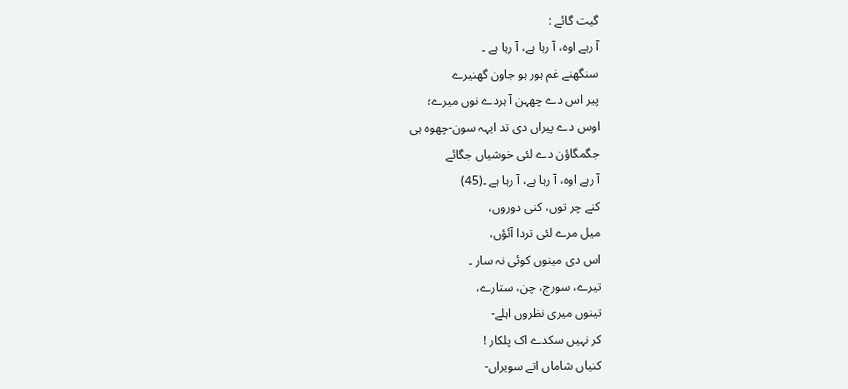گیت گائے :
آ رہے اوہ، آ رہا ہے، آ رہا ہے ۔
سنگھنے غم ہور ہو جاون گھنیرے
پیر اس دے چھہن آ ہردے نوں میرے؛
اوس دے پیراں دی تد ایہہ سون-چھوہ ہی
جگمگاؤن دے لئی خوشیاں جگائے
آ رہے اوہ، آ رہا ہے، آ رہا ہے ۔(45)
کنے چر توں، کنی دوروں،
میل مرے لئی تردا آئؤں،
اس دی مینوں کوئی نہ سار ۔
تیرے، سورج، چن، ستارے،
تینوں میری نظروں اہلے-
کر نہیں سکدے اک پلکار !
کنیاں شاماں اتے سویراں-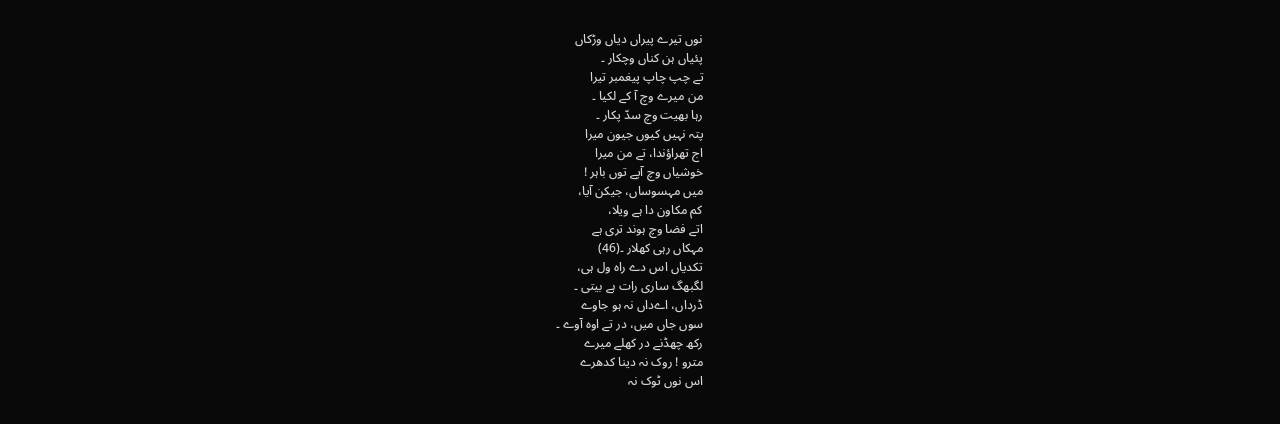نوں تیرے پیراں دیاں وڑکاں
پئیاں ہن کناں وچکار ۔
تے چپ چاپ پیغمبر تیرا
من میرے وچ آ کے لکیا ۔
رہا بھیت وچ سدّ پکار ۔
پتہ نہیں کیوں جیون میرا
اج تھراؤندا، تے من میرا
خوشیاں وچ آپے توں باہر !
میں مہسوساں، جیکن آیا،
کم مکاون دا ہے ویلا،
اتے فضا وچ ہوند تری ہے
مہکاں رہی کھلار ۔(46)
تکدیاں اس دے راہ ول ہی،
لگبھگ ساری رات ہے بیتی ۔
ڈرداں، اےداں نہ ہو جاوے
سوں جاں میں، در تے اوہ آوے ۔
رکھ چھڈنے در کھلے میرے
مترو ! روک نہ دینا کدھرے
اس نوں ٹوک نہ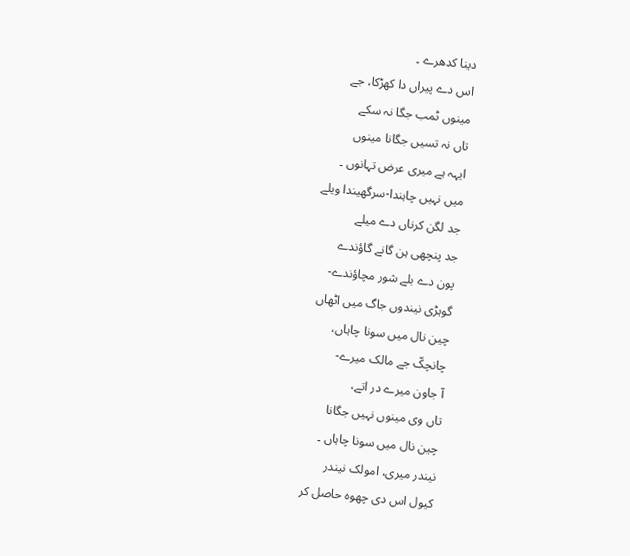دینا کدھرے ۔
اس دے پیراں دا کھڑکا، جے
مینوں ٹمب جگا نہ سکے
تاں نہ تسیں جگانا مینوں
ایہہ ہے میری عرض تہانوں ۔
میں نہیں چاہندا-سرگھیندا ویلے
جد لگن کرناں دے میلے
جد پنچھی ہن گانے گاؤندے
پون دے بلے شور مچاؤندے-
گوہڑی نیندوں جاگ میں اٹھاں
چین نال میں سونا چاہاں،
چانچکّ جے مالک میرے-
آ جاون میرے در اتے،
تاں وی مینوں نہیں جگانا
چین نال میں سونا چاہاں ۔
نیندر میری، امولک نیندر
کیول اس دی چھوہ حاصل کر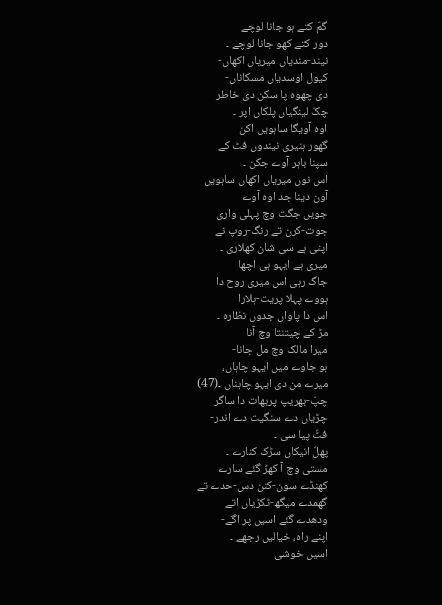گمّ کتے ہو جانا لوچے
دور کتے کھو جانا لوچے ۔
نیند-مندیاں میریاں اکھاں-
کیول اوسدیاں مسکاناں-
دی چھوہ پا سکن دی خاطر
چکّ لینگیاں پلکاں اپر ۔
اوہ آویگا ساہویں اکن
گھور ہنیری نیندوں فٹ کے
سپنا باہر آوے جکن ۔
اس نوں میریاں اکھاں ساہویں
آون دینا جد اوہ آوے
جویں جگت وچ پہلی واری
جوت-کرن تے رنگ-روپ نے
اپنی ہے سی شان کھلاری ۔
میری ہے ایہو ہی اچھا
جاگ رہی اس میری روح دا
ہووے پہلا پریت-ہلارا
اس دا پاواں جدوں نظارہ ۔
مڑ کے چیتنتا وچ آنا
میرا مالک وچ مل جانا-
ہو جاوے میں ایہو چاہاں،
میرے من دی ایہو چاہناں ۔(47)
چپّ-بھریپ پربھات دا ساگر
چڑیاں دے سنگیت دے اندر-
فٹّ پیا سی ۔
پھلّ انیکاں سڑک کنارے ۔
مستی وچ آ کھڑ گئے سارے
کھنڈے سون-کنن دس-حدے تے
گھمدے میگھ-ٹکڑیاں اتے
ودھدے گئے اسیں پر اگے-
اپنے راہ، خیالیں رجھے ۔
اسیں خوشی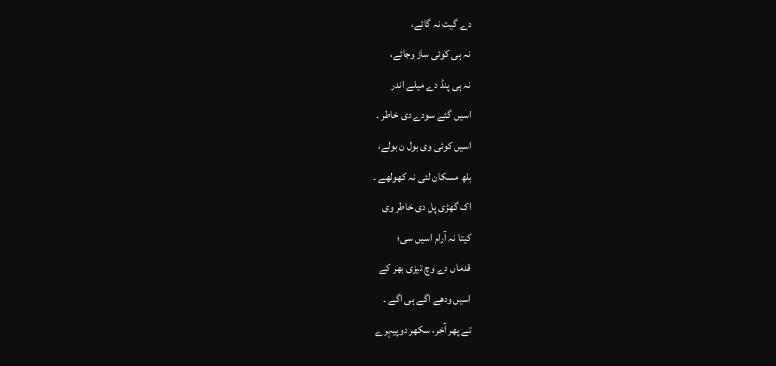دے گیت نہ گائے،
نہ ہی کوئی ساز وجائے،
نہ ہی پنڈ دے میلے اندر
اسیں گئے سودے دی خاطر ۔
اسیں کوئی وی بول ن بولے،
بلھ مسکان لئی نہ کھولھے ۔
اک گھڑی پل دی خاطر وی
کیتا نہ آرام اسیں سی؛
قدماں دے وچ تیزی بھر کے
اسیں ودھے اگے ہی اگے ۔
تے پھر آخر، سکھر دوپیہرے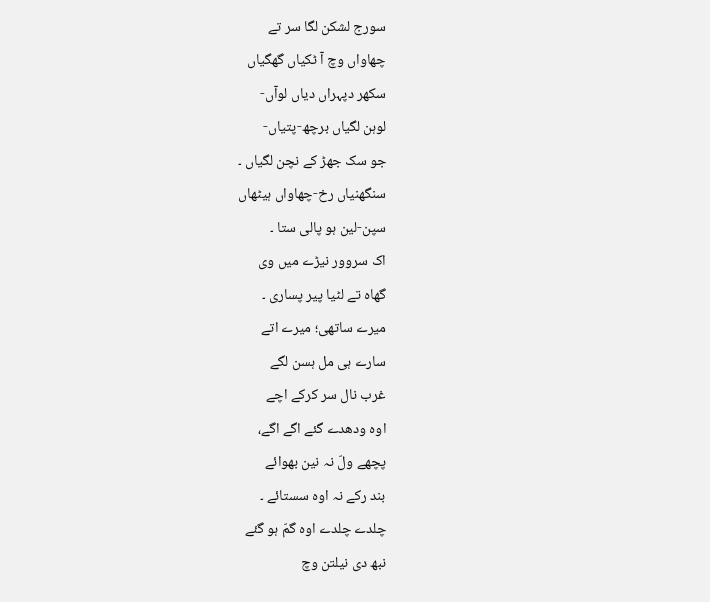سورج لشکن لگا سر تے
چھاواں وچ آ ٹکیاں گھگیاں
سکھر دپہراں دیاں لوآں-
لوہن لگیاں برچھ-پتیاں-
جو سک جھڑ کے نچن لگیاں ۔
سنگھنیاں رخ-چھاواں ہیٹھاں
سپن-لین ہو پالی ستا ۔
اک سروور نیڑے میں وی
گھاہ تے لٹیا پیر پساری ۔
میرے ساتھی؛ میرے اتے
سارے ہی مل ہسن لگے
غرب نال سر کرکے اچے
اوہ ودھدے گئے اگے اگے،
پچھے ولّ نہ نین بھوائے
بند رکے نہ اوہ سستائے ۔
چلدے چلدے اوہ گمّ ہو گئے
نبھ دی نیلتن وچ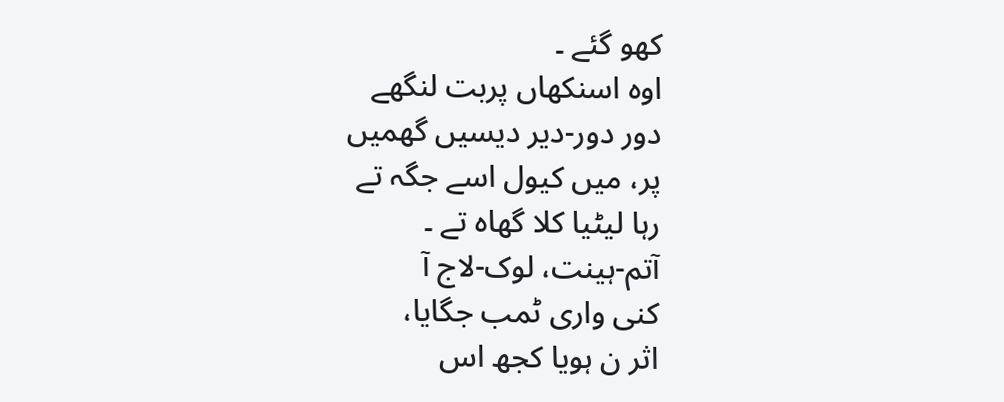کھو گئے ۔
اوہ اسنکھاں پربت لنگھے
دور دور-دیر دیسیں گھمیں
پر، میں کیول اسے جگہ تے
رہا لیٹیا کلا گھاہ تے ۔
آتم-ہینت، لوک-لاج آ
کنی واری ٹمب جگایا،
اثر ن ہویا کجھ اس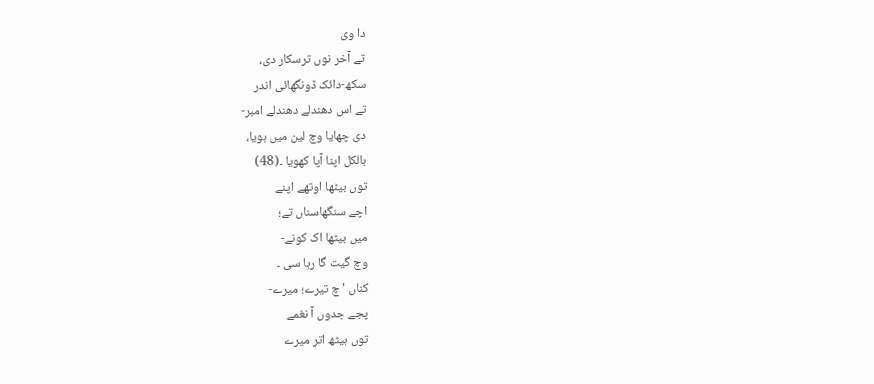دا وی
تے آخر نوں ترسکار دی،
سکھ-دائک ڈونگھائی اندر
تے اس دھندلے دھندلے امبر-
دی چھایا وچ لین میں ہویا،
بالکل اپنا آپا کھویا ۔(48)
توں بیٹھا اوتھے اپنے
اچے سنگھاسناں تے؛
میں بیٹھا اک کونے-
وچ گیت گا رہا سی ۔
کناں 'چ تیرے؛ میرے-
پجے جدوں آ نغمے
توں ہیٹھ اتر میرے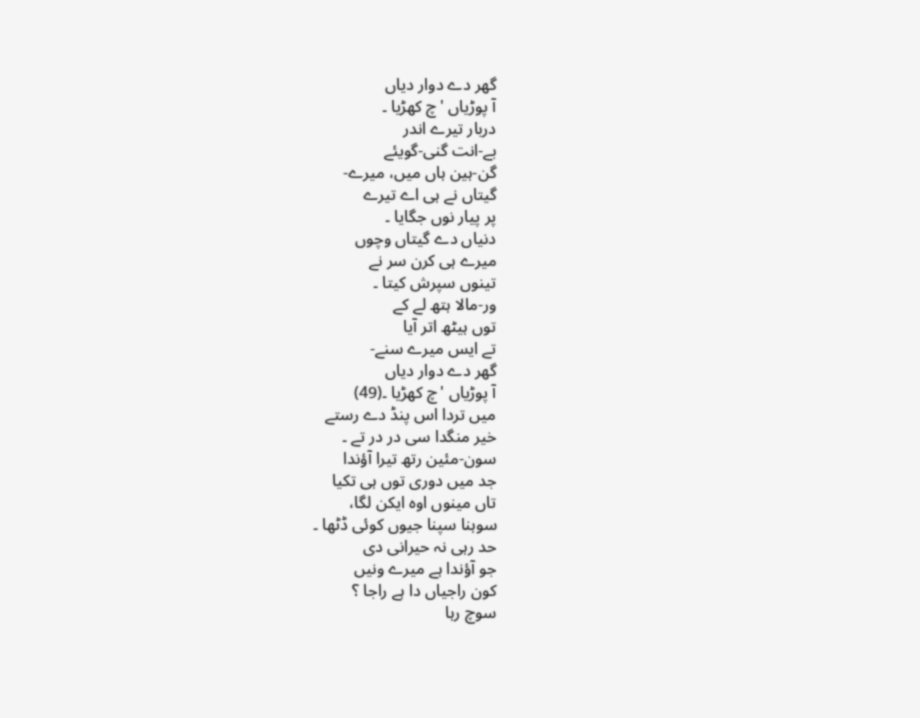گھر دے دوار دیاں
آ پوڑیاں 'چ کھڑیا ۔
دربار تیرے اندر
بے-انت گنی-گویئے
گن-ہین ہاں میں، میرے-
گیتاں نے ہی اے تیرے
پر پیار نوں جگایا ۔
دنیاں دے گیتاں وچوں
میرے ہی کرن سر نے
تینوں سپرش کیتا ۔
ور-مالا ہتھ لے کے
توں ہیٹھ اتر آیا
تے ایس میرے سنے-
گھر دے دوار دیاں
آ پوڑیاں 'چ کھڑیا ۔(49)
میں تردا اس پنڈ دے رستے
خیر منگدا سی در در تے ۔
سون-مئین رتھ تیرا آؤندا
جد میں دوری توں ہی تکیا
تاں مینوں اوہ ایکن لگا،
سوہنا سپنا جیوں کوئی ڈٹھا ۔
حد رہی نہ حیرانی دی
جو آؤندا ہے میرے ونیں
کون راجیاں دا ہے راجا ؟
سوچ رہا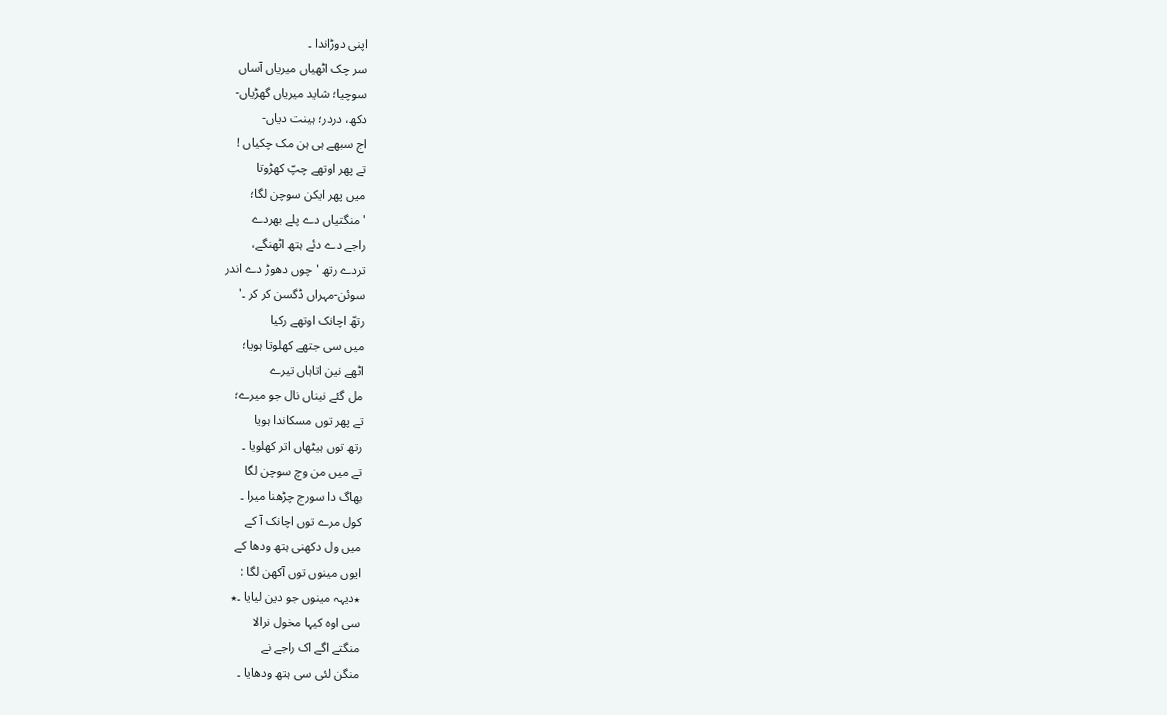اپنی دوڑاندا ۔
سر چک اٹھیاں میریاں آساں
سوچیا؛ شاید میریاں گھڑیاں-
دکھ، دردر؛ ہینت دیاں-
اج سبھے ہی ہن مک چکیاں !
تے پھر اوتھے چپّ کھڑوتا
میں پھر ایکن سوچن لگا؛
'منگتیاں دے پلے بھردے
راجے دے دئے ہتھ اٹھنگے،
تردے رتھ 'چوں دھوڑ دے اندر
سوئن-مہراں ڈگسن کر کر ۔'
رتھّ اچانک اوتھے رکیا
میں سی جتھے کھلوتا ہویا؛
اٹھے نین اتاہاں تیرے
مل گئے نیناں نال جو میرے؛
تے پھر توں مسکاندا ہویا
رتھ توں ہیٹھاں اتر کھلویا ۔
تے میں من وچ سوچن لگا
بھاگ دا سورج چڑھنا میرا ۔
کول مرے توں اچانک آ کے
میں ول دکھنی ہتھ ودھا کے
ایوں مینوں توں آکھن لگا :
٭دیہہ مینوں جو دین لیایا ۔٭
سی اوہ کیہا مخول نرالا
منگتے اگے اک راجے نے
منگن لئی سی ہتھ ودھایا ۔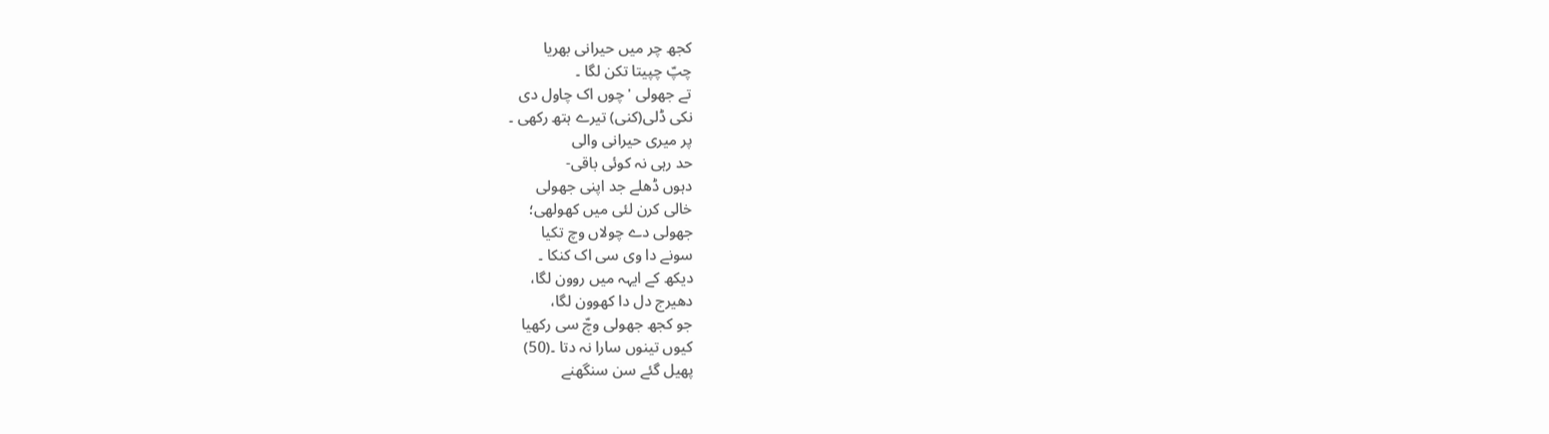کجھ چر میں حیرانی بھریا
چپّ چپیتا تکن لگا ۔
تے جھولی 'چوں اک چاول دی
نکی ڈلی(کنی) تیرے ہتھ رکھی ۔
پر میری حیرانی والی
حد رہی نہ کوئی باقی-
دہوں ڈھلے جد اپنی جھولی
خالی کرن لئی میں کھولھی؛
جھولی دے چولاں وچ تکیا
سونے دا وی سی اک کنکا ۔
دیکھ کے ایہہ میں روون لگا،
دھیرج دل دا کھوون لگا،
جو کجھ جھولی وچّ سی رکھیا
کیوں تینوں سارا نہ دتا ۔(50)
پھیل گئے سن سنگھنے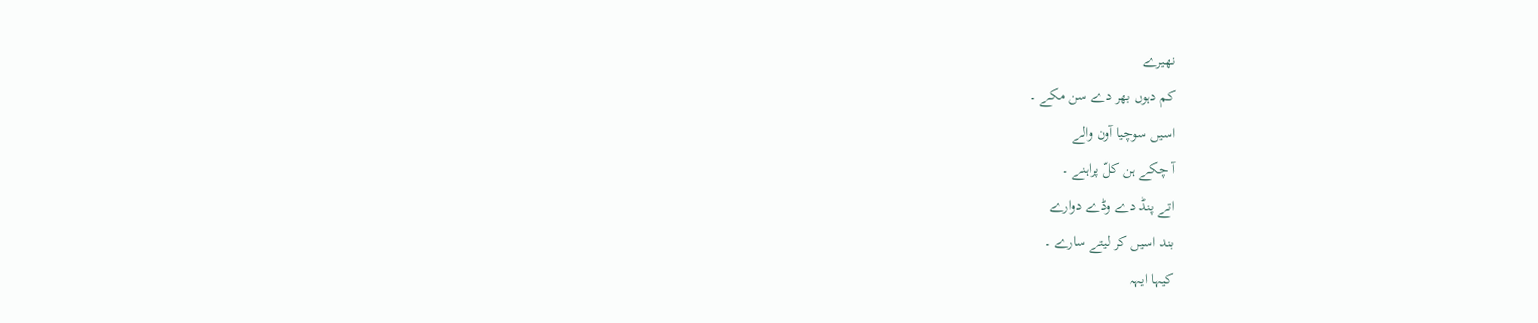نھیرے
کم دہوں بھر دے سن مکے ۔
اسیں سوچیا آون والے
آ چکے ہن کلّ پراہنے ۔
اتے پنڈ دے وڈے دوارے
بند اسیں کر لیتے سارے ۔
کیہا ایہہ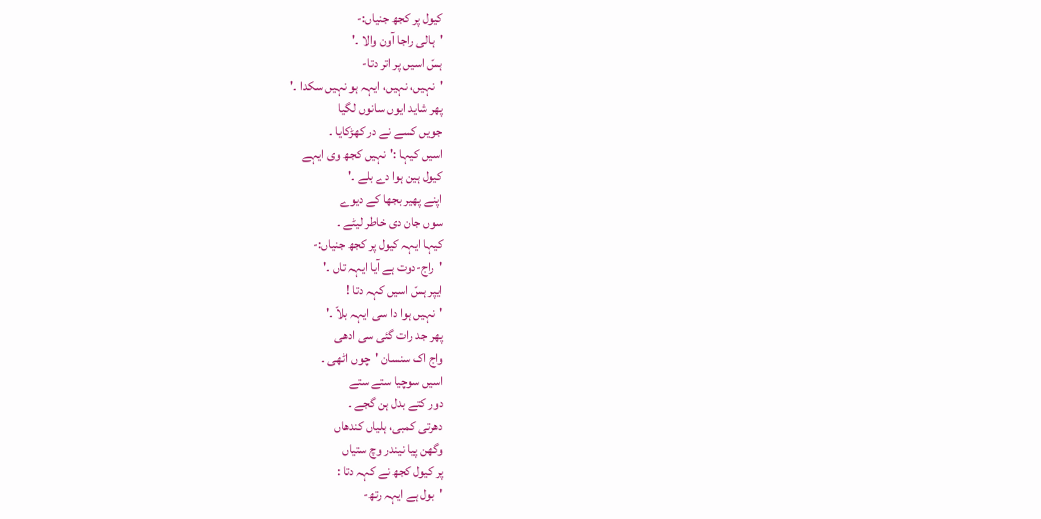کیول پر کجھ جنیاں:-
'ہالی راجا آون والا ۔'
ہسّ اسیں پر اتر دتا-
'نہیں، نہیں، ایہہ ہو نہیں سکدا ۔'
پھر شاید ایوں سانوں لگیا
جویں کسے نے در کھڑکایا ۔
اسیں کیہا :'نہیں کجھ وی ایہے
کیول ہین ہوا دے بلے ۔'
اپنے پھیر بجھا کے دیوے
سوں جان دی خاطر لیٹے ۔
کیہا ایہہ کیول پر کجھ جنیاں:-
'راج-دوت ہے آیا ایہہ تاں ۔'
ایپر ہسّ اسیں کہہ دتا !
'نہیں ہوا دا سی ایہہ بلاّ ۔'
پھر جد رات گئی سی ادھی
واج اک سنسان 'چوں اٹھی ۔
اسیں سوچیا ستے ستے
دور کتے بدل ہن گجے ۔
دھرتی کمبی، ہلیاں کندھاں
وگھن پیا نیندر وچ ستیاں
پر کیول کجھ نے کہہ دتا :
'بول ہے ایہہ رتھ-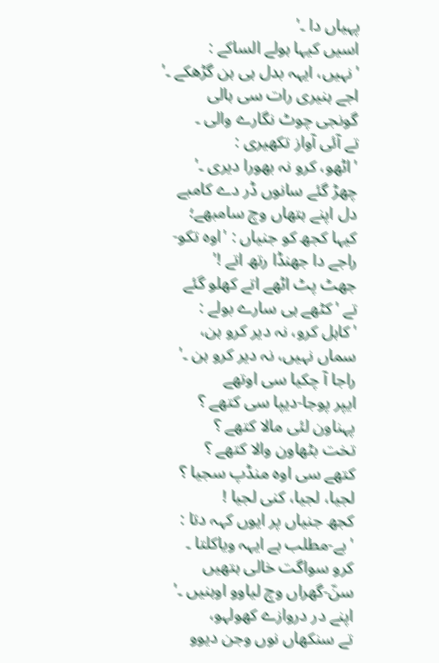پہیاں دا ۔'
اسیں کیہا ہولے الساکے :
'نہیں، ایہہ بدل ہی ہن گڑھکے ۔'
اجے ہنیری رات سی ہالی
گونجی چوٹ نگارے والی ۔
تے آئی آواز تکھیری :
'اٹھو، کرو نہ بھورا دیری ۔'
چھڑ گئے سانوں ڈر دے کامبے
دل اپنے ہتھاں وچ سامبھے؛
کیہا کجھ کو جنیاں : 'اوہ تکو-
راجے دا جھنڈا رتھ اتے !'
جھٹ پٹ اٹھے اتے کھلو گئے
تے 'کٹھے ہی سارے بولے :
'کاہل کرو، نہ دیر کرو ہن،
سماں نہیں، نہ دیر کرو ہن ۔'
راجا آ چکیا سی اوتھے
ایپر پوجا-دیپا سی کتھے ؟
پہناون لئی مالا کتھے ؟
تخت بٹھاون والا کتھے ؟
کتھے سی اوہ منڈپ سجیا ؟
لجیا، لجیا، کنی لجیا !
کجھ جنیاں پر ایوں کہہ دتا :
'بے-مطلب ہے ایہہ ویاکلتا ۔
کرو سواگت خالی ہتھیں
سنّ-گھراں وچ لیاوو اوہنیں ۔'
اپنے در دروازے کھولہو،
تے سنکھاں نوں وجن دیوو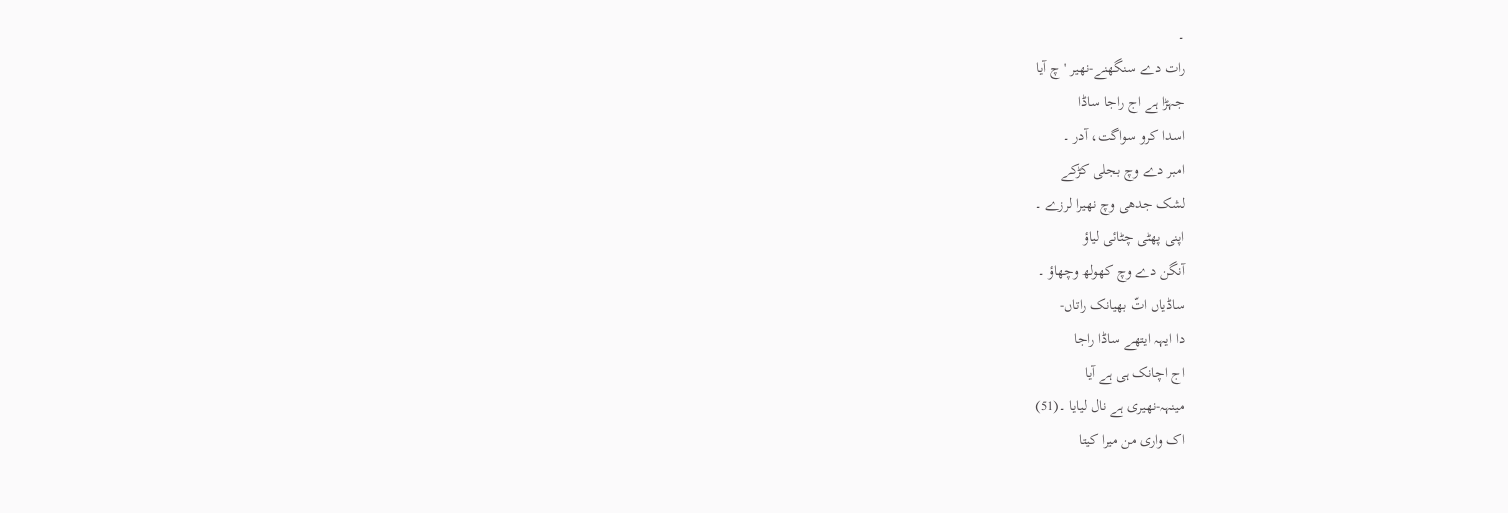۔
رات دے سنگھنے-نھیر 'چ آیا
جہڑا ہے اج راجا ساڈا
اسدا کرو سواگت، آدر ۔
امبر دے وچ بجلی کڑکے
لشک جدھی وچ نھیرا لرزے ۔
اپنی پھٹی چٹائی لیاؤ
آنگن دے وچ کھولھ وچھاؤ ۔
ساڈیاں اتّ بھیانک راتاں-
دا ایہہ ایتھے ساڈا راجا
اج اچانک ہی ہے آیا
مینہہ-نھیری ہے نال لیایا ۔(51)
اک واری من میرا کیتا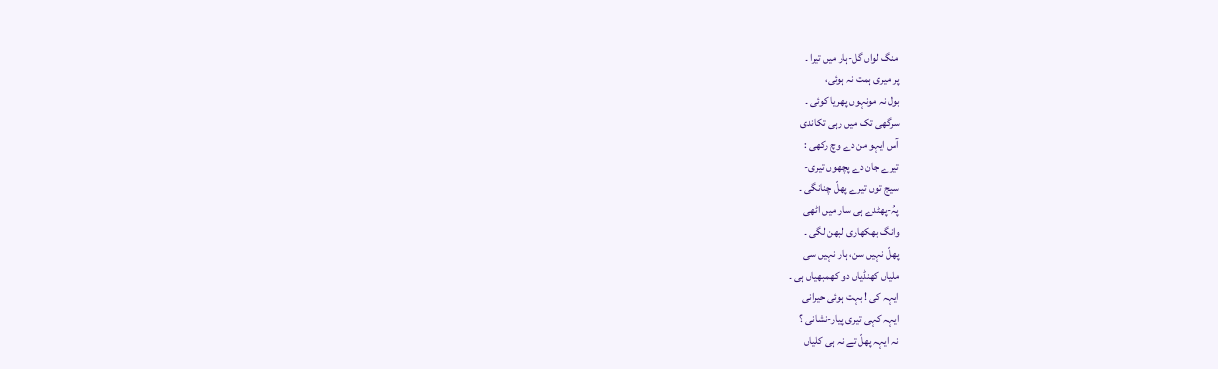منگ لواں گل-ہار میں تیرا ۔
پر میری ہمت نہ ہوئی،
بول نہ مونہوں پھریا کوئی ۔
سرگھی تک میں رہی تکاندی
آس ایہو من دے وچ رکھی :
تیرے جان دے پچھوں تیری-
سیج توں تیرے پھلّ چنانگی ۔
پہُ-پھٹدے ہی سار میں اٹھی
وانگ بھکھاری لبھن لگی ۔
پھلّ نہیں سن، ہار نہیں سی
ملیاں کھنڈیاں دو کھمبھیاں ہی ۔
ایہہ کی ! بہت ہوئی حیرانی
ایہہ کہی تیری پیار-نشانی ؟
نہ ایہہ پھلّ تے نہ ہی کلیاں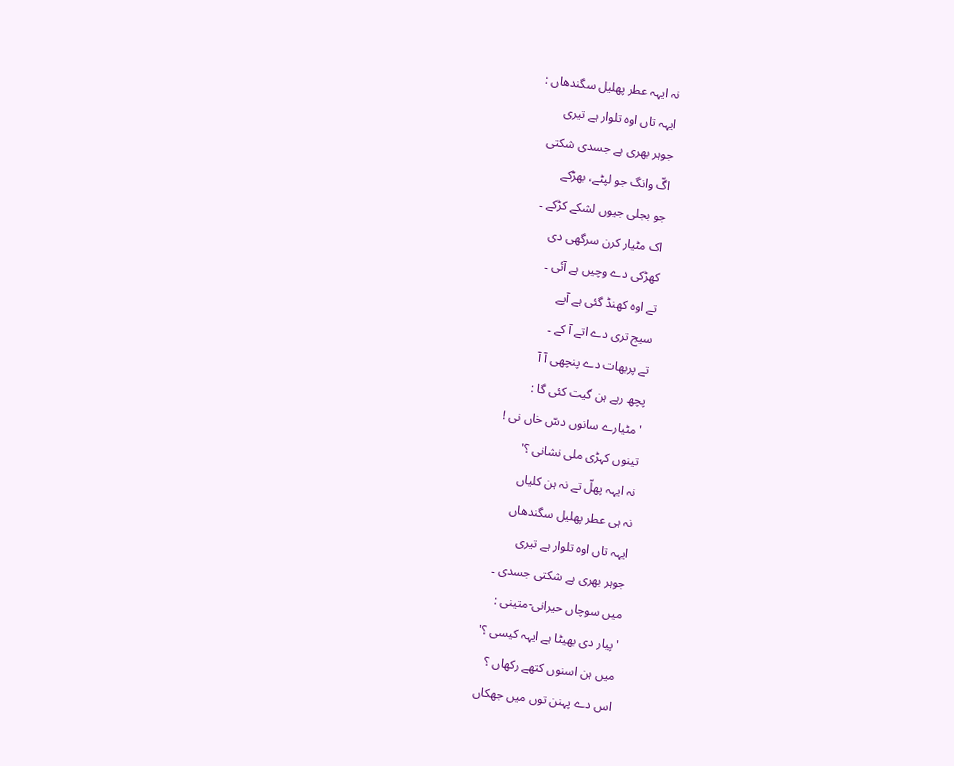نہ ایہہ عطر پھلیل سگندھاں :
ایہہ تاں اوہ تلوار ہے تیری
جوہر بھری ہے جسدی شکتی
اگّ وانگ جو لپٹے، بھڑکے
جو بجلی جیوں لشکے کڑکے ۔
اک مٹیار کرن سرگھی دی
کھڑکی دے وچیں ہے آئی ۔
تے اوہ کھنڈ گئی ہے آپے
سیج تری دے اتے آ کے ۔
تے پربھات دے پنچھی آ آ
پچھ رہے ہن گیت کئی گا :
'مٹیارے سانوں دسّ خاں نی !
تینوں کہڑی ملی نشانی ؟'
نہ ایہہ پھلّ تے نہ ہن کلیاں
نہ ہی عطر پھلیل سگندھاں
ایہہ تاں اوہ تلوار ہے تیری
جوہر بھری ہے شکتی جسدی ۔
میں سوچاں حیرانی-متینی :
'پیار دی بھیٹا ہے ایہہ کیسی ؟'
میں ہن اسنوں کتھے رکھاں ؟
اس دے پہنن توں میں جھکاں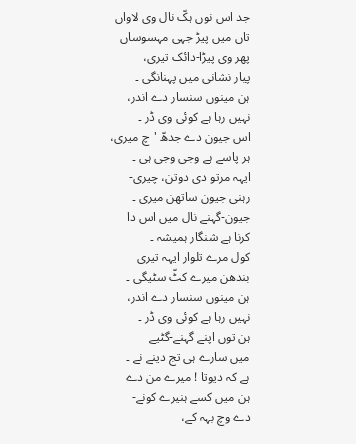جد اس نوں ہکّ نال وی لاواں
تاں میں پیڑ جہی مہسوساں
پھر وی پیڑا-دائک تیری،
پیار نشانی میں پہنانگی ۔
ہن مینوں سنسار دے اندر،
نہیں رہا ہے کوئی وی ڈر ۔
اس جیون دے جدھّ 'چ میری،
ہر پاسے ہے وجی وجی ہی ۔
ایہہ مرتو دی دوتن، چیری-
رہنی جیون ساتھن میری ۔
جیون-گہنے نال میں اس دا
کرنا ہے شنگار ہمیشہ ۔
کول مرے تلوار ایہہ تیری
بندھن میرے کٹّ سٹیگی ۔
ہن مینوں سنسار دے اندر،
نہیں رہا ہے کوئی وی ڈر ۔
ہن توں اپنے گہنے-گٹیے
میں سارے ہی تج دینے نے ۔
ہے کہ دیوتا ! میرے من دے
ہن میں کسے ہنیرے کونے-
دے وچ بہہ کے،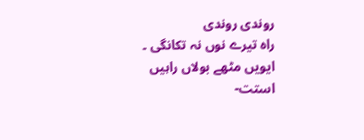روندی روندی
راہ تیرے نوں نہ تکانگی ۔
ایویں مٹھے بولاں راہیں
استت-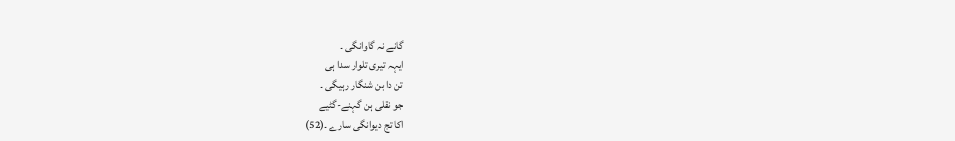گانے نہ گاوانگی ۔
ایہہ تیری تلوار سدا ہی
تن دا بن شنگار رہیگی ۔
جو نقلی ہن گہنے-گٹیے
اکا تج دیوانگی سارے ۔(52)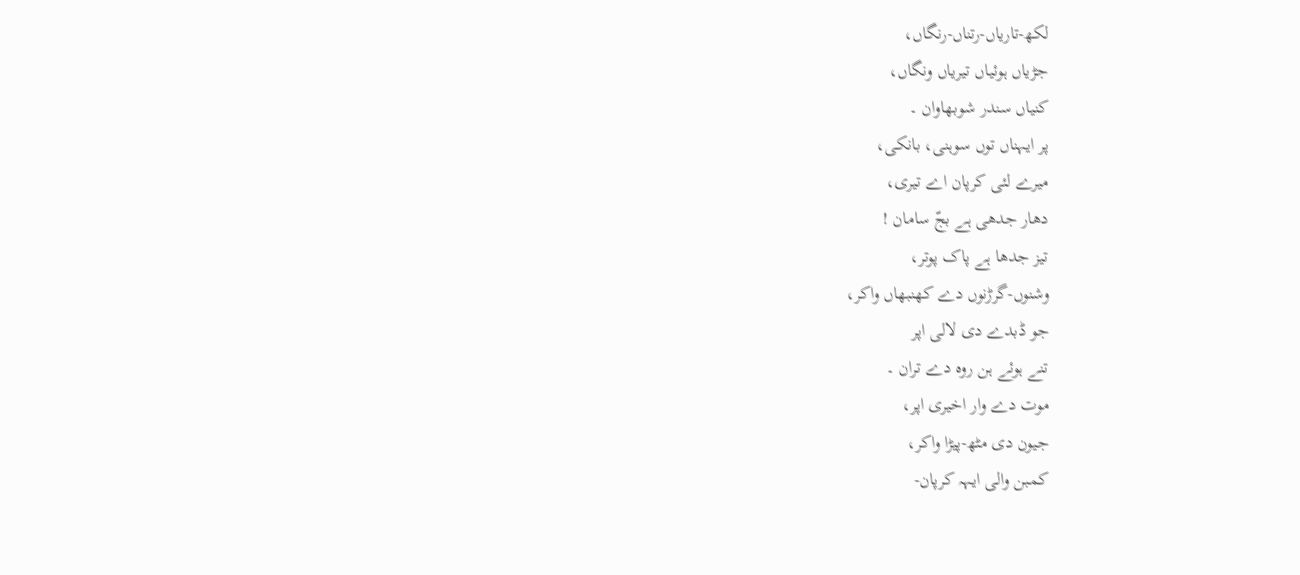لکھ-تاریاں-رتناں-رنگاں،
جڑیاں ہوئیاں تیریاں ونگاں،
کنیاں سندر شوبھاوان ۔
پر ایہناں توں سوہنی، بانکی،
میرے لئی کرپان اے تیری،
دھار جدھی ہے بجّ سامان !
تیز جدھا ہے پاک پوتر،
وشنوں-گرڑنوں دے کھنبھاں واکر،
جو ڈبدے دی لالی اپر
تنے ہوئے ہن روہ دے تران ۔
موت دے وار اخیری اپر،
جیون دی مٹھ-پیڑا واکر،
کمبن والی ایہہ کرپان-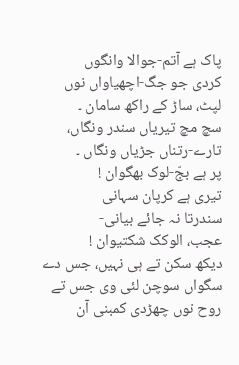پاک ہے آتم-جوالا وانگوں
کردی جو جگ-اچھیاواں نوں
لپٹ، ساڑ کے راکھ سامان ۔
سچ مچ تیریاں سندر ونگاں،
تارے-رتناں جڑیاں ونگاں ۔
پر ہے بجّ-لوک بھگوان !
تیری ہے کرپان سہانی
سندرتا نہ جائے بیانی-
عجب، الوکک شکتیوان !
دیکھ سکن تے ہی نہیں، جس دے
سگواں سوچن لئی وی جس تے
روح نوں چھڑدی کمبنی آن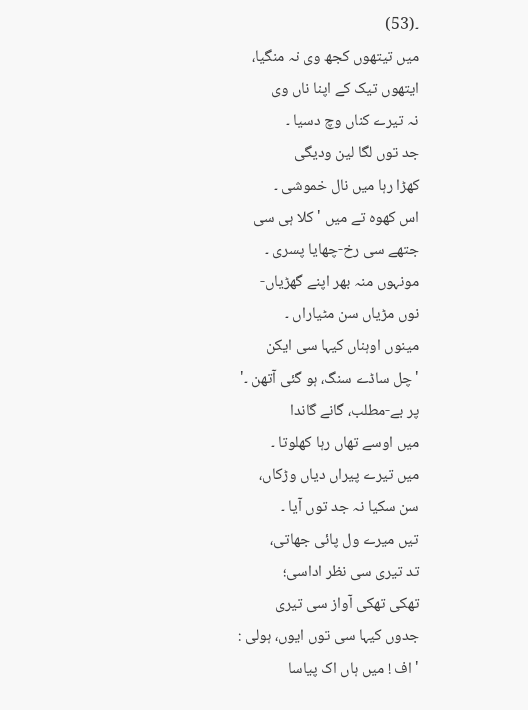۔(53)
میں تیتھوں کجھ وی نہ منگیا،
ایتھوں تیک کے اپنا ناں وی
نہ تیرے کناں وچ دسیا ۔
جد توں لگا لین ودیگی
کھڑا رہا میں نال خموشی ۔
اس کھوہ تے میں 'کلا ہی سی
جتھے سی رخ-چھایا پسری ۔
مونہوں منہ بھر اپنے گھڑیاں-
نوں مڑیاں سن مٹیاراں ۔
مینوں اوہناں کیہا سی ایکن
'چل ساڈے سنگ، ہو گئی آتھن ۔'
پر بے-مطلب، گانے گاندا
میں اوسے تھاں رہا کھلوتا ۔
میں تیرے پیراں دیاں وڑکاں،
سن سکیا نہ جد توں آیا ۔
تیں میرے ول پائی جھاتی،
تد تیری سی نظر اداسی؛
تھکی تھکی آواز سی تیری
جدوں کیہا سی توں ایوں، ہولی :
'اف ! میں ہاں اک پیاسا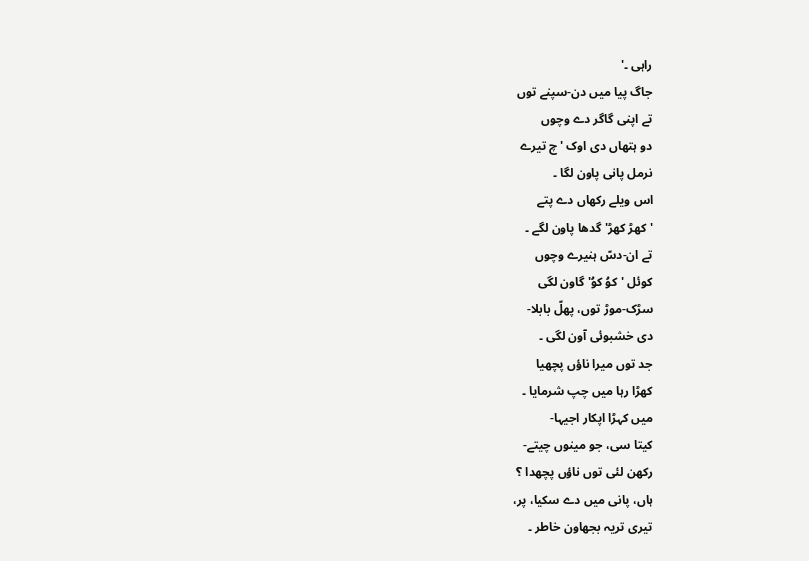راہی ۔'
جاگ پیا میں دن-سپنے توں
تے اپنی گاگر دے وچوں
دو ہتھاں دی اوک 'چ تیرے
نرمل پانی پاون لگا ۔
اس ویلے رکھاں دے پتے
'کھڑ کھڑ' گدھا پاون لگے ۔
تے ان-دسّ ہنیرے وچوں
کوئل 'کوُ کوُ' گاون لگی
سڑک-موڑ توں، پھلّ بابلا-
دی خشبوئی آون لگی ۔
جد توں میرا ناؤں پچھیا
کھڑا رہا میں چپ شرمایا ۔
میں کہڑا اپکار اجیہا-
کیتا سی، جو مینوں چیتے-
رکھن لئی توں ناؤں پچھدا ؟
ہاں، پانی میں دے سکیا، پر،
تیری تریہ بجھاون خاطر ۔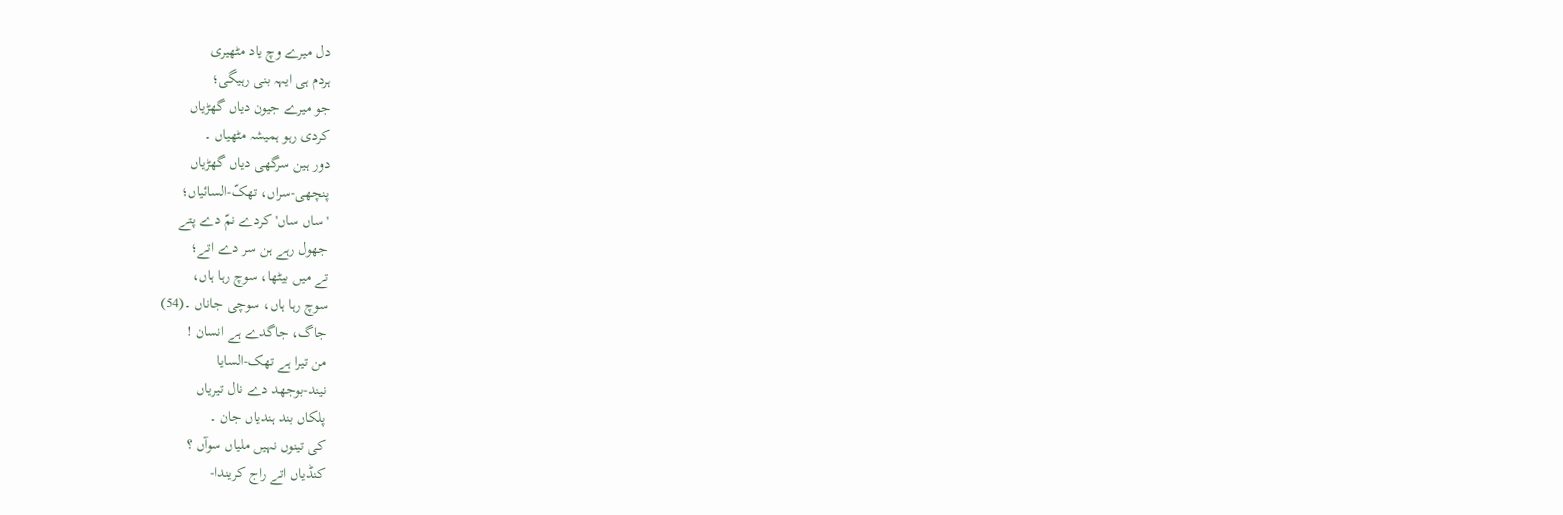دل میرے وچ یاد مٹھیری
ہردم ہی ایہہ بنی رہیگی؛
جو میرے جیون دیاں گھڑیاں
کردی رہو ہمیشہ مٹھیاں ۔
دور ہین سرگھی دیاں گھڑیاں
پنچھی-سراں، تھکّ-السائیاں؛
'ساں ساں' کردے نمّ دے پتے
جھول رہے ہن سر دے اتے؛
تے میں بیٹھا، سوچ رہا ہاں،
سوچ رہا ہاں، سوچی جاناں ۔(54)
جاگ، جاگدے ہے انسان !
من تیرا ہے تھک-السایا
نیند-بوجھد دے نال تیریاں
پلکاں بند ہندیاں جان ۔
کی تینوں نہیں ملیاں سوآں ؟
کنڈیاں اتے راج کریندا-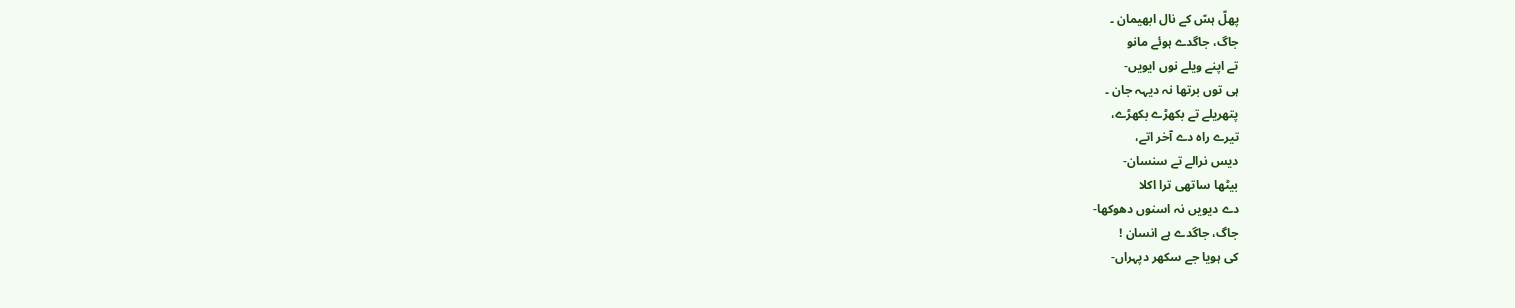پھلّ ہسّ کے نال ابھیمان ۔
جاگ، جاگدے ہوئے مانو
تے اپنے ویلے نوں ایویں-
ہی توں برتھا نہ دیہہ جان ۔
پتھریلے تے بکھڑے بکھڑے،
تیرے راہ دے آخر اتے،
دیس نرالے تے سنسان-
بیٹھا ساتھی ترا اکلا
دے دیویں نہ اسنوں دھوکھا-
جاگ، جاگدے ہے انسان !
کی ہویا جے سکھر دپہراں-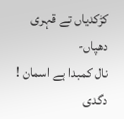کڑکدیاں تے قہری دھپاں-
نال کمبدا ہے اسمان !
دگدی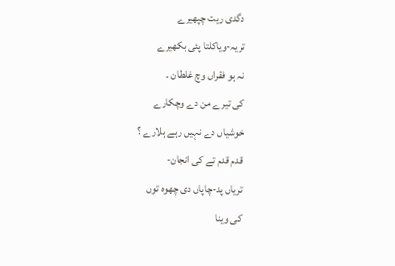دگدی ریت چپھیرے
تریہ-ویاکلتا پئی بکھیرے
نہ ہو فقراں وچ غلطان ۔
کی تیرے من دے وچکارے
خوشیاں دے نہیں رہے ہلارے ؟
قدم قدم تے کی انجان-
تریاں پد-چاپاں دی چھوہ توں
کی وینا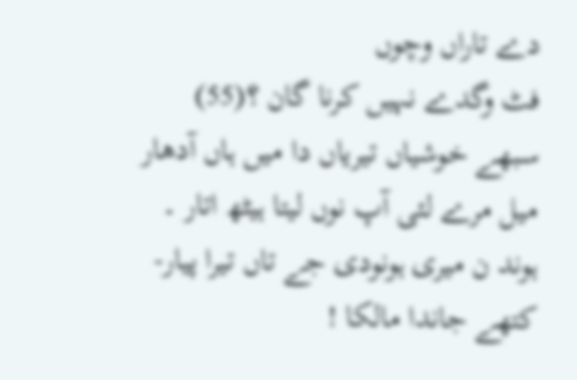دے تاراں وچوں
فٹ وگدے نہیں کرنا گان ؟(55)
سبھے خوشیاں تیریاں دا میں ہاں آدھار
میل مرے لئی آپ نوں لیتا ہیٹھ اتار ۔
ہوند ن میری ہونودی جے تاں تیرا پیار-
کتھے جاندا مالکا !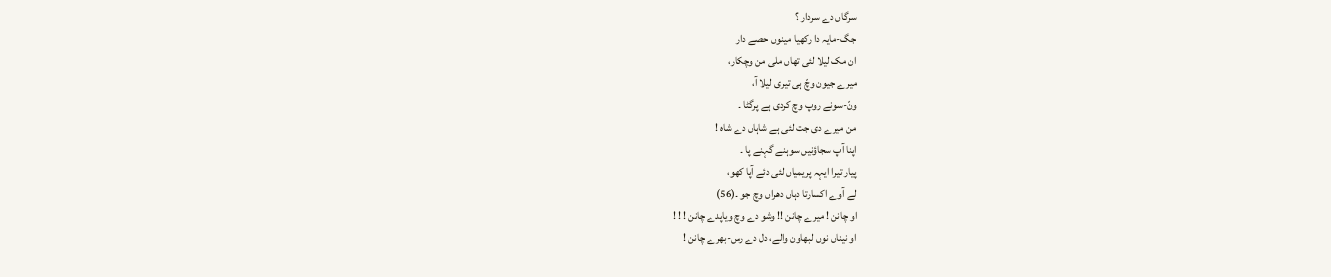سرگاں دے سردار ؟
جگ-مایہ دا رکھیا مینوں حصے دار
ان مک لیلا لئی تھاں ملی من وچکار،
میرے جیون وچّ ہی تیری لیلا آ،
ونّ-سونے روپ وچ کردی ہے پرگٹا ۔
من میرے دی جت لئی ہے شاہاں دے شاہ !
اپنا آپ سجاؤنیں سوہنے گہنے پا ۔
پیار تیرا ایہہ پریمیاں لئی دئے آپا کھو،
لے آوے اکسارتا دہاں دھراں وچ جو ۔(56)
او چانن ! میرے چانن !! وشو دے وچ ویاپدے چانن ! ! !
او نیناں نوں لبھاون والے، دل دے رس-بھرے چانن !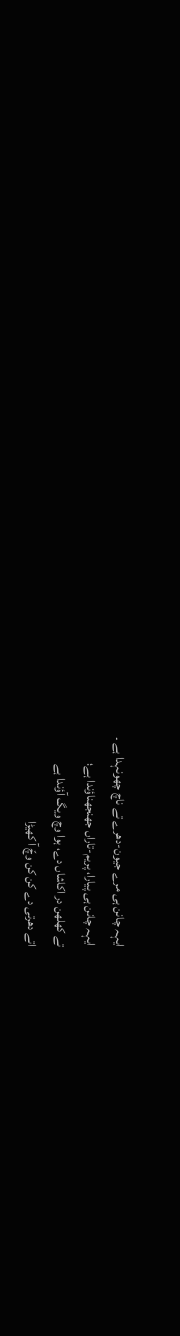ایہہ چانن ہی مرے جیون-دھرے تے ناچ چھونہدا ہے ۔
ایہہ چانن ہی پیارا، پریم-تاراں جھنجھناؤندا ہے؛
تے کھلھن در اکاشاں دے، ہوا وچ ویگ آؤندا ہے
اتے دھرتی دے کن کن وچّ آ کھیڑا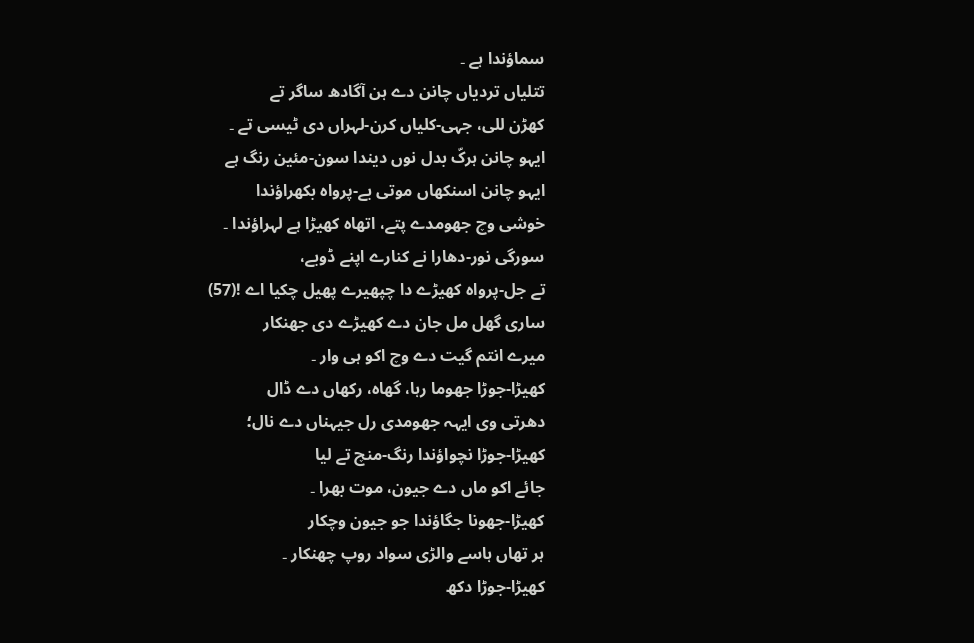سماؤندا ہے ۔
تتلیاں تردیاں چانن دے ہن آگادھ ساگر تے
کھڑن للی، جہی-کلیاں کرن-لہراں دی ٹیسی تے ۔
ایہو چانن ہرکّ بدل نوں دیندا سون-مئین رنگ ہے
ایہو چانن اسنکھاں موتی بے-پرواہ بکھراؤندا
خوشی وچ جھومدے پتے، اتھاہ کھیڑا ہے لہراؤندا ۔
سورگی نور-دھارا نے کنارے اپنے ڈوبے،
تے جل-پرواہ کھیڑے دا چپھیرے پھیل چکیا اے !(57)
ساری گھل مل جان دے کھیڑے دی جھنکار
میرے انتم گیت دے وچ اکو ہی وار ۔
کھیڑا-جوڑا جھوما رہا، گھاہ، رکھاں دے ڈال
دھرتی وی ایہہ جھومدی رل جیہناں دے نال؛
کھیڑا-جوڑا نچواؤندا رنگ-منچ تے لیا
جائے اکو ماں دے جیون، موت بھرا ۔
کھیڑا-جھونا جگاؤندا جو جیون وچکار
ہر تھاں ہاسے والڑی سواد روپ چھنکار ۔
کھیڑا-جوڑا دکھ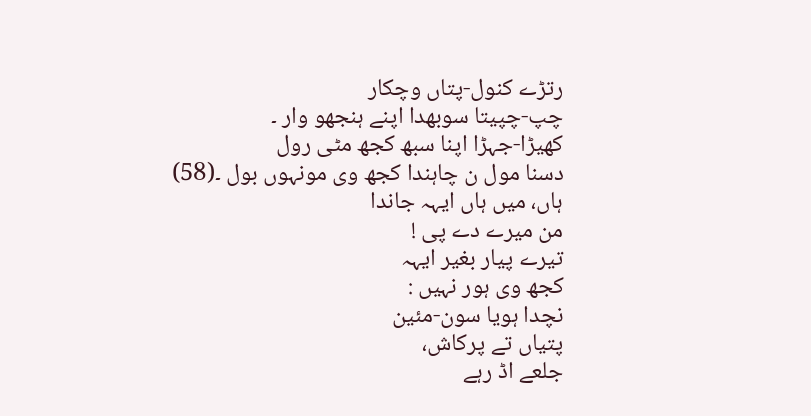رتڑے کنول-پتاں وچکار
چپ-چپیتا سوبھدا اپنے ہنجھو وار ۔
کھیڑا-جہڑا اپنا سبھ کجھ مٹی رول
دسنا مول ن چاہندا کجھ وی مونہوں بول ۔(58)
ہاں، میں ہاں ایہہ جاندا
من میرے دے پی !
تیرے پیار بغیر ایہہ
کجھ وی ہور نہیں :
نچدا ہویا سون-مئین
پتیاں تے پرکاش،
جلعے اڈ رہے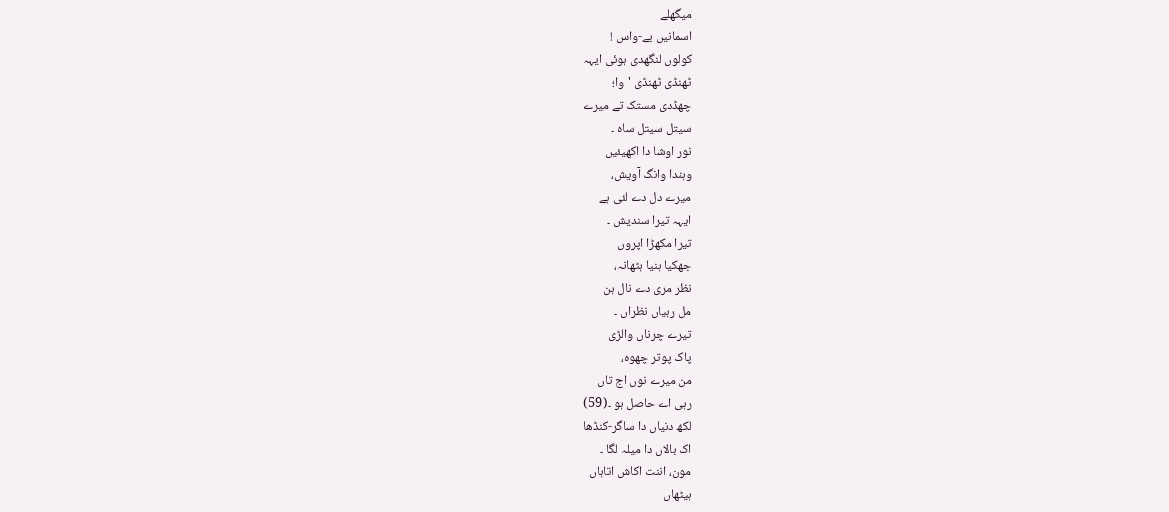میگھلے
اسمانیں بے-واس !
کولوں لنگھدی ہوئی ایہہ
ٹھنڈی ٹھنڈی 'وا؛
چھڈدی مستک تے میرے
سیتل سیتل ساہ ۔
نور اوشا دا اکھیئیں
وہندا وانگ آویش،
میرے دل دے لئی ہے
ایہہ تیرا سندیش ۔
تیرا مکھڑا اپروں
جھکیا ہنیا ہٹھانہ،
نظر مری دے نال ہن
مل رہیاں نظراں ۔
تیرے چرناں والڑی
پاک پوتر چھوہ،
من میرے نوں اج تاں
رہی اے حاصل ہو ۔(59)
لکھ دنیاں دا ساگر-کنڈھا
اک بالاں دا میلہ لگا ۔
مون، اننت اکاش اتاہاں
ہیٹھاں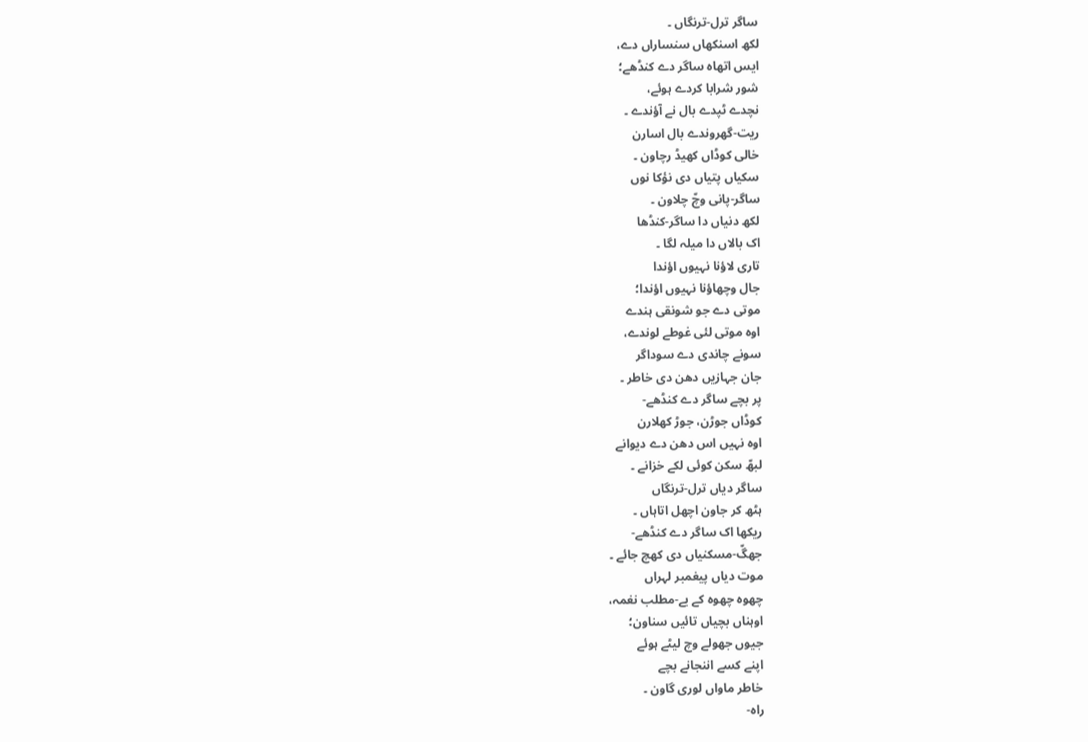ساگر ترل-ترنگاں ۔
لکھ اسنکھاں سنساراں دے،
ایس اتھاہ ساگر دے کنڈھے؛
شور شرابا کردے ہوئے،
نچدے ٹپدے بال نے آؤندے ۔
ریت-گھروندے بال اسارن
خالی کوڈاں کھیڈ رچاون ۔
سکیاں پتیاں دی نؤکا نوں
ساگر-پانی وچّ چلاون ۔
لکھ دنیاں دا ساگر-کنڈھا
اک بالاں دا میلہ لگا ۔
تاری لاؤنا نہیوں اؤندا
جال وچھاؤنا نہیوں اؤندا؛
موتی دے جو شونقی ہندے
اوہ موتی لئی غوطے لوندے،
سونے چاندی دے سوداگر
جان جہازیں دھن دی خاطر ۔
پر بچے ساگر دے کنڈھے-
کوڈاں جوڑن، جوڑ کھلارن
اوہ نہیں اس دھن دے دیوانے
لبھّ سکن کوئی لکے خزانے ۔
ساگر دیاں ترل-ترنگاں
ہٹھ کر جاون اچھل اتاہاں ۔
ریکھا اک ساگر دے کنڈھے-
جھگّ-مسکنیاں دی کھچ جائے ۔
موت دیاں پیغمبر لہراں
چھوہ چھوہ کے بے-مطلب نغمہ،
اوہناں بچیاں تائیں سناون؛
جیوں جھولے وچ لیٹے ہوئے
اپنے کسے اننجانے بچے
خاطر ماواں لوری گاون ۔
راہ-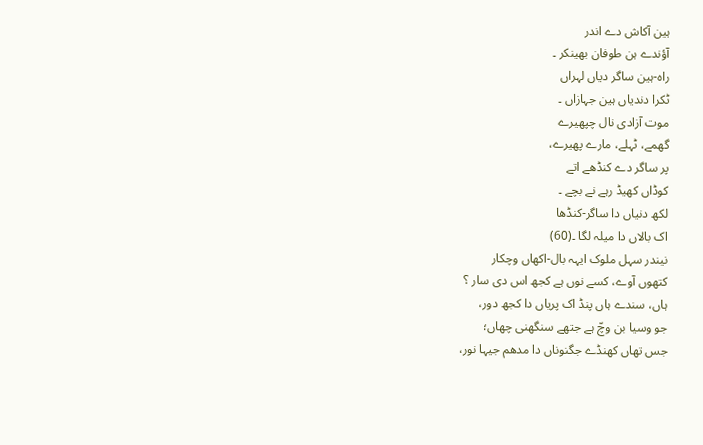ہین آکاش دے اندر
آؤندے ہن طوفان بھینکر ۔
راہ-ہین ساگر دیاں لہراں
ٹکرا دندیاں ہین جہازاں ۔
موت آزادی نال چپھیرے
گھمے، ٹہلے، مارے پھیرے،
پر ساگر دے کنڈھے اتے
کوڈاں کھیڈ رہے نے بچے ۔
لکھ دنیاں دا ساگر-کنڈھا
اک بالاں دا میلہ لگا ۔(60)
نیندر سہل ملوک ایہہ بال-اکھاں وچکار
کتھوں آوے، کسے نوں ہے کجھ اس دی سار ؟
ہاں، سندے ہاں پنڈ اک پریاں دا کجھ دور،
جو وسیا بن وچّ ہے جتھے سنگھنی چھاں؛
جس تھاں کھنڈے جگنوناں دا مدھم جیہا نور،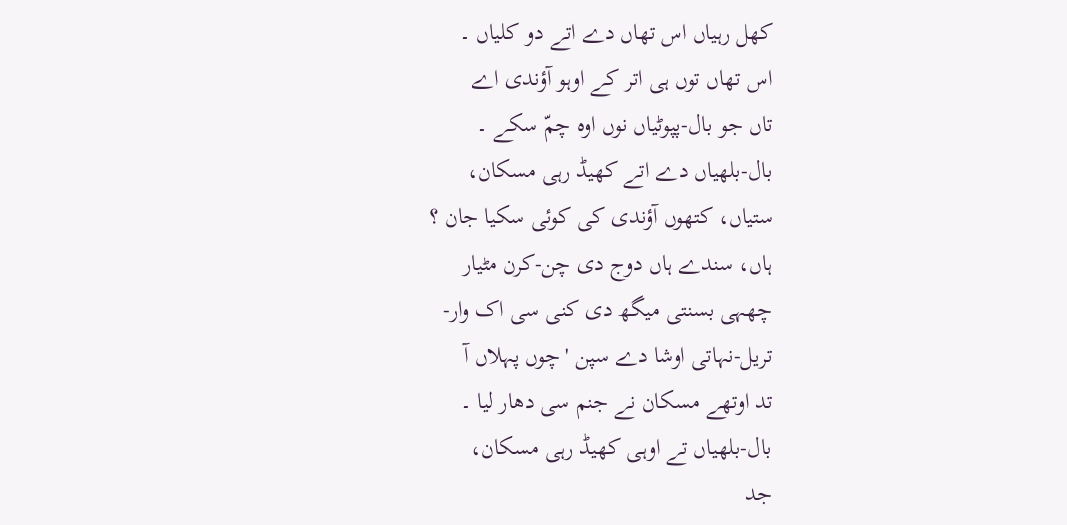کھل رہیاں اس تھاں دے اتے دو کلیاں ۔
اس تھاں توں ہی اتر کے اوہو آؤندی اے
تاں جو بال-پپوٹیاں نوں اوہ چمّ سکے ۔
بال-بلھیاں دے اتے کھیڈ رہی مسکان،
ستیاں، کتھوں آؤندی کی کوئی سکیا جان ؟
ہاں، سندے ہاں دوج دی چن-کرن مٹیار
چھہی بسنتی میگھ دی کنی سی اک وار-
تریل-نہاتی اوشا دے سپن 'چوں پہلاں آ
تد اوتھے مسکان نے جنم سی دھار لیا ۔
بال-بلھیاں تے اوہی کھیڈ رہی مسکان،
جد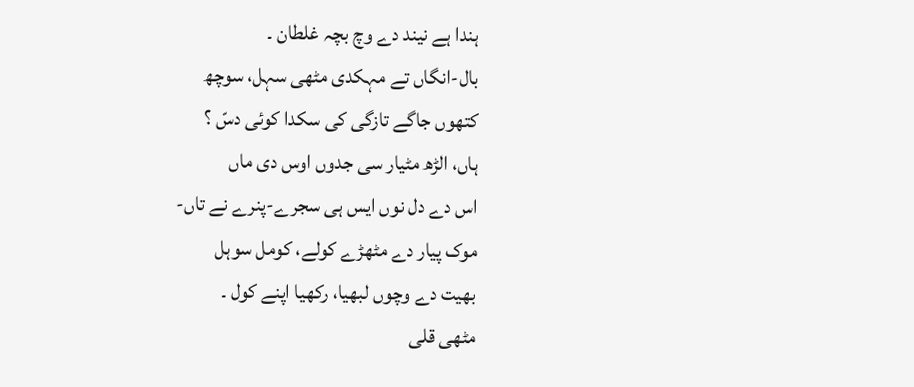ہندا ہے نیند دے وچ بچہ غلطان ۔
بال-انگاں تے مہکدی مٹھی سہل، سوچھ
کتھوں جاگے تازگی کی سکدا کوئی دسّ ؟
ہاں، الڑھ مٹیار سی جدوں اوس دی ماں
اس دے دل نوں ایس ہی سجرے-پنرے نے تاں-
موک پیار دے مٹھڑے کولے، کومل سوہل
بھیت دے وچوں لبھیا، رکھیا اپنے کول ۔
مٹھی قلی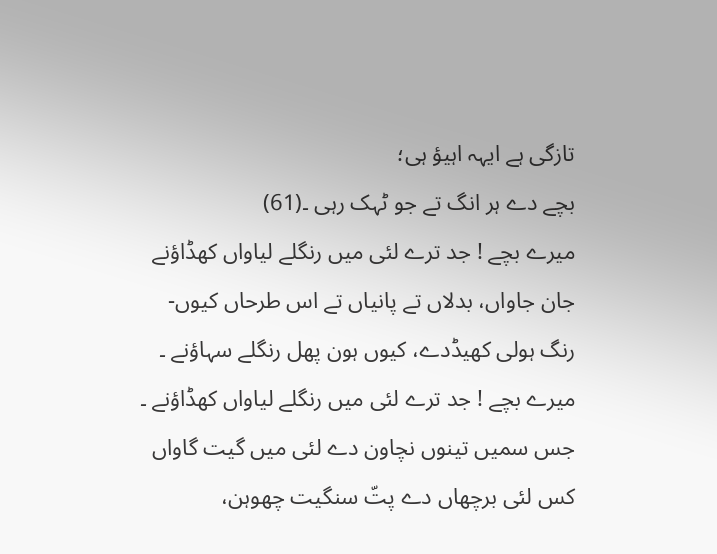تازگی ہے ایہہ اہیؤ ہی؛
بچے دے ہر انگ تے جو ٹہک رہی ۔(61)
میرے بچے ! جد ترے لئی میں رنگلے لیاواں کھڈاؤنے
جان جاواں، بدلاں تے پانیاں تے اس طرحاں کیوں-
رنگ ہولی کھیڈدے، کیوں ہون پھل رنگلے سہاؤنے ۔
میرے بچے ! جد ترے لئی میں رنگلے لیاواں کھڈاؤنے ۔
جس سمیں تینوں نچاون دے لئی میں گیت گاواں
کس لئی برچھاں دے پتّ سنگیت چھوہن،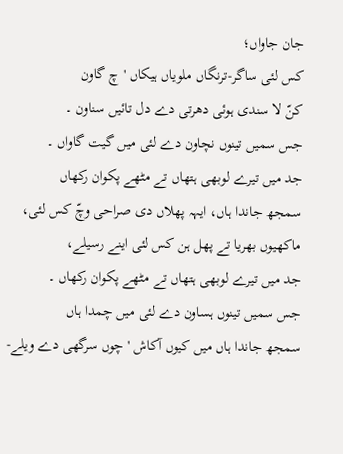جان جاواں؛
کس لئی ساگر-ترنگاں ملویاں ہیکاں 'چ گاون
کنّ لا سندی ہوئی دھرتی دے دل تائیں سناون ۔
جس سمیں تینوں نچاون دے لئی میں گیت گاواں ۔
جد میں تیرے لوبھی ہتھاں تے مٹھے پکوان رکھاں
سمجھ جاندا ہاں، ایہہ پھلاں دی صراحی وچّ کس لئی،
ماکھیوں بھریا تے پھل ہن کس لئی اینے رسیلے،
جد میں تیرے لوبھی ہتھاں تے مٹھے پکوان رکھاں ۔
جس سمیں تینوں ہساون دے لئی میں چمدا ہاں
سمجھ جاندا ہاں میں کیوں آکاش 'چوں سرگھی دے ویلے-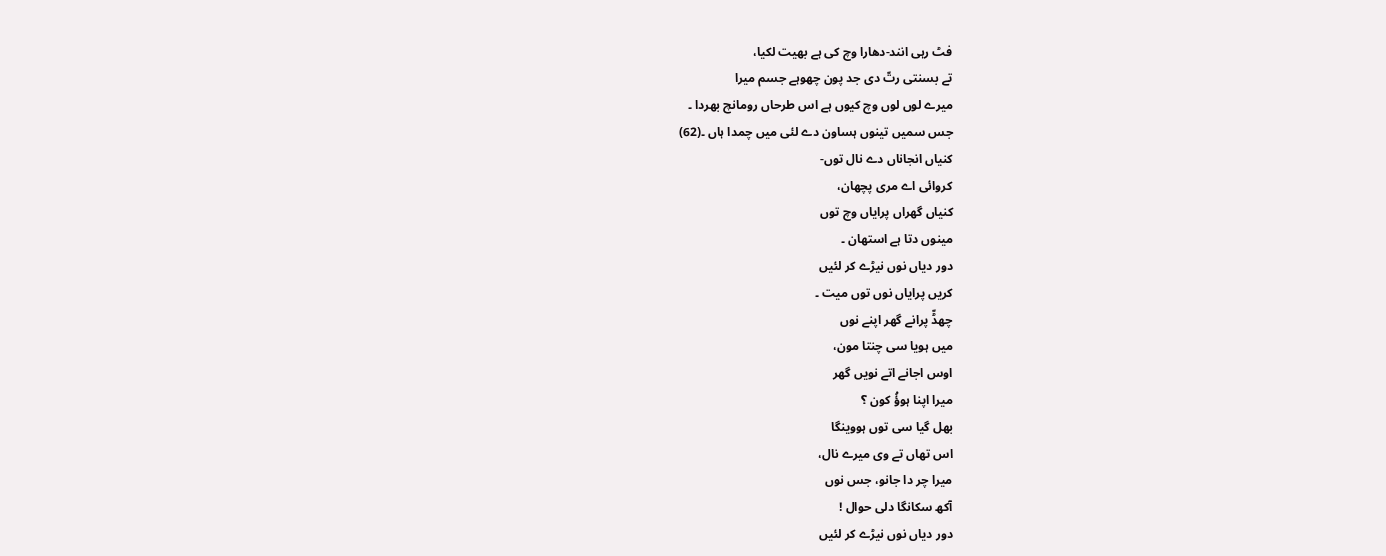فٹ رہی انند-دھارا وچ کی ہے بھیت لکیا،
تے بسنتی رتّ دی جد پون چھوہے جسم میرا
میرے لوں لوں وچ کیوں ہے اس طرحاں رومانچ بھردا ۔
جس سمیں تینوں ہساون دے لئی میں چمدا ہاں ۔(62)
کنیاں انجاناں دے نال توں-
کروائی اے مری پچھان،
کنیاں گھراں پرایاں وچ توں
مینوں دتا ہے استھان ۔
دور دیاں نوں نیڑے کر لئیں
کریں پرایاں نوں توں میت ۔
چھڈّ پرانے گھر اپنے نوں
میں ہویا سی چنتا مون،
اوس اجانے اتے نویں گھر
میرا اپنا ہوؤُ کون ؟
بھل گیا سی توں ہووینگا
اس تھاں تے وی میرے نال،
میرا چر دا جانو، جس نوں
آکھ سکانگا دلی حوال !
دور دیاں نوں نیڑے کر لئیں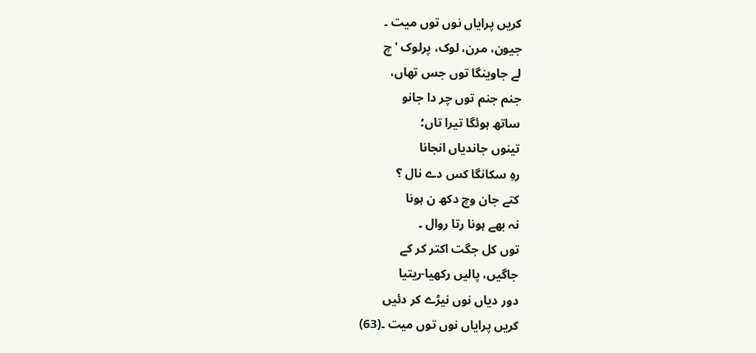کریں پرایاں نوں توں میت ۔
جیون، مرن، لوک، پرلوک 'چ
لے جاوینگا توں جس تھاں،
جنم جنم توں چر دا جانو
ساتھ ہوئگا تیرا تاں؛
تینوں جاندیاں انجانا
رہِ سکانگا کس دے نال ؟
کتے جان وچ دکھ ن ہونا
نہ بھے ہونا رتا روال ۔
توں کل جگت اکتر کر کے
جاگیں، پالیں رکھیا-ریتیا
دور دیاں نوں نیڑے کر دئیں
کریں پرایاں نوں توں میت ۔(63)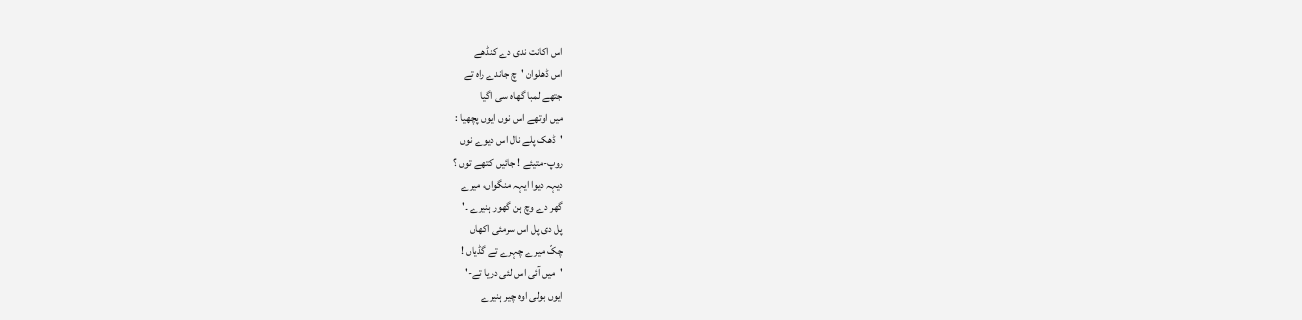اس اکانت ندی دے کنڈھے
اس ڈھلوان 'چ جاندے راہ تے
جتھے لمبا گھاہ سی اگیا
میں اوتھے اس نوں ایوں پچھیا :
'ڈھک پلے نال اس دیوے نوں
روپ-متیئے ! جائیں کتھے توں ؟
دیہہ دیوا ایہہ منگواں، میرے
گھر دے وچ ہن گھور ہنیرے ۔'
پل دی پل اس سرمئی اکھاں
چکّ میرے چہرے تے گڈیاں !
'میں آئی اس لئی دریا تے-'
ایوں بولی اوہ چیر ہنیرے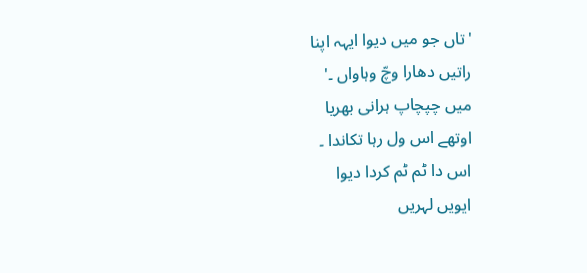'تاں جو میں دیوا ایہہ اپنا
راتیں دھارا وچّ وہاواں ۔'
میں چپچاپ ہرانی بھریا
اوتھے اس ول رہا تکاندا ۔
اس دا ٹم ٹم کردا دیوا
ایویں لہریں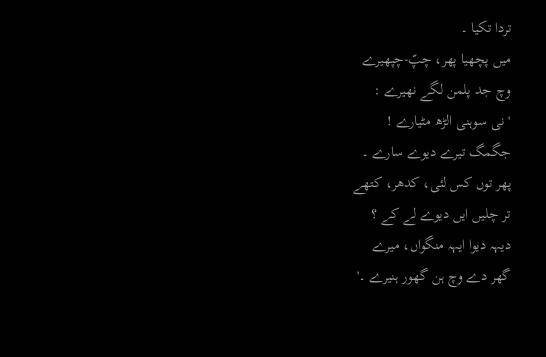تردا تکیا ۔
میں پچھیا پھر، چپّ-چپھیرے
وچ جد پلمن لگے نھیرے :
'نی سوہنی الڑھ مٹیارے !
جگمگ تیرے دیوے سارے ۔
پھر توں کس لئی، کدھر، کتھے
تر چلیں ایں دیوے لے کے ؟
دیہہ دیوا ایہہ منگواں، میرے
گھر دے وچ ہن گھور ہنیرے ۔'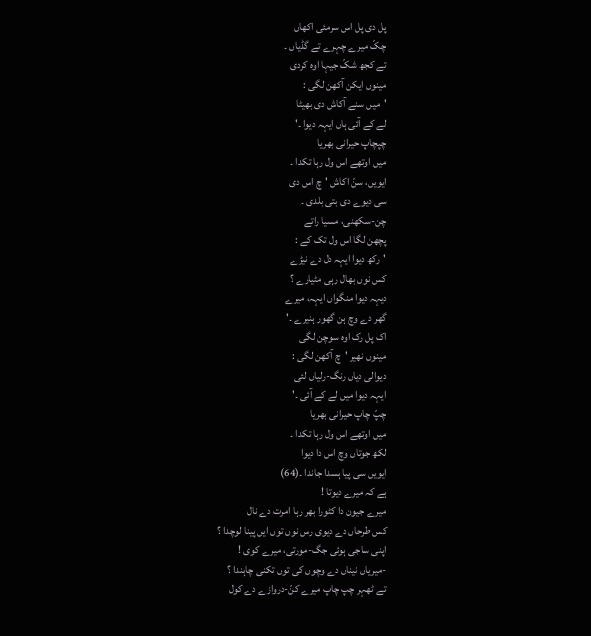پل دی پل اس سرمئی اکھاں
چکّ میرے چہرے تے گڈیاں ۔
تے کجھ شکّ جیہا اوہ کردی
مینوں ایکن آکھن لگی :
'میں سنے آکاش دی بھیٹا
لے کے آئی ہاں ایہہ دیوا ۔'
چپچاپ حیرانی بھریا
میں اوتھے اس ول رہا تکدا ۔
ایویں، سنّ اکاش 'چ اس دی
سی دیوے دی بتی بلدی ۔
چن-سکھنی، مسیا راتے
پچھن لگا اس ول تک کے :
'رکھ دیوا ایہہ دل دے نیڑے
کس نوں بھال رہی مٹیارے ؟
دیہہ دیوا منگواں ایہہ، میرے
گھر دے وچ ہن گھور ہنیرے ۔'
اک پل رک اوہ سوچن لگی
مینوں نھیر 'چ آکھن لگی :
دیوالی دیاں رنگ-رلیاں لئی
ایہہ دیوا میں لے کے آئی ۔'
چپّ چاپ حیرانی بھریا
میں اوتھے اس ول رہا تکدا ۔
لکھ جوتاں وچ اس دا دیوا
ایویں سی پیا ہسدا جاندا ۔(64)
ہے کہ میرے دیوتا !
میرے جیون دا کٹورا بھر رہا امرت دے نال
کس طرحاں دے دیوی رس نوں توں ایں پینا لوچدا ؟
اپنی ساجی ہوئی جگ-مورتی، میرے کوی !
-میریاں نیناں دے وچوں کی توں تکنی چاہندا ؟
تے ٹھہر چپ چاپ میرے کنّ-دروازے دے کول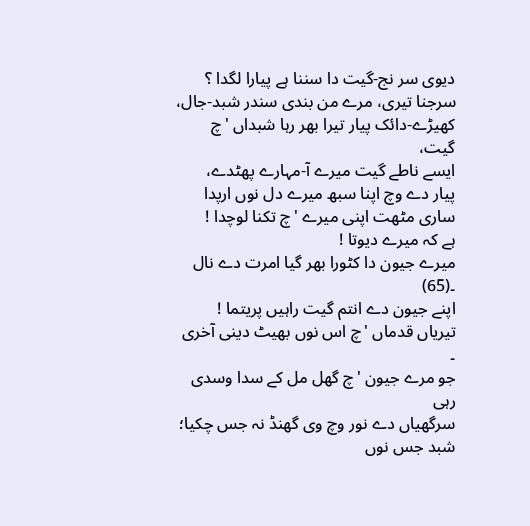دیوی سر نج-گیت دا سننا ہے پیارا لگدا ؟
سرجنا تیری، مرے من بندی سندر شبد-جال،
کھیڑے-دائک پیار تیرا بھر رہا شبداں 'چ گیت،
ایسے ناطے گیت میرے آ-مہارے پھٹدے،
پیار دے وچ اپنا سبھ میرے دل نوں ارپدا
ساری مٹھت اپنی میرے 'چ تکنا لوچدا !
ہے کہ میرے دیوتا !
میرے جیون دا کٹورا بھر گیا امرت دے نال ۔(65)
اپنے جیون دے انتم گیت راہیں پریتما !
تیریاں قدماں 'چ اس نوں بھیٹ دینی آخری ۔
جو مرے جیون 'چ گھل مل کے سدا وسدی رہی
سرگھیاں دے نور وچ وی گھنڈ نہ جس چکیا؛
شبد جس نوں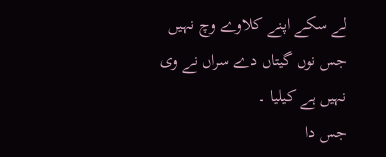لے سکے اپنے کلاوے وچ نہیں
جس نوں گیتاں دے سراں نے وی نہیں ہے کیلیا ۔
جس دا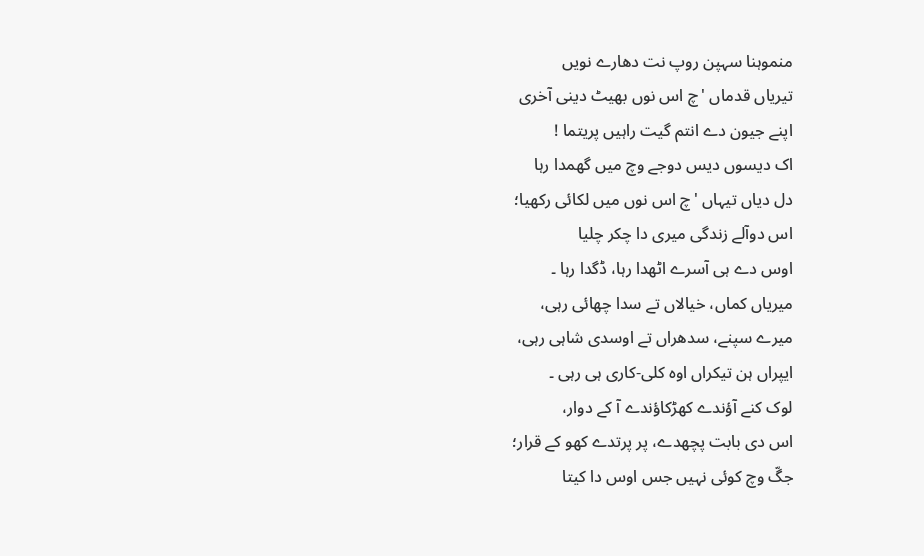منموہنا سہپن روپ نت دھارے نویں
تیریاں قدماں 'چ اس نوں بھیٹ دینی آخری
اپنے جیون دے انتم گیت راہیں پریتما !
اک دیسوں دیس دوجے وچ میں گھمدا رہا
دل دیاں تیہاں 'چ اس نوں میں لکائی رکھیا؛
اس دوآلے زندگی میری دا چکر چلیا
اوس دے ہی آسرے اٹھدا رہا، ڈگدا رہا ۔
میریاں کماں، خیالاں تے سدا چھائی رہی،
میرے سپنے، سدھراں تے اوسدی شاہی رہی،
ایپراں ہن تیکراں اوہ کلی-کاری ہی رہی ۔
لوک کنے آؤندے کھڑکاؤندے آ کے دوار،
اس دی بابت پچھدے، پر پرتدے کھو کے قرار؛
جگّ وچ کوئی نہیں جس اوس دا کیتا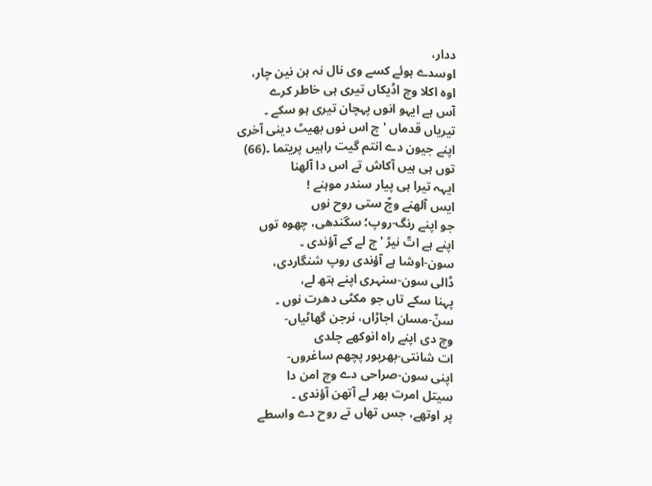ددار،
اوسدے ہوئے کسے وی نال نہ ہن نین چار،
اوہ اکلا وچ اڈیکاں تیری ہی خاطر کرے
آس ہے ایہو انوں پہچان تیری ہو سکے ۔
تیریاں قدماں 'چ اس نوں بھیٹ دینی آخری
اپنے جیون دے انتم گیت راہیں پریتما ۔(66)
توں ہی ہیں آکاش تے اس دا آلھنا
ایہہ تیرا ہی پیار سندر موہنے !
ایس آلھنے وچّ ستی روح نوں
جو اپنے رنگ-روپ؛ سگندھی، چھوہ توں
اپنے ہے اتّ نیڑ 'چ لے کے آؤندی ۔
سون-اوشا ہے آؤندی روپ شنگاردی،
ڈالی سون-سنہری اپنے ہتھ لے،
پہنا سکے تاں جو مکٹی دھرت نوں ۔
سنّ-مسان اجاڑاں، نرجن گھاٹیاں-
وچ دی اپنے راہ انوکھے چلدی
ات شانتی-بھرپور پچھم ساغروں-
اپنی سون-صراحی دے وچ امن دا
سیتل امرت بھر لے آتھن آؤندی ۔
پر اوتھے، جس تھاں تے روح دے واسطے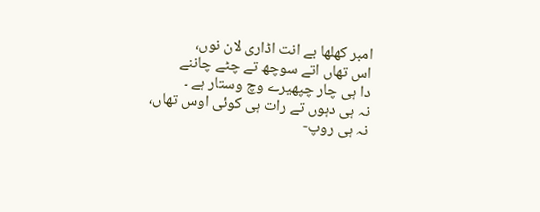امبر کھلھا بے انت اڈاری لان نوں،
اس تھاں اتے سوچھ تے چٹے چاننے
دا ہی چار چپھیرے وچ وستار ہے ۔
نہ ہی دہوں تے رات ہی کوئی اوس تھاں،
نہ ہی روپ-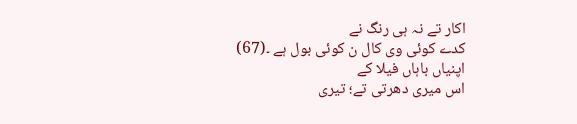اکار تے نہ ہی رنگ نے
کدے کوئی وی کال ن کوئی بول ہے ۔(67)
اپنیاں باہاں فیلا کے
اس میری دھرتی تے؛ تیری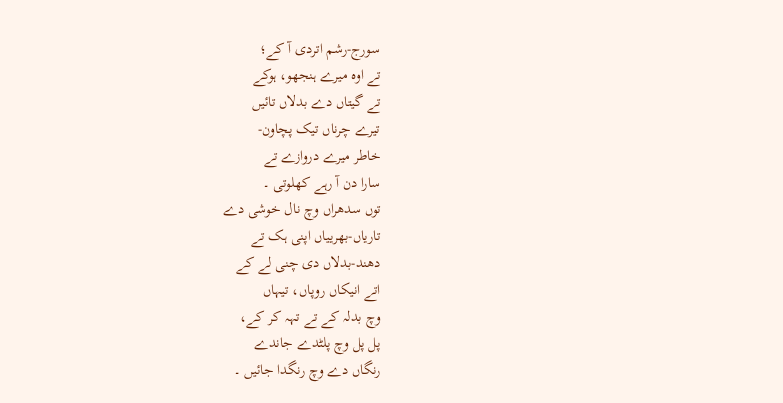سورج-رشم اتردی آ کے؛
تے اوہ میرے ہنجھو، ہوکے
تے گیتاں دے بدلاں تائیں
تیرے چرناں تیک پچاون-
خاطر میرے دروازے تے
سارا دن آ رہے کھلوتی ۔
توں سدھراں وچ نال خوشی دے
تاریاں-بھرییاں اپنی ہک تے
دھند-بدلاں دی چنی لے کے
اتے انیکاں روپاں، تیہاں
وچ بدلہ کے تے تہہ کر کے،
پل پل وچ پلٹدے جاندے
رنگاں دے وچ رنگدا جائیں ۔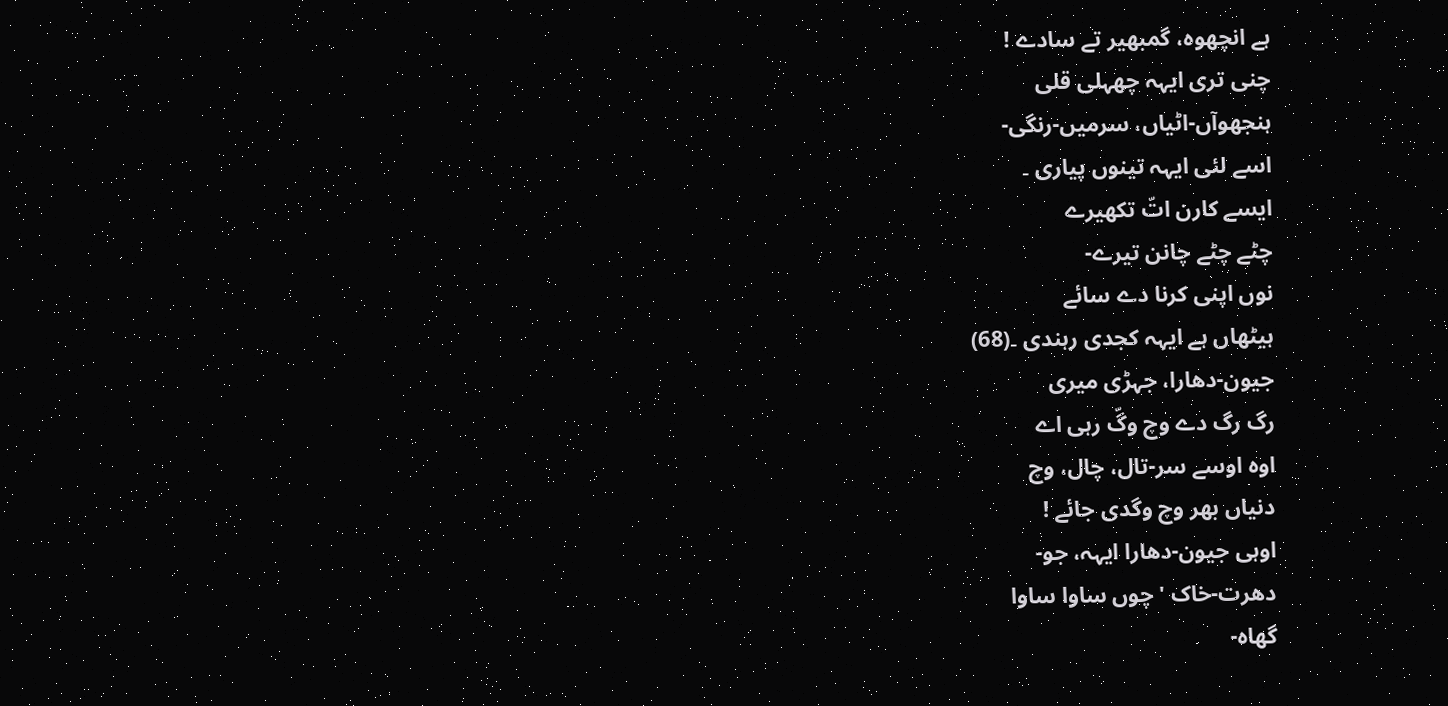ہے انچھوہ، گمبھیر تے سادے !
چنی تری ایہہ چھہلی قلی
ہنجھوآں-اٹیاں، سرمیں-رنگی-
اسے لئی ایہہ تینوں پیاری ۔
ایسے کارن اتّ تکھیرے
چٹے چٹے چانن تیرے-
نوں اپنی کرنا دے سائے
ہیٹھاں ہے ایہہ کجدی رہندی ۔(68)
جیون-دھارا، جہڑی میری
رگ رگ دے وچ وگّ رہی اے
اوہ اوسے سر-تال، چال، وچ
دنیاں بھر وچ وگدی جائے !
اوہی جیون-دھارا ایہہ، جو-
دھرت-خاک 'چوں ساوا ساوا
گھاہ-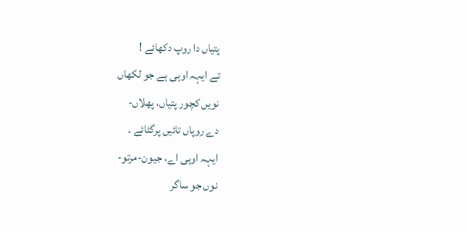پتیاں دا روپ دکھائے !
تے ایہہ اوہی ہے جو لکھاں
نویں کچور پتیاں، پھلاں-
دے روپاں تائیں پرگٹائے ۔
ایہہ اوہی اے، جیون-مرتو-
نوں جو ساگر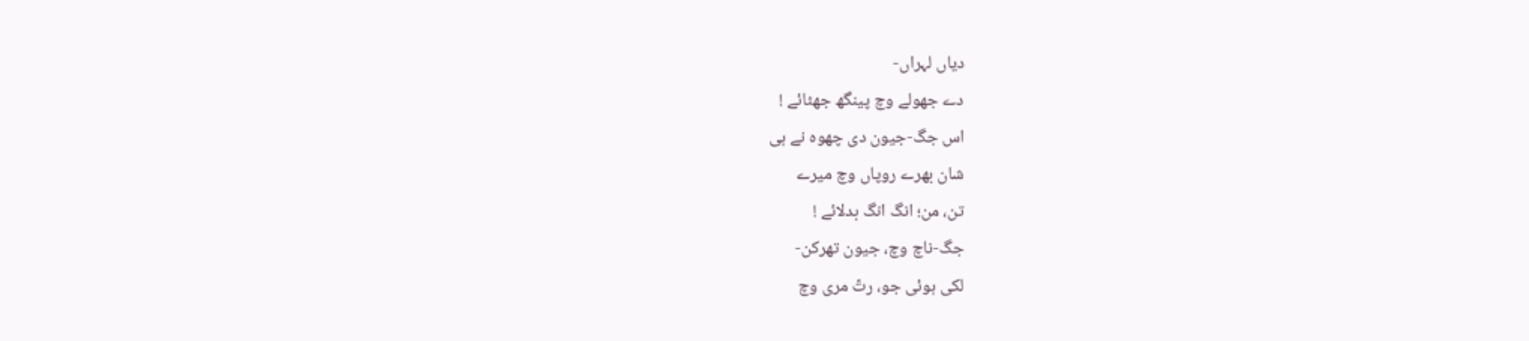دیاں لہراں-
دے جھولے وچ پینگھ جھٹائے !
اس جگ-جیون دی چھوہ نے ہی
شان بھرے روپاں وچ میرے
تن، من؛ انگ انگ بدلائے !
جگ-ناچ وچ، جیون تھرکن-
لکی ہوئی جو، رتّ مری وچ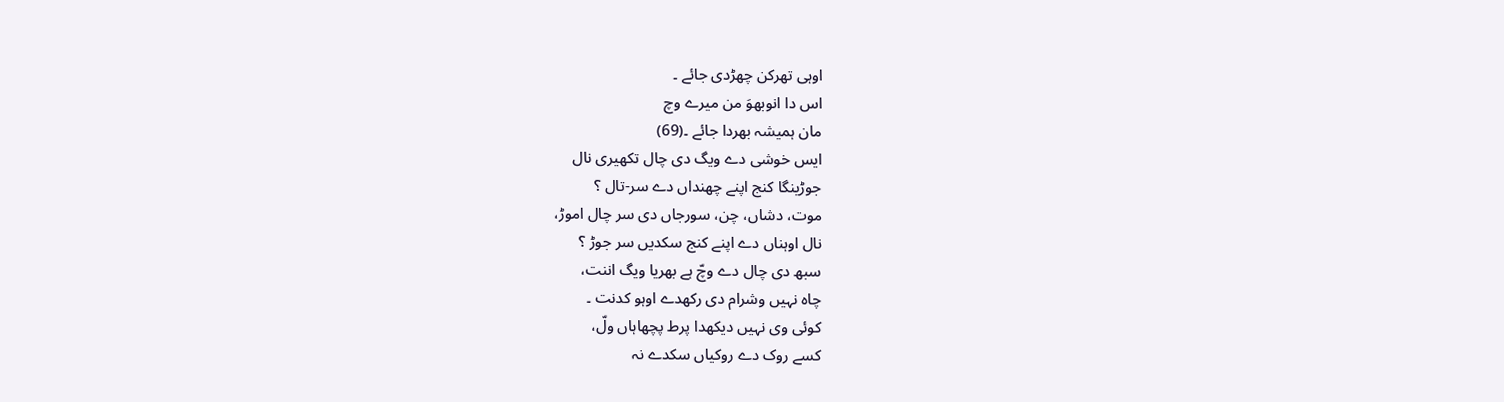اوہی تھرکن چھڑدی جائے ۔
اس دا انوبھوَ من میرے وچ
مان ہمیشہ بھردا جائے ۔(69)
ایس خوشی دے ویگ دی چال تکھیری نال
جوڑینگا کنج اپنے چھنداں دے سر-تال ؟
موت، دشاں، چن، سورجاں دی سر چال اموڑ،
نال اوہناں دے اپنے کنج سکدیں سر جوڑ ؟
سبھ دی چال دے وچّ ہے بھریا ویگ اننت،
چاہ نہیں وشرام دی رکھدے اوہو کدنت ۔
کوئی وی نہیں دیکھدا پرط پچھاہاں ولّ،
کسے روک دے روکیاں سکدے نہ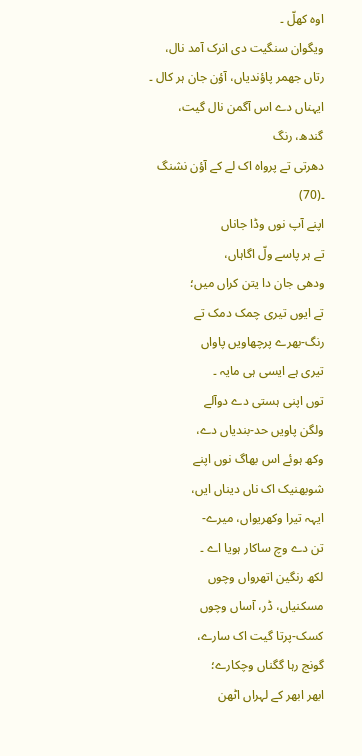اوہ کھلّ ۔
ویگوان سنگیت دی انرک آمد نال،
رتاں جھمر پاؤندیاں، آؤن جان ہر کال ۔
ایہناں دے اس آگمن نال گیت، گندھ، رنگ
دھرتی تے پرواہ اک لے کے آؤن نشنگ ۔(70)
اپنے آپ نوں وڈا جاناں
تے ہر پاسے ولّ اگاہاں،
ودھی جان دا یتن کراں میں؛
تے ایوں تیری چمک دمک تے
رنگ-بھرے پرچھاویں پاواں
تیری ہے ایسی ہی مایہ ۔
توں اپنی ہستی دے دوآلے
ولگن پاویں حد-بندیاں دے،
وکھ ہوئے اس بھاگ نوں اپنے
شوبھنیک اک ناں دیناں ایں،
ایہہ تیرا وکھریواں، میرے-
تن دے وچ ساکار ہویا اے ۔
لکھ رنگین اتھرواں وچوں
مسکنیاں، ڈر، آساں وچوں
کسک-پرتا گیت اک سارے،
گونج رہا گگناں وچکارے؛
ابھر ابھر کے لہراں اٹھن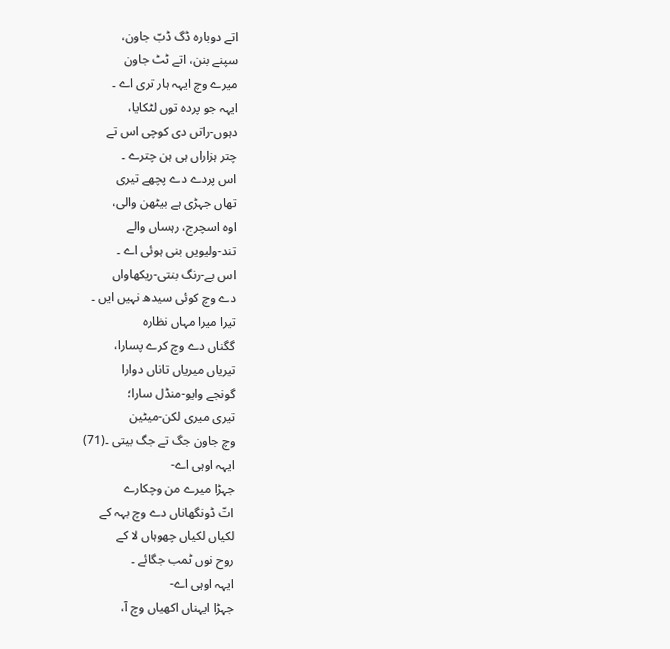اتے دوبارہ ڈگ ڈبّ جاون،
سپنے بنن، اتے ٹٹ جاون
میرے وچ ایہہ ہار تری اے ۔
ایہہ جو پردہ توں لٹکایا،
دہوں-راتں دی کوچی اس تے
چتر ہزاراں ہی ہن چترے ۔
اس پردے دے پچھے تیری
تھاں جہڑی ہے بیٹھن والی،
اوہ اسچرج، رہساں والے
تند-ولیویں بنی ہوئی اے ۔
اس بے-رنگ بنتی-ریکھاواں
دے وچ کوئی سیدھ نہیں ایں ۔
تیرا میرا مہاں نظارہ
گگناں دے وچ کرے پسارا،
تیریاں میریاں تاناں دوارا
گونجے وایو-منڈل سارا؛
تیری میری لکن-میٹین
وچ جاون جگ تے جگ بیتی ۔(71)
ایہہ اوہی اے-
جہڑا میرے من وچکارے
اتّ ڈونگھاناں دے وچ بہہ کے
لکیاں لکیاں چھوہاں لا کے
روح نوں ٹمب جگائے ۔
ایہہ اوہی اے-
جہڑا ایہناں اکھیاں وچ آ،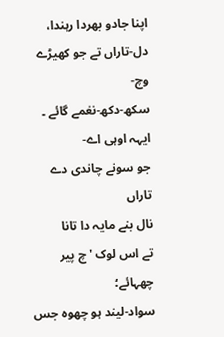اپنا جادو بھردا رہندا،
دل-تاراں تے جو کھیڑے وچ-
سکھ-دکھ-نغمے گائے ۔
ایہہ اوہی اے-
جو سونے چاندی دے تاراں
نال بنے مایہ دا تانا
تے اس لوک 'چ پیر چھہائے؛
سواد-لیند ہو چھوہ جس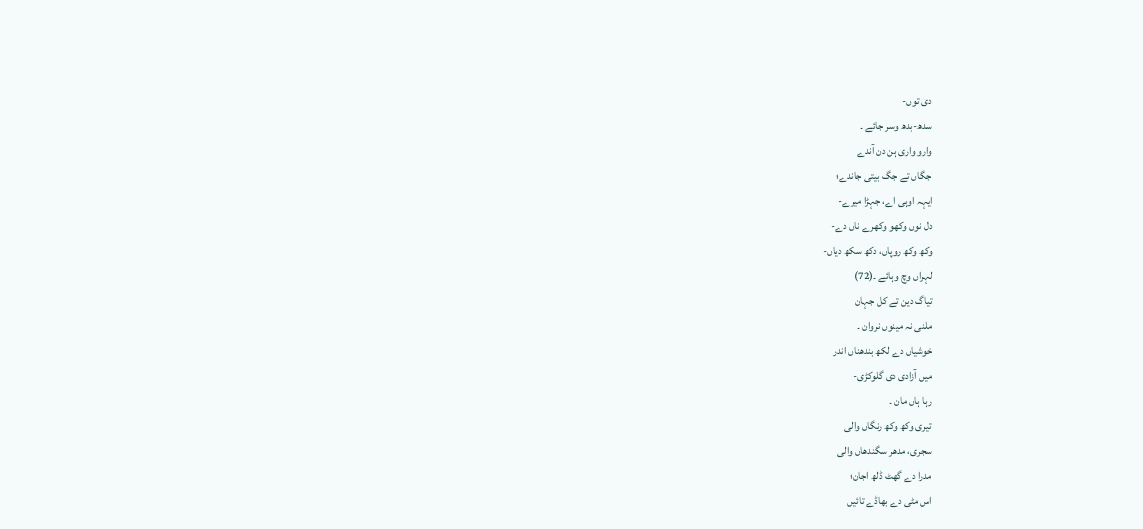دی توں-
سدھ-بدھ وسر جائے ۔
وارو واری ہن دن آندے
جگاں تے جگ بیتی جاندے؛
ایہہ اوہی اے، جہڑا میرے-
دل نوں وکھو وکھرے ناں دے-
وکھ وکھ روپاں، دکھ سکھ دیاں-
لہراں وچ وہائے ۔(72)
تیاگ دین تے کل جہان
ملنی نہ مینوں نروان ۔
خوشیاں دے لکھ بندھناں اندر
میں آزادی دی گلوکڑی-
رہا ہاں مان ۔
تیری وکھ وکھ رنگاں والی
سجری، مدھر سگندھاں والی
مدرا دے گھٹ ڈلھ اجان؛
اس مٹی دے بھاڈے تائیں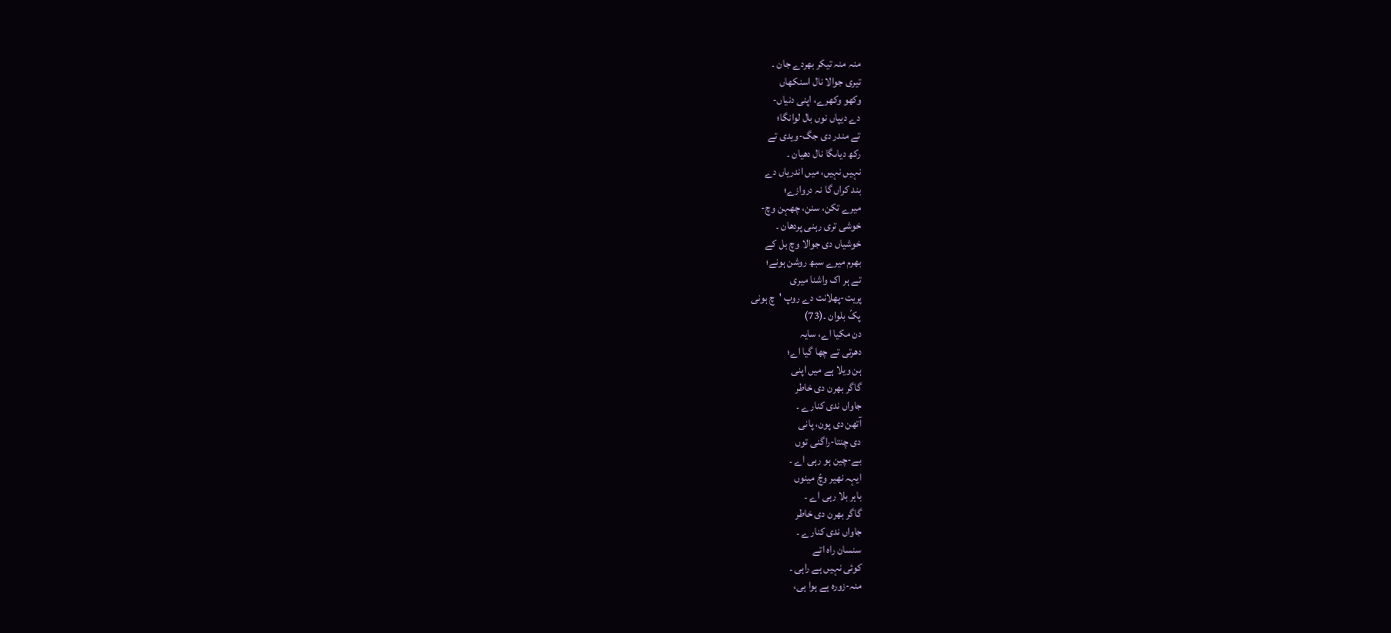منہ منہ تیکر بھردے جان ۔
تیری جوالا نال اسنکھاں
وکھو وکھرے، اپنی دنیاں-
دے دیپاں نوں بال لوانگا؛
تے مندر دی جگ-ویدی تے
رکھ دیاںگا نال دھیان ۔
نہیں نہیں، میں اندریاں دے
بند کراں گا نہ دروازے؛
میرے تکن، سنن، چھہن وچ-
خوشی تری رہنی پردھان ۔
خوشیاں دی جوالا وچ بل کے
بھرم میرے سبھ روشن ہونے؛
تے ہر اک واشنا میری
پریت-پھلانت دے روپ 'چ ہونی
پکّ بلوان ۔(73)
دن مکیا اے، سایہ
دھرتی تے چھا گیا اے؛
ہن ویلا ہے میں اپنی
گاگر بھرن دی خاطر
جاواں ندی کنارے ۔
آتھن دی پون، پانی
دی چنتا-راگنی توں
بے-چین ہو رہی اے ۔
ایہہ نھیر وچّ مینوں
باہر بلا رہی اے ۔
گاگر بھرن دی خاطر
جاواں ندی کنارے ۔
سنسان راہ اتے
کوئی نہیں ہے راہی ۔
منہ-زورہ ہے ہوا ہی،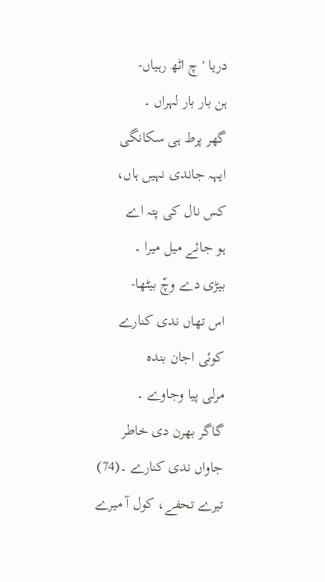دریا 'چ اٹھ رہیاں-
ہن بار بار لہراں ۔
گھر پرط ہی سکانگی
ایہہ جاندی نہیں ہاں،
کس نال کی پتہ اے
ہو جائے میل میرا ۔
بیڑی دے وچّ بیٹھا-
اس تھاں ندی کنارے
کوئی اجان بندہ
مرلی پیا وجاوے ۔
گاگر بھرن دی خاطر
جاواں ندی کنارے ۔(74)
تیرے تحفے، کول آ میرے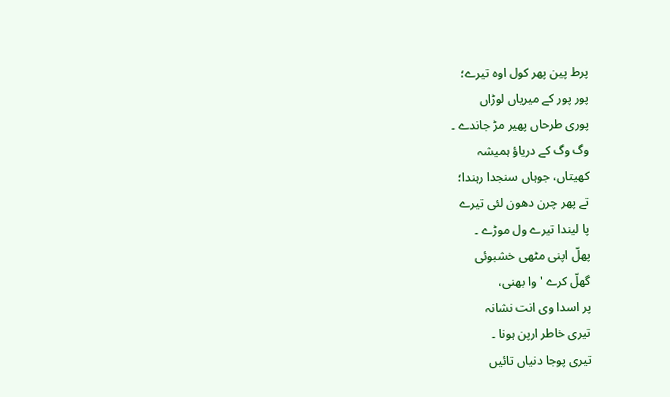پرط پین پھر کول اوہ تیرے؛
پور پور کے میریاں لوڑاں
پوری طرحاں پھیر مڑ جاندے ۔
وگ وگ کے دریاؤ ہمیشہ
کھیتاں، جوہاں سنجدا رہندا؛
تے پھر چرن دھون لئی تیرے
پا لیندا تیرے ول موڑے ۔
پھلّ اپنی مٹھی خشبوئی
گھلّ کرے 'وا بھنی،
پر اسدا وی انت نشانہ
تیری خاطر ارپن ہونا ۔
تیری پوجا دنیاں تائیں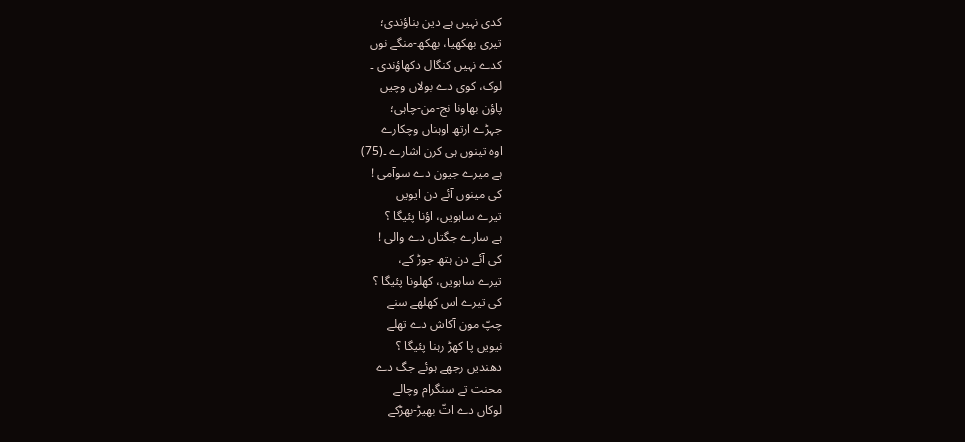کدی نہیں ہے دین بناؤندی؛
تیری بھکھیا، بھکھ-منگے نوں
کدے نہیں کنگال دکھاؤندی ۔
لوک، کوی دے بولاں وچیں
پاؤن بھاونا نج-من-چاہی؛
جہڑے ارتھ اوہناں وچکارے
اوہ تینوں ہی کرن اشارے ۔(75)
ہے میرے جیون دے سوآمی !
کی مینوں آئے دن ایویں
تیرے ساہویں، اؤنا پئیگا ؟
ہے سارے جگتاں دے والی !
کی آئے دن ہتھ جوڑ کے،
تیرے ساہویں، کھلونا پئیگا ؟
کی تیرے اس کھلھے سنے
چپّ مون آکاش دے تھلے
نیویں پا کھڑ رہنا پئیگا ؟
دھندیں رجھے ہوئے جگ دے
محنت تے سنگرام وچالے
لوکاں دے اتّ بھیڑ-بھڑکے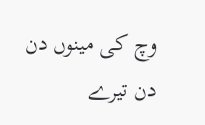وچ کی مینوں دن دن تیرے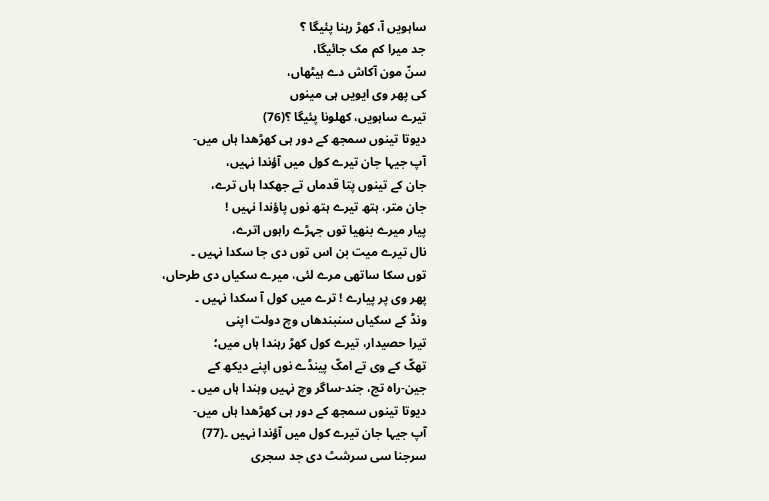ساہویں آ، کھڑ رہنا پئیگا ؟
جد میرا کم مک جائیگا،
سنّ مون آکاش دے ہیٹھاں،
کی پھر وی ایویں ہی مینوں
تیرے ساہویں، کھلونا پئیگا ؟(76)
دیوتا تینوں سمجھ کے دور ہی کھڑھدا ہاں میں-
آپ جیہا جان تیرے کول میں آؤندا نہیں،
جان کے تینوں پتا قدماں تے جھکدا ہاں ترے،
جان متر، ہتھ تیرے ہتھ نوں پاؤندا نہیں !
پیار میرے بنھیا توں جہڑے راہوں اترے،
نال تیرے میت بن اس توں دی جا سکدا نہیں ۔
توں سکا ساتھی مرے لئی، میرے سکیاں دی طرحاں،
پھر وی پر پیارے ! ترے میں کول آ سکدا نہیں ۔
ونڈ کے سکیاں سنبندھاں وچ دولت اپنی
تیرا حصیدار، تیرے کول کھڑ رہندا ہاں میں؛
تھکّ کے وی تے امکّ پینڈے نوں اپنے دیکھ کے
جین-راہ تج، جند-ساگر وچ نہیں وہندا ہاں میں ۔
دیوتا تینوں سمجھ کے دور ہی کھڑھدا ہاں میں-
آپ جیہا جان تیرے کول میں آؤندا نہیں ۔(77)
سرجنا سی سرشٹ دی جد سجری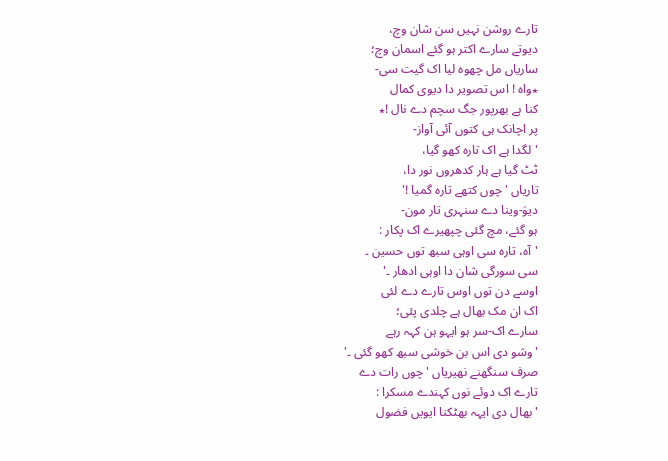تارے روشن نہیں سن شان وچ،
دیوتے سارے اکتر ہو گئے اسمان وچ؛
ساریاں مل چھوہ لیا اک گیت سی-
٭واہ ! اس تصویر دا دیوی کمال
کنا ہے بھرپور جگ سچم دے نال !٭
پر اچانک ہی کتوں آئی آواز-
'لگدا ہے اک تارہ کھو گیا،
ٹٹ گیا ہے ہار کدھروں نور دا،
تاریاں 'چوں کتھے تارہ گمیا !'
دیوَ-وینا دے سنہری تار مون-
ہو گئے، مچ گئی چپھیرے اک پکار :
'آہ، تارہ سی اوہی سبھ توں حسین ۔
سی سورگی شان دا اوہی ادھار ۔'
اوسے دن توں اوس تارے دے لئی
اک ان مک بھال ہے چلدی پئی؛
سارے اک-سر ہو ایہو ہن کہہ رہے
'وشو دی اس بن خوشی سبھ کھو گئی ۔'
صرف سنگھنے نھیریاں 'چوں رات دے
تارے اک دوئے نوں کہندے مسکرا :
'بھال دی ایہہ بھٹکنا ایویں فضول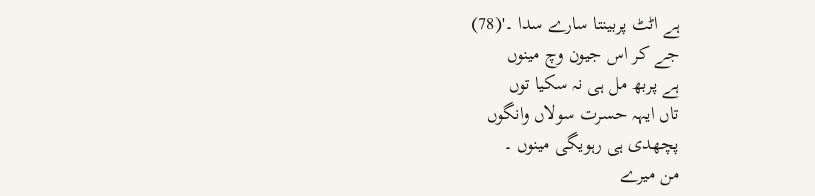ہے اٹٹ پربینتا سارے سدا ۔'(78)
جے کر اس جیون وچ مینوں
ہے پربھ مل ہی نہ سکیا توں
تاں ایہہ حسرت سولاں وانگوں
پچھدی ہی رہویگی مینوں ۔
من میرے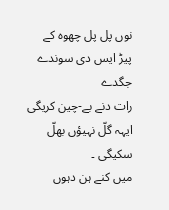نوں پل پل چھوہ کے
پیڑ ایس دی سوندے جگدے
رات دنے بے-چین کریگی
ایہہ گلّ نہیؤں بھلّ سکیگی ۔
میں کنے ہن دہوں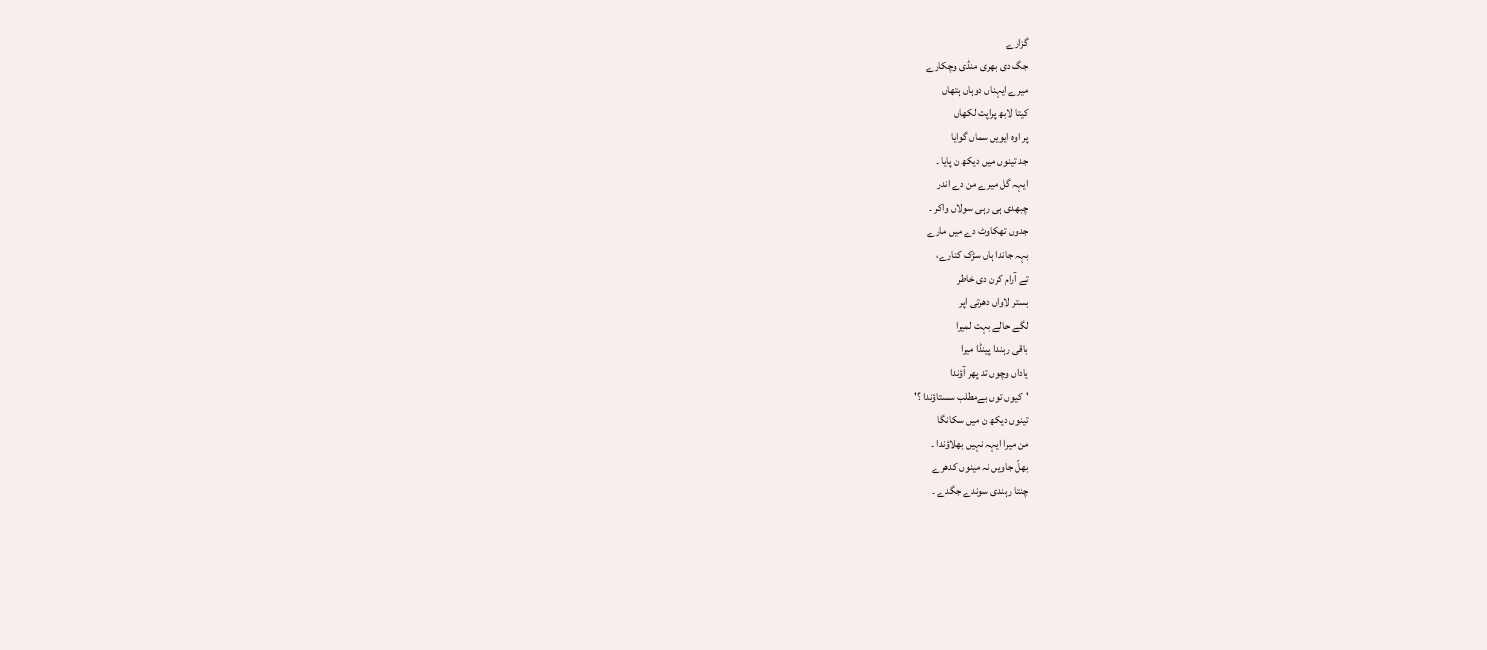گزارے
جگ دی بھری منڈی وچکارے
میرے ایہناں دوہاں ہتھاں
کیتا لابھ پراپت لکھاں
پر اوہ ایویں سماں گوایا
جد تینوں میں دیکھ ن پایا ۔
ایہہ گل میرے من دے اندر
چبھدی ہی رہی سولاں واکر ۔
جدوں تھکاوٹ دے میں مارے
بہہ جاندا ہاں سڑک کنارے،
تے آرام کرن دی خاطر
بستر لاواں دھرتی اپر
لگے حالے بہت لمیرا
باقی رہندا پینڈا میرا
یاداں وچوں تد پھر آؤندا
'کیوں توں بےمطلب سستاؤندا ؟'
تینوں دیکھ ن میں سکانگا
من میرا ایہہ نہیں بھلاؤندا ۔
بھلّ جاویں نہ مینوں کدھرے
چنتا رہندی سوندے جگدے ۔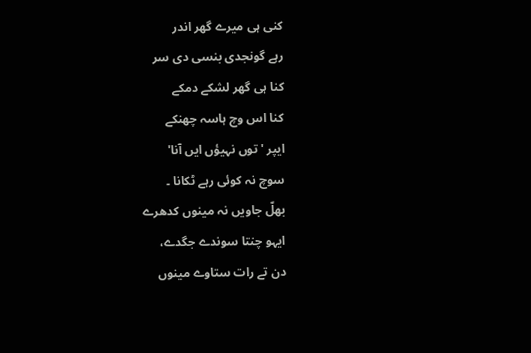کنی ہی میرے گھر اندر
رہے گونجدی بنسی دی سر
کنا ہی گھر لشکے دمکے
کنا اس وچ ہاسہ چھنکے
ایپر 'توں نہیؤں ایں آنا'
سوچ نہ کوئی رہے ٹکانا ۔
بھلّ جاویں نہ مینوں کدھرے
ایہو چنتا سوندے جگدے،
دن تے رات ستاوے مینوں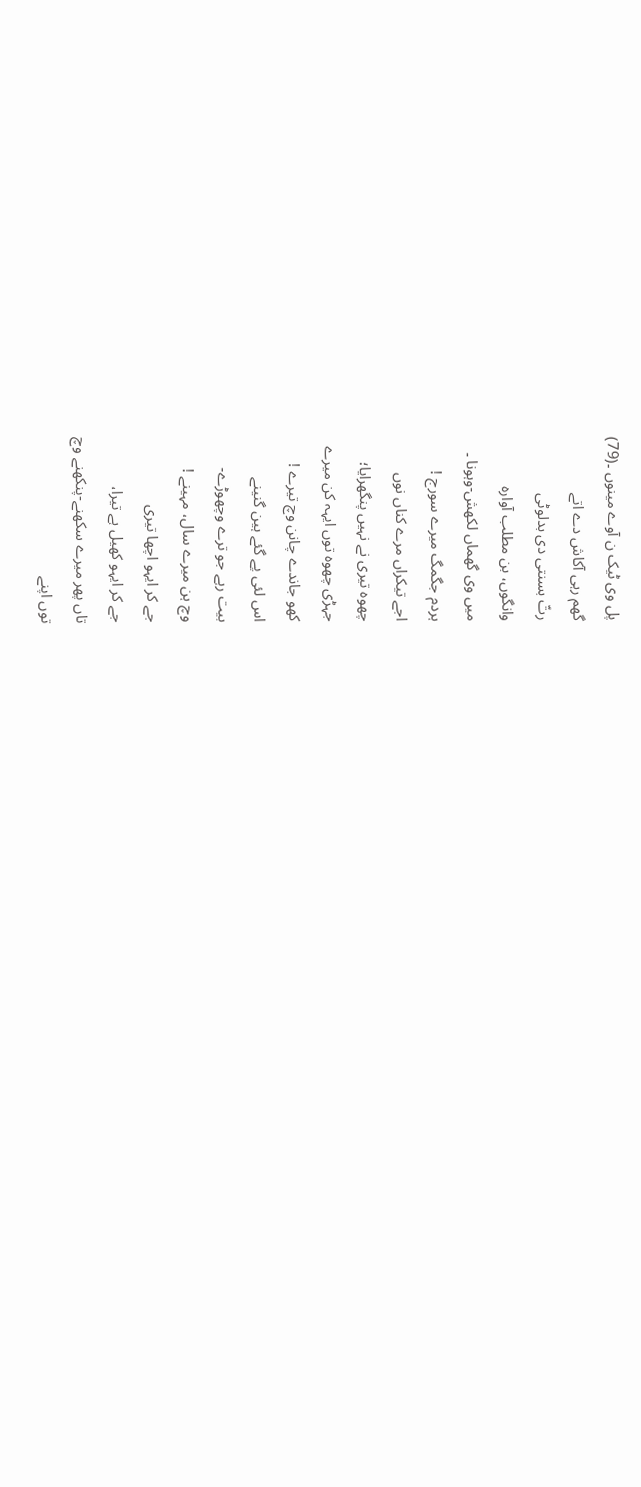پل وی ٹیک ن آوے مینوں ۔(79)
گھم رہی آکاش دے اتے
رتّ بسنتی دی بدلوٹی
وانگوں، بن مطلب آوارہ
میں وی گھماں لکھش-وہونا ۔
ہردم جگمگ میرے سورج !
اجے تیکراں مرے کناں نوں
چھوہ تیری نے نہیں پنگھرایا؛
جہڑی چھوہ توں ایہہ کن میرے
کھو جاندے چانن وچ تیرے !
اس لئی پے گئے ہین گنینے
بیت رہے جو ترے وچھوڑے-
وچ ہن میرے سال، مہینے !
جے کر ایہو اچھا تیری
جے کر ایہو کھیل ہے تیرا،
تاں پھر میرے سکھنے-پنکھنے وچ
توں اپنے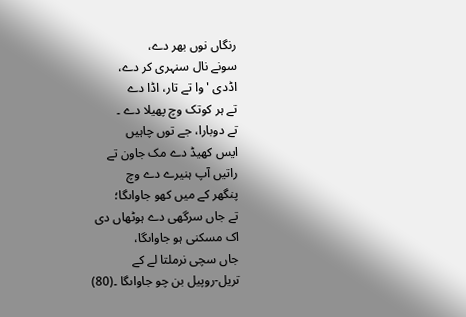رنگاں نوں بھر دے،
سونے نال سنہری کر دے،
اڈدی 'وا تے تار، اڈا دے
تے ہر کوتک وچ پھیلا دے ۔
تے دوبارا، جے توں چاہیں
ایس کھیڈ دے مک جاون تے
راتیں آپ ہنیرے دے وچ
پنگھر کے میں کھو جاواںگا؛
تے جاں سرگھی دے ہوٹھاں دی
اک مسکنی ہو جاواںگا،
جاں سچی نرملتا لے کے
تریل-روپیل بن چو جاواںگا ۔(80)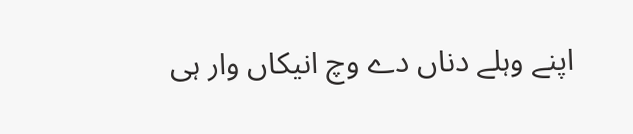اپنے وہلے دناں دے وچ انیکاں وار ہی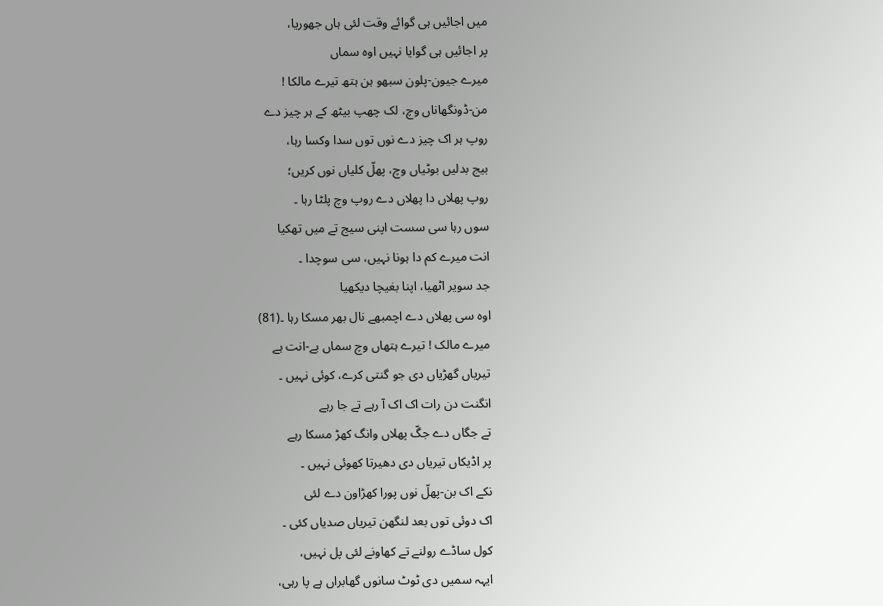میں اجائیں ہی گوائے وقت لئی ہاں جھوریا،
پر اجائیں ہی گوایا نہیں اوہ سماں
میرے جیون-پلون سبھو ہن ہتھ تیرے مالکا !
من-ڈونگھاناں وچ، لک چھپ بیٹھ کے ہر چیز دے
روپ ہر اک چیز دے نوں توں سدا وکسا رہا،
بیج بدلیں بوٹیاں وچ، پھلّ کلیاں نوں کریں؛
روپ پھلاں دا پھلاں دے روپ وچ پلٹا رہا ۔
سوں رہا سی سست اپنی سیج تے میں تھکیا
انت میرے کم دا ہونا نہیں، سی سوچدا ۔
جد سویر اٹھیا، اپنا بغیچا دیکھیا
اوہ سی پھلاں دے اچمبھے نال بھر مسکا رہا ۔(81)
میرے مالک ! تیرے ہتھاں وچ سماں بے-انت ہے
تیریاں گھڑیاں دی جو گنتی کرے، کوئی نہیں ۔
انگنت دن رات اک اک آ رہے تے جا رہے
تے جگاں دے جگّ پھلاں وانگ کھڑ مسکا رہے
پر اڈیکاں تیریاں دی دھیرتا کھوئی نہیں ۔
نکے اک بن-پھلّ نوں پورا کھڑاون دے لئی
اک دوئی توں بعد لنگھن تیریاں صدیاں کئی ۔
کول ساڈے رولنے تے کھاونے لئی پل نہیں،
ایہہ سمیں دی ٹوٹ سانوں گھابراں ہے پا رہی،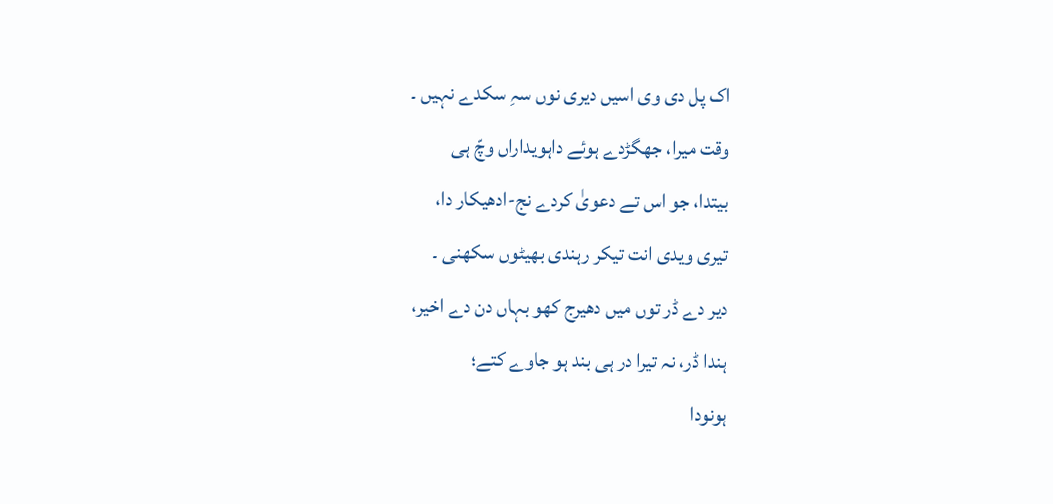اک پل دی وی اسیں دیری نوں سہِ سکدے نہیں ۔
وقت میرا، جھگڑدے ہوئے داہویداراں وچّ ہی
بیتدا، جو اس تے دعویٰ کردے نج-ادھیکار دا،
تیری ویدی انت تیکر رہندی بھیٹوں سکھنی ۔
دیر دے ڈر توں میں دھیرج کھو بہاں دن دے اخیر،
ہندا ڈر، نہ تیرا در ہی بند ہو جاوے کتے؛
ہونودا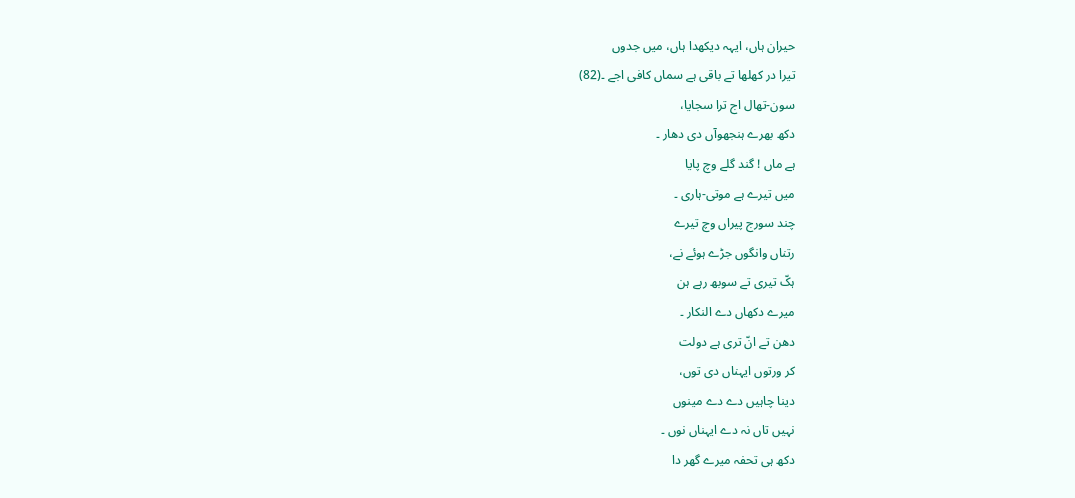حیران ہاں، ایہہ دیکھدا ہاں، میں جدوں
تیرا در کھلھا تے باقی ہے سماں کافی اجے ۔(82)
سون-تھال اج ترا سجایا،
دکھ بھرے ہنجھوآں دی دھار ۔
ہے ماں ! گند گلے وچ پایا
میں تیرے ہے موتی-ہاری ۔
چند سورج پیراں وچ تیرے
رتناں وانگوں جڑے ہوئے نے،
ہکّ تیری تے سوبھ رہے ہن
میرے دکھاں دے النکار ۔
دھن تے انّ تری ہے دولت
کر ورتوں ایہناں دی توں،
دینا چاہیں دے دے مینوں
نہیں تاں نہ دے ایہناں نوں ۔
دکھ ہی تحفہ میرے گھر دا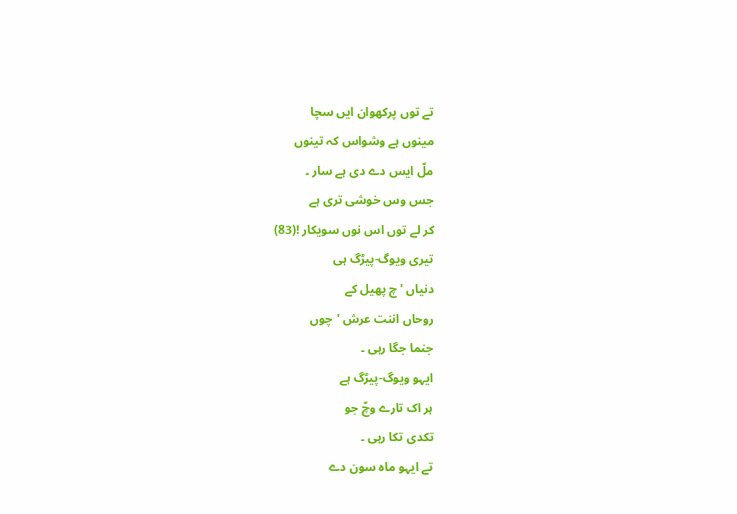تے توں پرکھوان ایں سچا
مینوں ہے وشواس کہ تینوں
ملّ ایس دے دی ہے سار ۔
جس وس خوشی تری ہے
کر لے توں اس نوں سویکار !(83)
تیری ویوگ-پیڑگ ہی
دنیاں 'چ پھیل کے
روحاں اننت عرش 'چوں
جنما جگا رہی ۔
ایہو ویوگ-پیڑگ ہے
ہر اک تارے وچّ جو
تکدی تکا رہی ۔
تے ایہو ماہ سون دے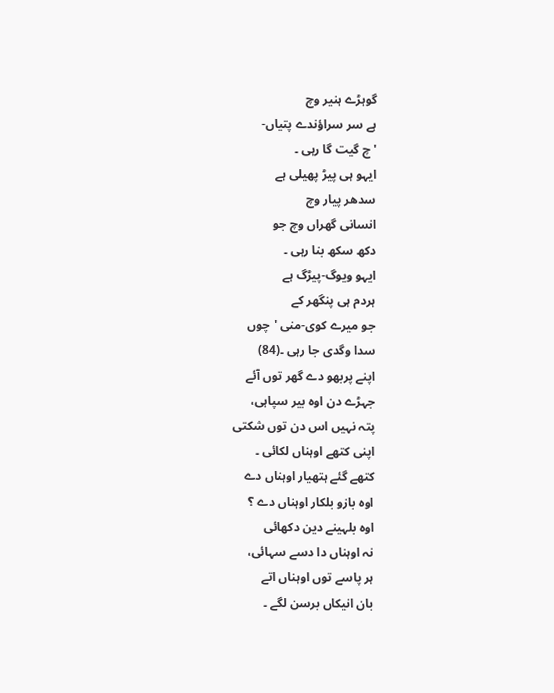گوہڑے ہنیر وچ
ہے سر سراؤندے پتیاں-
'چ گیت گا رہی ۔
ایہو ہی پیڑ پھیلی ہے
سدھر پیار وچ
انسانی گھراں وچ جو
دکھ سکھ بنا رہی ۔
ایہو ویوگ-پیڑگ ہے
ہردم ہی پنگھر کے
جو میرے کوی-منی 'چوں
سدا وگدی جا رہی ۔(84)
اپنے پربھو دے گھر توں آئے
جہڑے دن اوہ بیر سپاہی،
پتہ نہیں اس دن توں شکتی
اپنی کتھے اوہناں لکائی ۔
کتھے گئے ہتھیار اوہناں دے
اوہ بازو بلکار اوہناں دے ؟
اوہ بلہینے دین دکھائی
نہ اوہناں دا دسے سہائی،
ہر پاسے توں اوہناں اتے
بان انیکاں برسن لگے ۔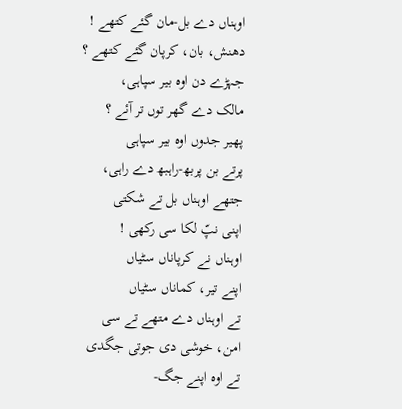اوہناں دے بل-مان گئے کتھے !
دھنش، بان، کرپان گئے کتھے ؟
جہڑے دن اوہ بیر سپاہی،
مالک دے گھر توں تر آئے ؟
پھیر جدوں اوہ بیر سپاہی
پرتے بن پربھ-راہبھ دے راہی،
جتھے اوہناں بل تے شکتی
اپنی نپّ لکا سی رکھی !
اوہناں نے کرپاناں سٹیاں
اپنے تیر، کماناں سٹیاں
تے اوہناں دے متھے تے سی
امن، خوشی دی جوتی جگدی
تے اوہ اپنے جگ-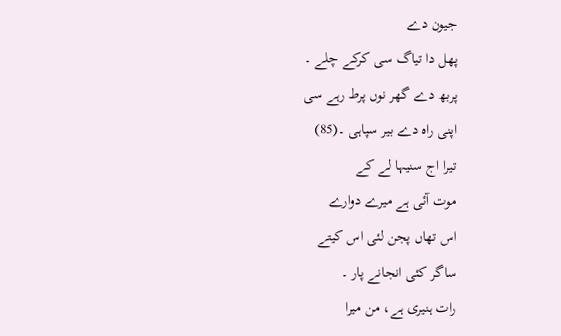جیون دے
پھل دا تیاگ سی کرکے چلے ۔
پربھ دے گھر نوں پرط رہے سی
اپنی راہ دے بیر سپاہی ۔(85)
تیرا اج سنیہا لے کے
موت آئی ہے میرے دوارے
اس تھاں پجن لئی اس کیتے
ساگر کئی انجانے پار ۔
رات ہنیری ہے، من میرا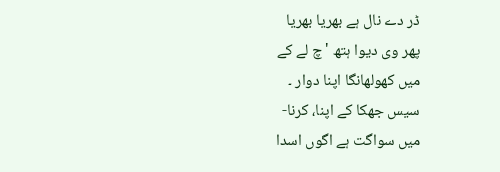ڈر دے نال ہے بھریا بھریا
پھر وی دیوا ہتھ 'چ لے کے
میں کھولھانگا اپنا دوار ۔
سیس جھکا کے اپنا، کرنا-
میں سواگت ہے اگوں اسدا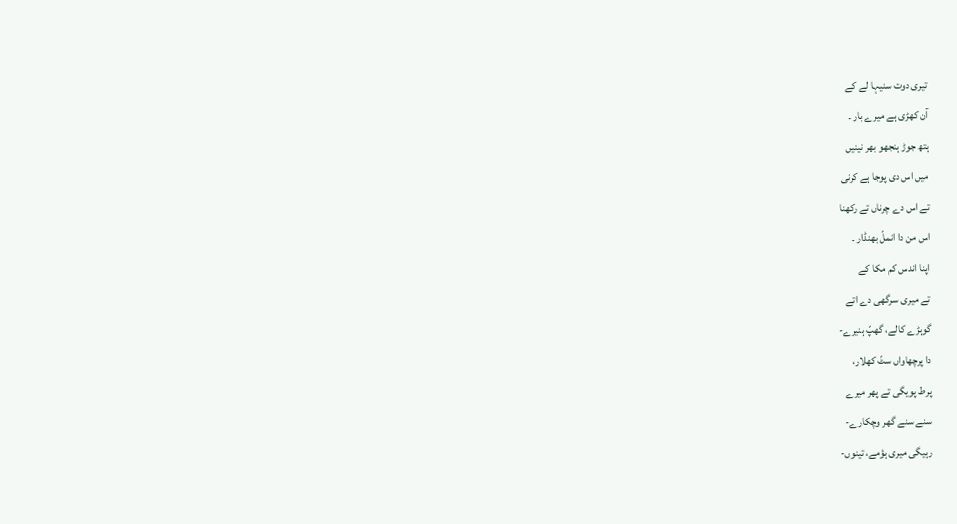تیری دوت سنیہا لے کے
آن کھڑی ہے میرے بار ۔
ہتھ جوڑ ہنجھو بھر نینیں
میں اس دی پوجا ہے کرنی
تے اس دے چرناں تے رکھنا
اس من دا انملّ بھنڈار ۔
اپنا اندس کم مکا کے
تے میری سرگھی دے اتے
گوہڑے کالے، گھپّ ہنیرے-
دا پرچھاواں سٹّ کھلار،
پرط پویگی تے پھر میرے
سنے سنے گھر وچکارے-
رہیگی میری ہؤمے، تینوں-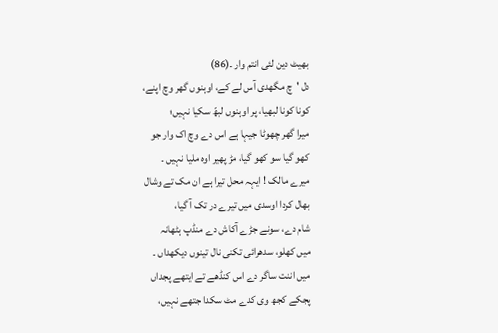بھیٹ دین لئی انتم وار ۔(86)
دل 'چ مگھدی آس لے کے، اوہنوں گھر وچ اپنے،
کونا کونا لبھیا، پر اوہنوں لبھّ سکیا نہیں؛
میرا گھر چھوٹا جیہا ہے اس دے وچ اک وار جو
کھو گیا سو کھو گیا، مڑ پھیر اوہ ملیا نہیں ۔
میرے مالک ! ایہہ محل تیرا ہے ان مک تے وشال
بھال کردا اوسدی میں تیرے در تک آ گیا،
شام دے، سونے جڑے آکاش دے منڈپ ہٹھانہ
میں کھلو، سدھرائی تکنی نال تینوں دیکھداں ۔
میں اننت ساگر دے اس کنڈھے تے ایتھے پجداں
پجکے کجھ وی کدے مٹ سکدا جتھے نہیں،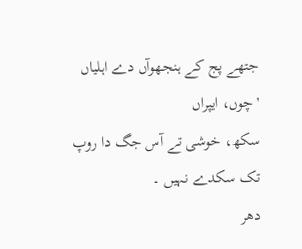جتھے پج کے ہنجھوآں دے اہلیاں 'چوں، ایپراں
سکھ، خوشی تے آس جگ دا روپ تک سکدے نہیں ۔
دھر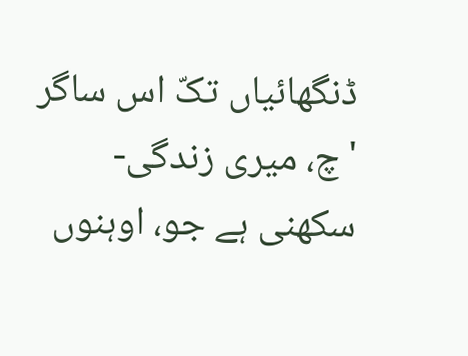ڈنگھائیاں تکّ اس ساگر 'چ، میری زندگی-
سکھنی ہے جو، اوہنوں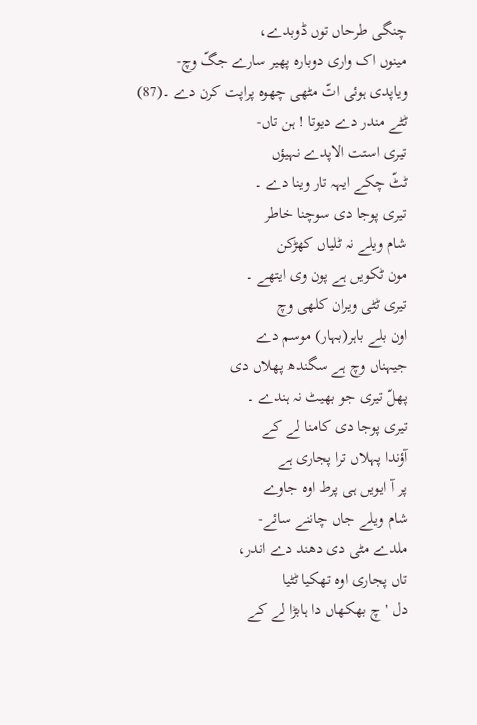چنگی طرحاں توں ڈوبدے،
مینوں اک واری دوبارہ پھیر سارے جگّ وچ-
ویاپدی ہوئی اتّ مٹھی چھوہ پراپت کرن دے ۔(87)
ٹٹے مندر دے دیوتا ! ہن تاں-
تیری استت الاپدے نہیؤں
ٹٹّ چکے ایہہ تار وینا دے ۔
تیری پوجا دی سوچنا خاطر
شام ویلے نہ ٹلیاں کھڑکن
مون ٹکویں ہے پون وی ایتھے ۔
تیری ٹٹی ویران کلھی وچ
اون بلے باہر(بہار) موسم دے
جیہناں وچ ہے سگندھ پھلاں دی
پھلّ تیری جو بھیٹ نہ ہندے ۔
تیری پوجا دی کامنا لے کے
آؤندا پہلاں ترا پجاری ہے
پر آ ایویں ہی پرط اوہ جاوے
شام ویلے جاں چاننے سائے-
ملدے مٹی دی دھند دے اندر،
تاں پجاری اوہ تھکیا ٹٹیا
دل 'چ بھکھاں دا ہابڑا لے کے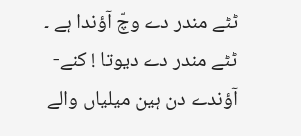ٹٹے مندر دے وچّ آؤندا ہے ۔
ٹٹے مندر دے دیوتا ! کنے-
آؤندے دن ہین میلیاں والے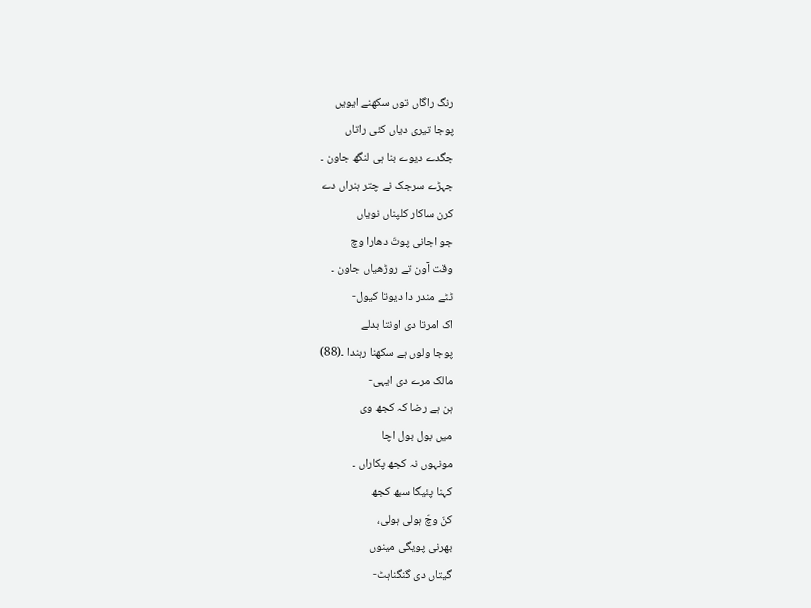رنگ راگاں توں سکھنے ایویں
پوجا تیری دیاں کئی راتاں
جگدے دیوے بنا ہی لنگھ جاون ۔
جہڑے سرجک نے چتر ہنراں دے
کرن ساکار کلپناں نویاں
جو اجانی پوتّ دھارا وچ
وقت آون تے روڑھیاں جاون ۔
ٹٹے مندر دا دیوتا کیول-
اک امرتا دی اونتا بدلے
پوجا ولوں ہے سکھنا رہندا ۔(88)
مالک مرے دی ایہی-
ہن ہے رضا کہ کجھ وی
میں بول بول اچا
مونہوں نہ کجھ پکاراں ۔
کہنا پئیگا سبھ کجھ
کنّ وچّ ہولی ہولی،
بھرنی پویگی مینوں
گیتاں دی گنگناہٹ-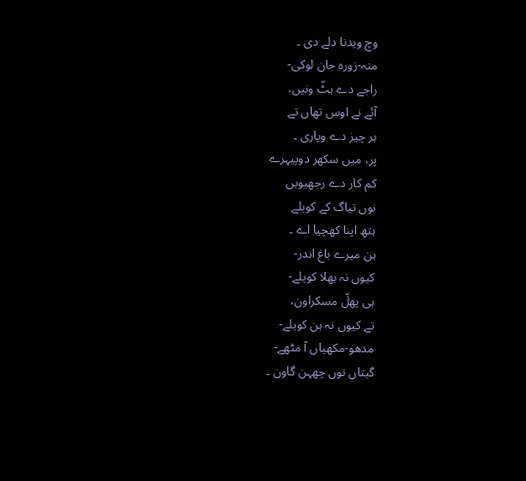وچ ویدنا دلے دی ۔
منہ-زورہ جان لوکی-
راجے دے ہٹّ ونیں،
آئے نے اوس تھاں تے
ہر چیز دے وپاری ۔
پر، میں سکھر دوپیہرے
کم کار دے رجھیویں
نوں تیاگ کے کویلے
ہتھ اپنا کھچیا اے ۔
ہن میرے باغ اندر-
کیوں نہ بھلا کویلے-
ہی پھلّ مسکراون،
تے کیوں نہ ہن کویلے-
مدھو-مکھیاں آ مٹھے-
گیتاں نوں چھہن گاون ۔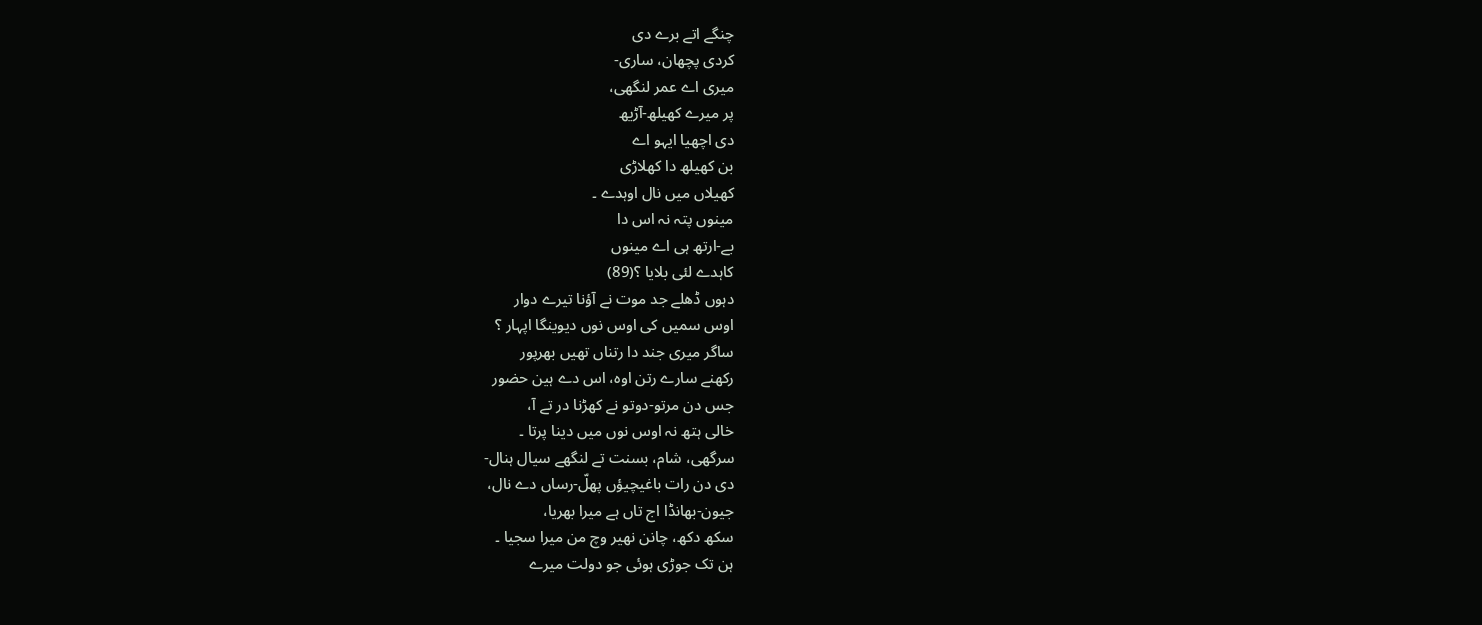چنگے اتے برے دی
کردی پچھان، ساری-
میری اے عمر لنگھی،
پر میرے کھیلھ-آڑیھ
دی اچھیا ایہو اے
بن کھیلھ دا کھلاڑی
کھیلاں میں نال اوہدے ۔
مینوں پتہ نہ اس دا
بے-ارتھ ہی اے مینوں
کاہدے لئی بلایا ؟(89)
دہوں ڈھلے جد موت نے آؤنا تیرے دوار
اوس سمیں کی اوس نوں دیوینگا اپہار ؟
ساگر میری جند دا رتناں تھیں بھرپور
رکھنے سارے رتن اوہ، اس دے ہین حضور
جس دن مرتو-دوتو نے کھڑنا در تے آ،
خالی ہتھ نہ اوس نوں میں دینا پرتا ۔
سرگھی، شام، بسنت تے لنگھے سیال ہنال-
دی دن رات باغیچیؤں پھلّ-رساں دے نال،
جیون-بھانڈا اج تاں ہے میرا بھریا،
سکھ دکھ، چانن نھیر وچ من میرا سجیا ۔
ہن تک جوڑی ہوئی جو دولت میرے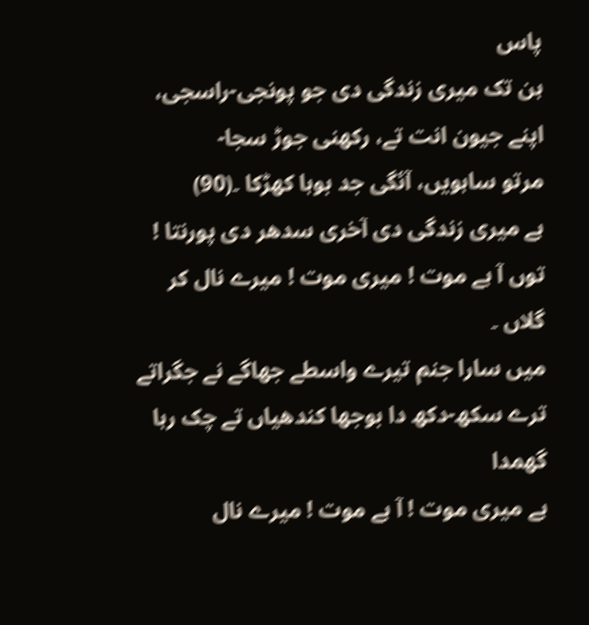پاس
ہن تک میری زندگی دی جو پونجی-راسجی،
اپنے جیون انت تے، رکھنی جوڑ سجا-
مرتو ساہویں، آئگی جد بوہا کھڑکا ۔(90)
ہے میری زندگی دی آخری سدھر دی پورنتا !
توں آ ہے موت ! میری موت ! میرے نال کر گلاں ۔
میں سارا جنم تیرے واسطے جھاگے نے جگراتے
ترے سکھ-دکھ دا بوجھا کندھیاں تے چک رہا گھمدا
ہے میری موت ! آ ہے موت ! میرے نال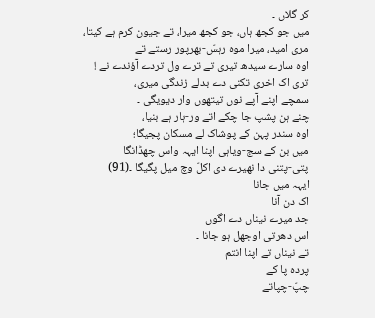کر گلاں ۔
میں جو کجھ ہاں، جو کجھ میرا، تے جیون کرم ہے کیتا،
مری امید، میرا موہ رہسّ-بھرپور رستے تے
اوہ سارے سیدھ تیری تے ترے ول تردے آؤندے نے !
تری اک اخری تکنی دے بدلے زندگی میری،
سمچے اپنے آپے نوں تیتھوں وار دیویگی ۔
چنے ہن پشپ جا چکے اتے ور-ہار ہے بنیا،
اوہ سندر پہن کے پوشاک لے مسکان پجیگا؛
میں بن کے سج-ویاہی اپنا ایہہ واس چھڈانگا
پتی-پتنی دا نھیرے دی اکلّ وچ میل پگیگا ۔(91)
ایہہ میں جانا
اک دن آنا
جد میرے نیناں دے اگوں
اس دھرتی اوجھل ہو جانا ۔
تے نیناں تے اپنا انتم
پردہ پا کے
چپّ-چپاتے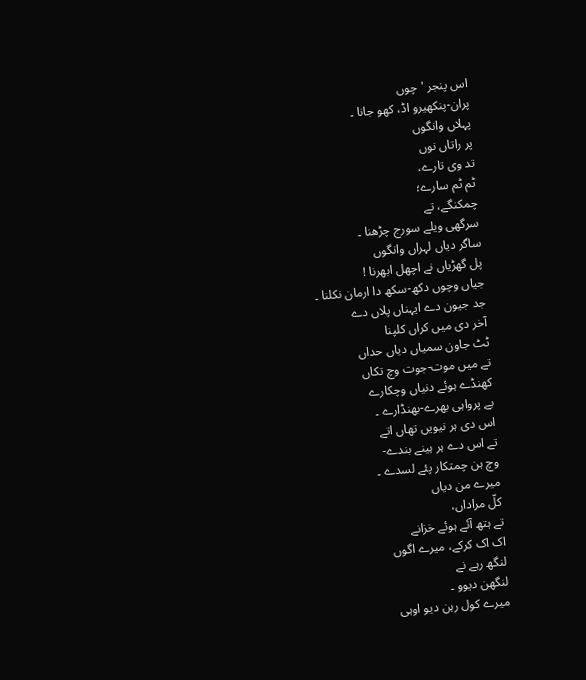اس پنجر 'چوں
پران-پنکھیرو اڈ، کھو جانا ۔
پہلاں وانگوں
پر راتاں نوں
تد وی تارے،
ٹم ٹم سارے؛
چمکنگے، تے
سرگھی ویلے سورج چڑھنا ۔
ساگر دیاں لہراں وانگوں
پل گھڑیاں نے اچھل ابھرنا !
جیاں وچوں دکھ-سکھ دا ارمان نکلنا ۔
جد جیون دے ایہناں پلاں دے
آخر دی میں کراں کلپنا
ٹٹ جاون سمیاں دیاں حداں
تے میں موت-جوت وچ تکاں
کھنڈے ہوئے دنیاں وچکارے
بے پرواہی بھرے-بھنڈارے ۔
اس دی ہر نیویں تھاں اتے
تے اس دے ہر ہینے بندے-
وچ ہن چمتکار پئے لسدے ۔
میرے من دیاں
کلّ مراداں،
تے ہتھ آئے ہوئے خزانے
اک اک کرکے، میرے اگوں
لنگھ رہے نے
لنگھن دیوو ۔
میرے کول رہن دیو اوہی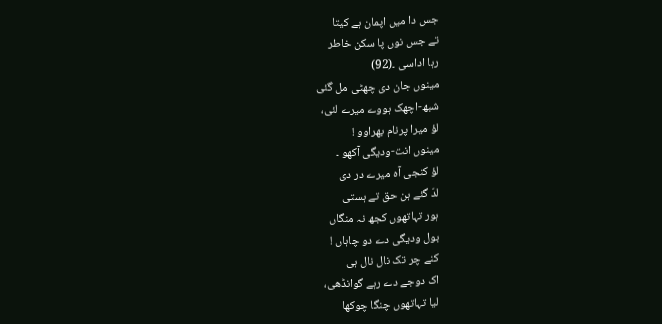جس دا میں اپمان ہے کیتا
تے جس نوں پا سکن خاطر
رہا اداسی ۔(92)
مینوں جان دی چھٹی مل گئی
شبھ-اچھک ہووے میرے لئی،
لؤ میرا پرنام بھراوو !
مینوں انت-ودیگی آکھو ۔
لؤ کنجی آہ میرے در دی
لدّ گئے ہن حق تے ہستی
ہور تہاتھوں کجھ نہ منگاں
بول ودیگی دے دو چاہاں !
کنے چر تک نال نال ہی
اک دوجے دے رہے گوانڈھی،
لیا تہاتھوں چنگا چوکھا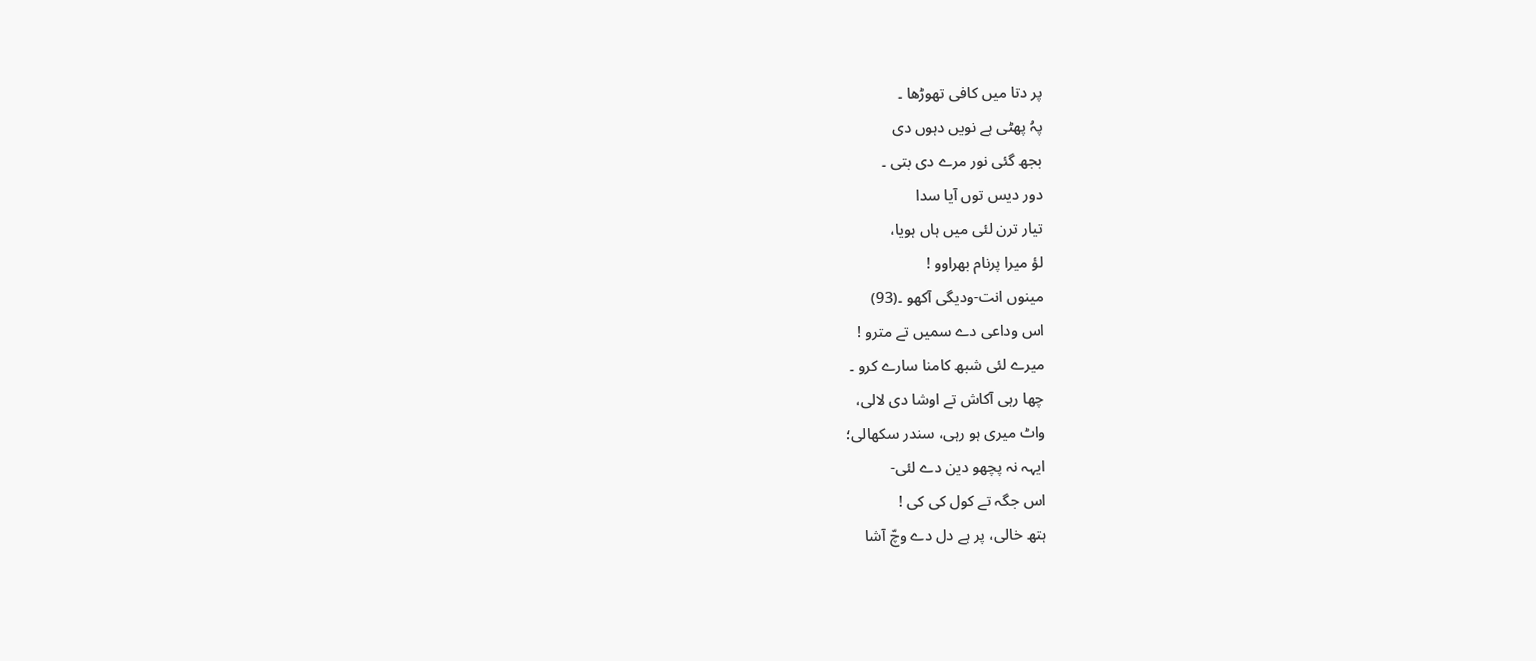پر دتا میں کافی تھوڑھا ۔
پہُ پھٹی ہے نویں دہوں دی
بجھ گئی نور مرے دی بتی ۔
دور دیس توں آیا سدا
تیار ترن لئی میں ہاں ہویا،
لؤ میرا پرنام بھراوو !
مینوں انت-ودیگی آکھو ۔(93)
اس وداعی دے سمیں تے مترو !
میرے لئی شبھ کامنا سارے کرو ۔
چھا رہی آکاش تے اوشا دی لالی،
واٹ میری ہو رہی، سندر سکھالی؛
ایہہ نہ پچھو دین دے لئی-
اس جگہ تے کول کی کی !
ہتھ خالی، پر ہے دل دے وچّ آشا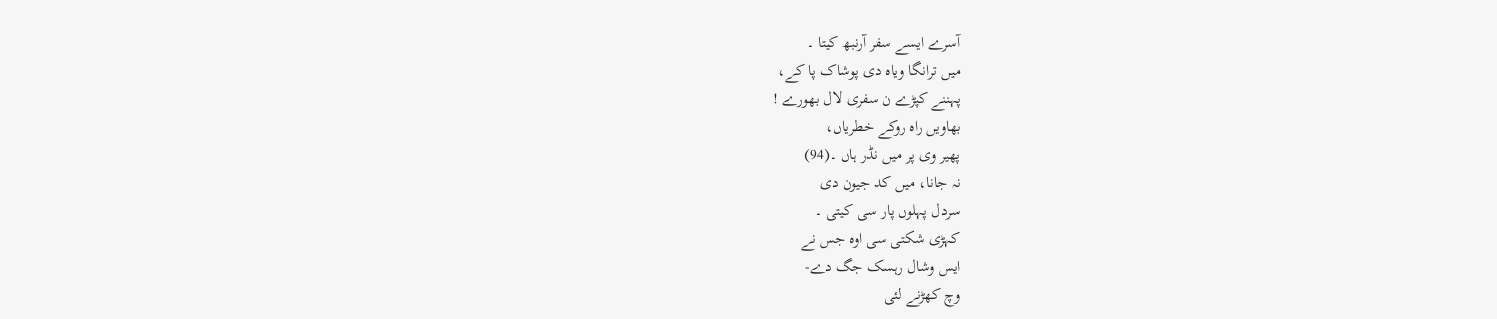آسرے ایسے سفر آرنبھ کیتا ۔
میں ترانگا ویاہ دی پوشاک پا کے،
پہننے کپڑے ن سفری لال بھورے !
بھاویں راہ روکے خطریاں،
پھیر وی پر میں نڈر ہاں ۔(94)
نہ جانا، میں کد جیون دی
سردل پہلوں پار سی کیتی ۔
کہڑی شکتی سی اوہ جس نے
ایس وشال رہسک جگ دے-
وچ کھڑنے لئی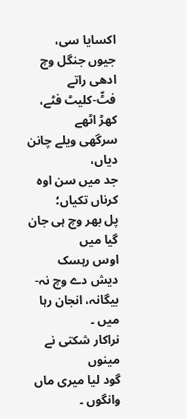اکسایا سی،
جیوں جنگل وچ ادھی راتے
فٹّ-کلیٹ فٹے، کھڑ اٹھے
سرگھی ویلے چانن دیاں،
جد میں سن اوہ کرناں تکیاں؛
پل بھر وچ ہی جان گیا میں
اوس رہسک دیش دے وچ نہ-
بیگانہ، انجان رہا میں ۔
نراکار شکتی نے مینوں
گود لیا میری ماں وانگوں ۔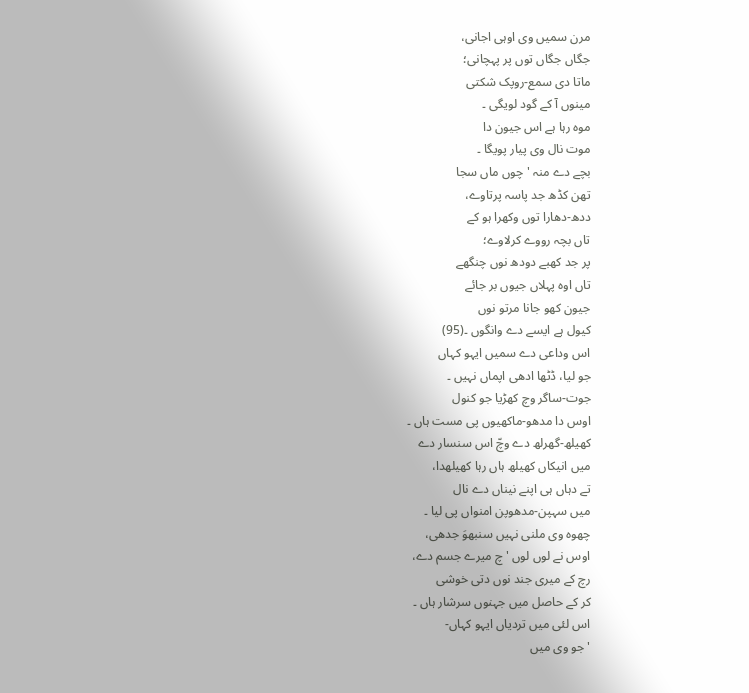مرن سمیں وی اوہی اجانی،
جگاں جگاں توں پر پہچانی؛
ماتا دی سمع-روپک شکتی
مینوں آ کے گود لویگی ۔
موہ رہا ہے اس جیون دا
موت نال وی پیار پویگا ۔
بچے دے منہ 'چوں ماں سجا
تھن کڈھ جد پاسہ پرتاوے،
ددھ-دھارا توں وکھرا ہو کے
تاں بچہ رووے کرلاوے؛
پر جد کھبے دودھ نوں چنگھے
تاں اوہ پہلاں جیوں بر جائے
جیون کھو جانا مرتو نوں
کیول ہے ایسے دے وانگوں ۔(95)
اس وداعی دے سمیں ایہو کہاں
جو لیا، ڈٹھا ادھی اپماں نہیں ۔
جوت-ساگر وچ کھڑیا جو کنول
اوس دا مدھو-ماکھیوں پی مست ہاں ۔
کھیلھ-گھرلھ دے وچّ اس سنسار دے
میں انیکاں کھیلھ ہاں رہا کھیلھدا،
تے دہاں ہی اپنے نیناں دے نال
میں سہپن-مدھوپن امنواں پی لیا ۔
چھوہ وی ملنی نہیں سنبھوَ جدھی،
اوس نے لوں لوں 'چ میرے جسم دے،
رچ کے میری جند نوں دتی خوشی
کر کے حاصل میں جہنوں سرشار ہاں ۔
اس لئی میں تردیاں ایہو کہاں-
'جو وی میں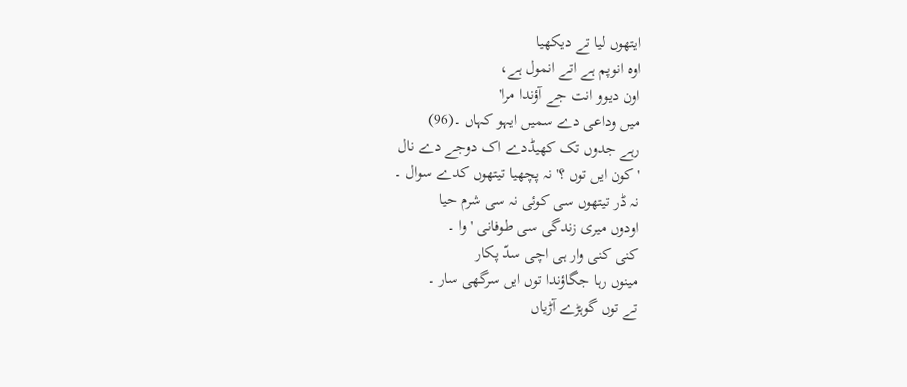ایتھوں لیا تے دیکھیا
اوہ انوپم ہے اتے انمول ہے،
اون دیوو انت جے آؤندا مرا'
میں وداعی دے سمیں ایہو کہاں ۔(96)
رہے جدوں تک کھیڈدے اک دوجے دے نال
'کون ایں توں ؟' نہ پچھیا تیتھوں کدے سوال ۔
نہ ڈر تیتھوں سی کوئی نہ سی شرم حیا
اودوں میری زندگی سی طوفانی 'وا ۔
کنی کنی وار ہی اچی سدّ پکار
مینوں رہا جگاؤندا توں ایں سرگھی سار ۔
تے توں گوہڑے آڑیاں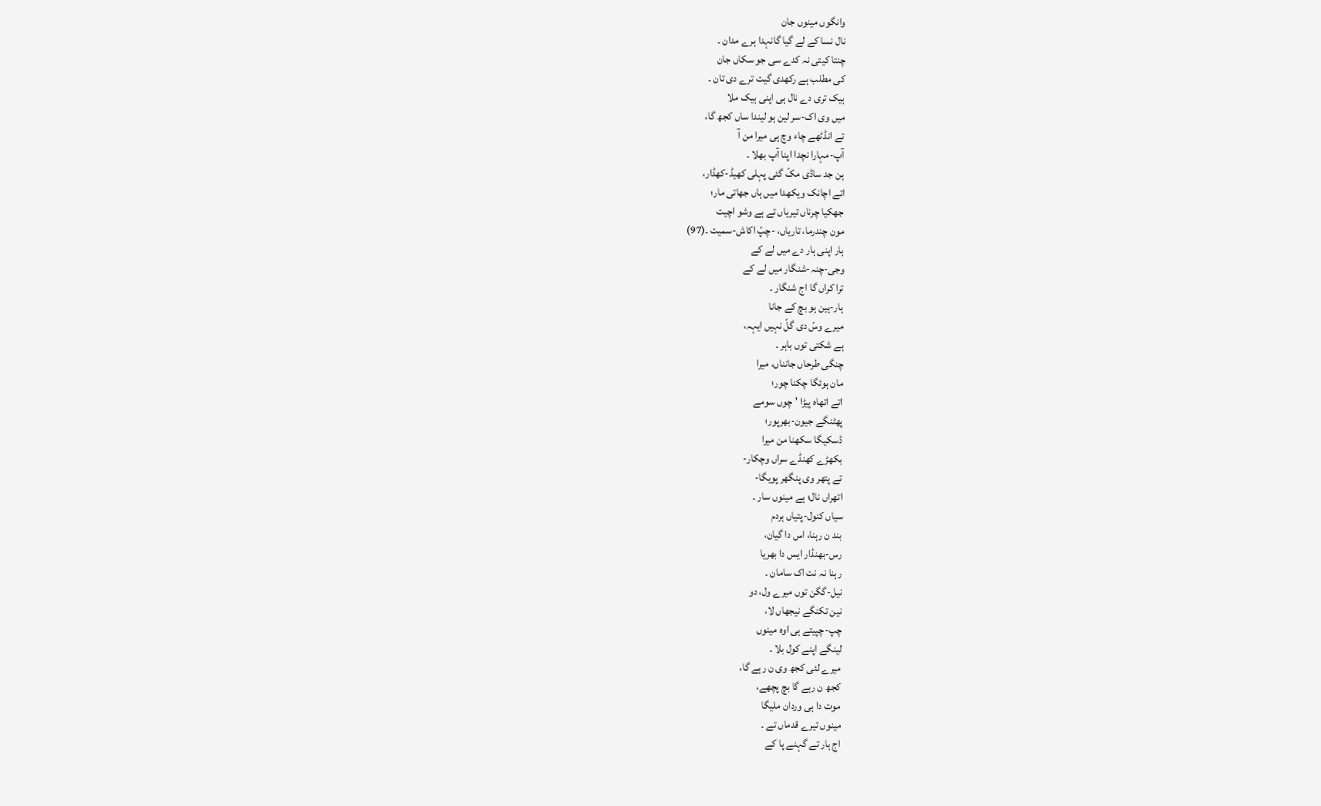وانگوں مینوں جان
نال نسا کے لے گیا گانہدا ہرے مدان ۔
چنتا کیتی نہ کدے سی جو سکاں جان
کی مطلب ہے رکھدی گیت ترے دی تان ۔
ہیک تری دے نال ہی اپنی ہیک ملا
میں وی اک-سر لین ہو لیندا ساں کجھ گا،
تے انڈٹھے چاء وچ ہی میرا من آ
آپ-مہارا نچدا اپنا آپ بھلا ۔
ہن جد ساڈی مکّ گئی پہلی کھیڈ-کھڈار،
اتے اچانک ویکھدا میں ہاں جھاتی مار؛
جھکیا چرناں تیریاں تے ہے وشو اچیت
مون چندرما، تاریاں، -چپّ اکاش-سمیت ۔(97)
ہار اپنی ہار دے میں لے کے
وجی-چنہ-شنگار میں لے کے
ترا کراں گا اج شنگار ۔
ہار-ہین ہو بچ کے جانا
میرے وسّ دی گلّ نہیں ایہہ،
ہے شکتی توں باہر ۔
چنگی طرحاں جانناں، میرا
مان ہوئگا چکنا چور؛
اتے اتھاہ پیڑا 'چوں سومے
پھٹنگے جیون-بھرپور؛
ڈسکیگا سکھنا من میرا
بکھڑے کھنڈے سراں وچکار-
تے پتھر وی پنگھر پویگا-
اتھراں نال؛ ہے مینوں سار ۔
سیاں کنول-پتیاں ہردم
بند ن رہنا، اس دا گیان،
رس-بھنڈار ایس دا بھریا
رہنا نہ نت اک سامان ۔
نیل-گگن توں میرے ول، دو
نین تکنگے نیجھاں لا،
چپ-چپیتے ہی اوہ مینوں
لینگے اپنے کول بلا ۔
میرے لئی کجھ وی ن رہے گا،
کجھ ن رہے گا بچ پچھے،
موت دا ہی وردان ملیگا
مینوں تیرے قدماں تے ۔
اج ہار تے گہنے پا کے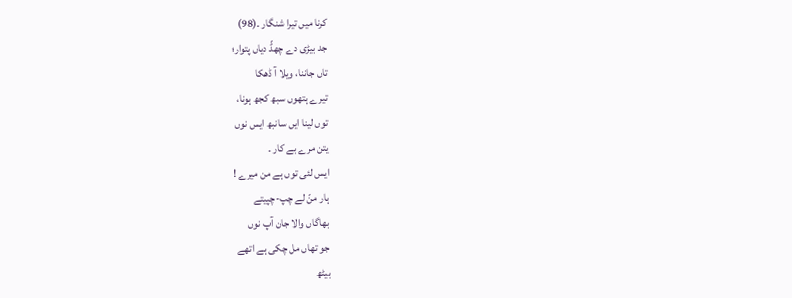کرنا میں تیرا شنگار ۔(98)
جد بیڑی دے چھڈّ دیاں پتوار؛
تاں جاننا، ویلا آ ڈھکا
تیرے ہتھوں سبھ کجھ ہونا،
توں لینا ایں سانبھ ایس نوں
یتن مرے بے کار ۔
ایس لئی توں ہے من میرے !
ہار منّ لے چپ-چپیتے
بھاگاں والا جان آپ نوں
جو تھاں مل چکی ہے اتھے
بیٹھ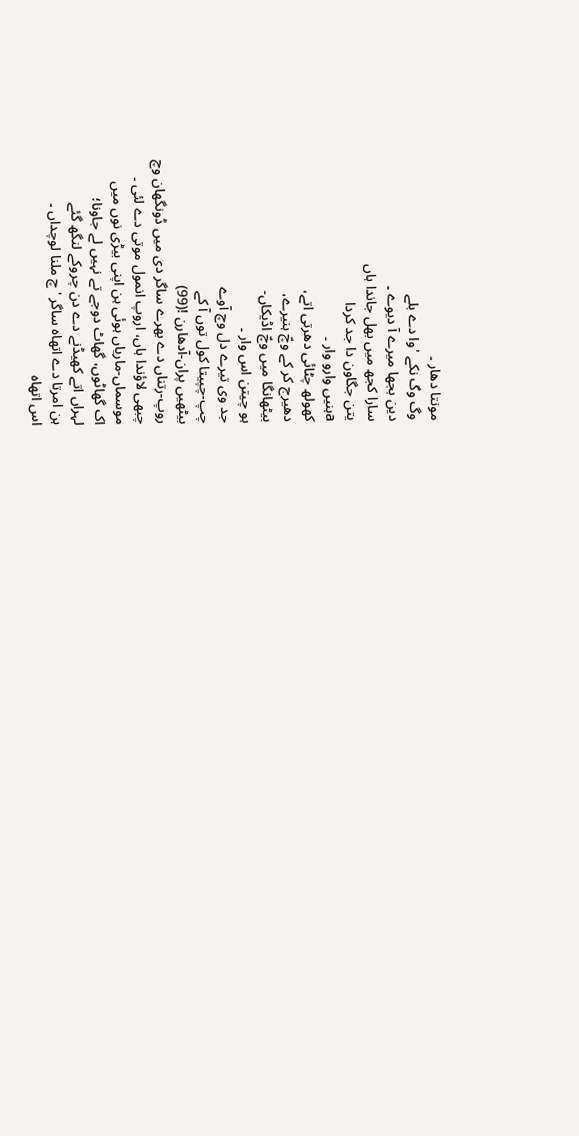مونتا دھار ۔
وگ وگ نکے 'وا دے بلے
دین بجھا میرے آ دیوے ۔
سارا کجھ میں بھل جاندا ہاں
یتن جگاون دا جد کردا
aہنیں وارو وار ۔
کھولھ چٹائی دھرتی اتے،
دھیرج کر کے وچّ ہنیرے،
بیٹھانگا میں وچّ اڈیکاں-
ہو چیتن اس وار ۔
جد وی تیرے دل وچ آوے
چپ-چپیتا کول توں آ کے
بیٹھیں پران-آدھارن !(99)
روپ-رتناں دے بھرے ساگر دی میں ڈونگھان وچ
چبھی لاؤندا ہاں، اروپ انمول موتی دے لئی ۔
موسماں-ماریاں ہوئی ہن اپنی بیڑی نوں میں
اک گھاٹوں، گھاٹ دوجے تے نہیں لے جاونا؛
لہراں اتے کھیڈنے دے دن چروکے لنگھ گئے
ہن امرتا دے اتھاہ ساگر 'چ ملنا لوچداں ۔
اس اتھاہ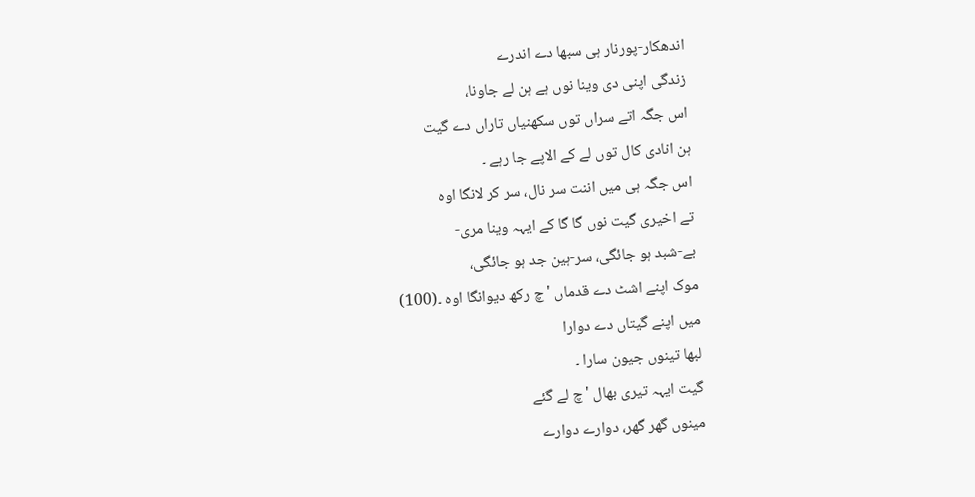اندھکار-پورنار ہی سبھا دے اندرے
زندگی اپنی دی وینا نوں ہے ہن لے جاونا،
اس جگہ اتے سراں توں سکھنیاں تاراں دے گیت
ہن انادی کال توں لے کے الاپے جا رہے ۔
اس جگہ ہی میں اننت سر نال، سر کر لانگا اوہ
تے اخیری گیت نوں گا گا کے ایہہ وینا مری-
بے-شبد ہو جائگی، سر-ہین جد ہو جائگی،
موک اپنے اشٹ دے قدماں 'چ رکھ دیوانگا اوہ ۔(100)
میں اپنے گیتاں دے دوارا
لبھا تینوں جیون سارا ۔
گیت ایہہ تیری بھال 'چ لے گئے
مینوں گھر گھر، دوارے دوارے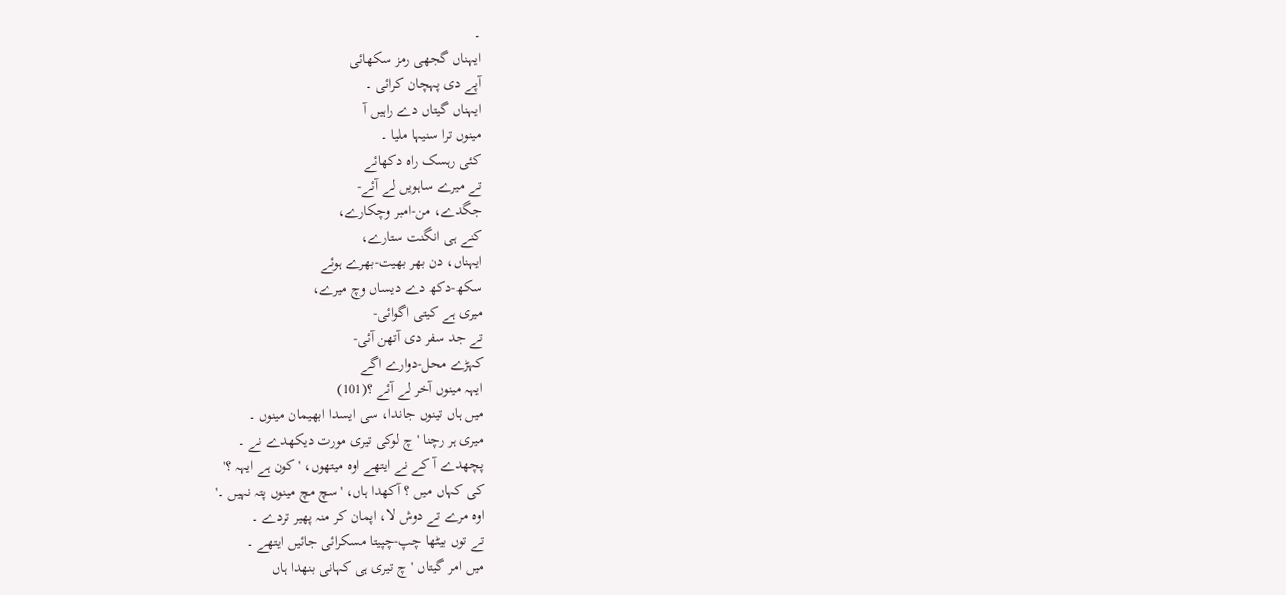۔
ایہناں گجھی رمز سکھائی
آپے دی پہچان کرائی ۔
ایہناں گیتاں دے راہیں آ
مینوں ترا سنیہا ملیا ۔
کئی رہسک راہ دکھائے
تے میرے ساہویں لے آئے-
جگدے، من-امبر وچکارے،
کنے ہی انگنت ستارے،
ایہناں، دن بھر بھیت-بھرے ہوئے
سکھ-دکھ دے دیساں وچ میرے،
میری ہے کیتی اگوائی-
تے جد سفر دی آتھن آئی-
کہڑے محل-دوارے اگے
ایہہ مینوں آخر لے آئے ؟(101)
میں ہاں تینوں جاندا، سی ایسدا ابھیمان مینوں ۔
میری ہر رچنا 'چ لوکی تیری مورت دیکھدے نے ۔
پچھدے آ کے نے ایتھے اوہ میتھوں، 'کون ہے ایہہ ؟'
کی کہاں میں ؟ آکھدا ہاں، 'سچ مچ مینوں پتہ نہیں ۔'
اوہ مرے تے دوش لا، اپمان کر منہ پھیر تردے ۔
تے توں بیٹھا چپ-چپیتا مسکرائی جائیں ایتھے ۔
میں امر گیتاں 'چ تیری ہی کہانی بنھدا ہاں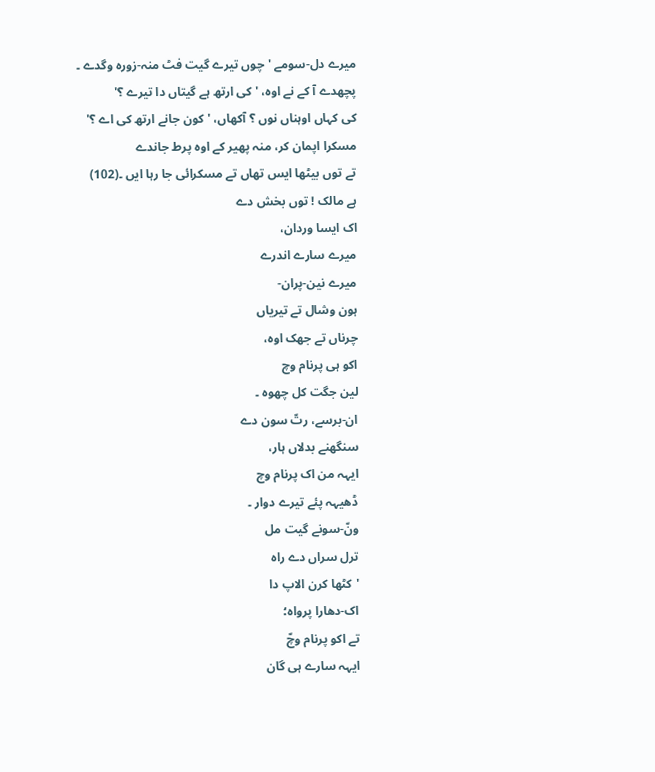میرے دل-سومے 'چوں تیرے گیت فٹ منہ-زورہ وگدے ۔
پچھدے آ کے نے اوہ، 'کی ارتھ ہے گیتاں دا تیرے ؟'
کی کہاں اوہناں نوں ؟ آکھاں، 'کون جانے ارتھ کی اے ؟'
مسکرا اپمان کر، منہ پھیر کے اوہ پرط جاندے
تے توں بیٹھا ایس تھاں تے مسکرائی جا رہا ایں ۔(102)
ہے مالک ! توں بخش دے
اک ایسا وردان،
میرے سارے اندرے
میرے نین-پران-
ہون وشال تے تیریاں
چرناں تے جھک اوہ،
اکو ہی پرنام وچ
لین جگت کل چھوہ ۔
ان-برسے، رتّ سون دے
سنگھنے بدلاں ہار،
ایہہ من اک پرنام وچ
ڈھیہہ پئے تیرے دوار ۔
ونّ-سونے گیت مل
ترل سراں دے راہ
'کٹھا کرن الاپ دا
اک-دھارا پرواہ؛
تے اکو پرنام وچّ
ایہہ سارے ہی گان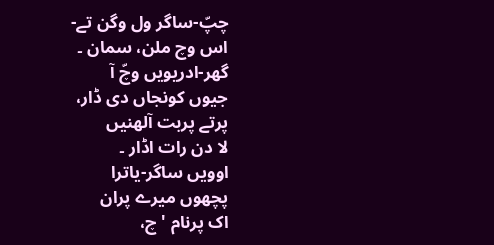چپّ-ساگر ول وگن تے-
اس وچ ملن، سمان ۔
گھر-ادریویں وچّ آ
جیوں کونجاں دی ڈار،
پرتے پربت آلھنیں
لا دن رات اڈار ۔
اوویں ساگر-یاترا
پچھوں میرے پران
اک پرنام 'چ،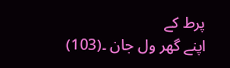پرط کے
اپنے گھر ول جان ۔(103)